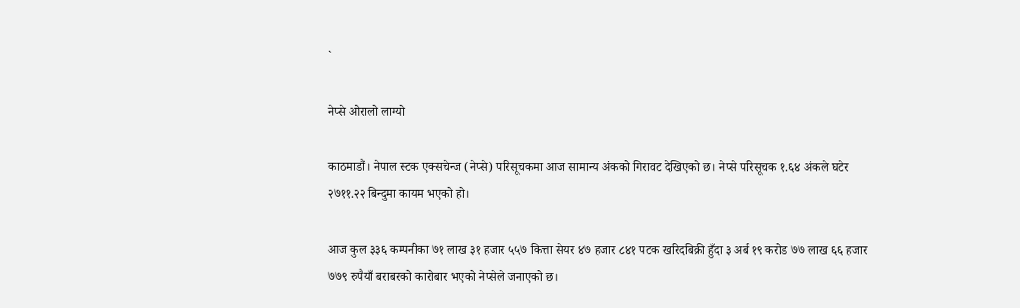`

नेप्से ओरालो लाग्यो

काठमाडौं। नेपाल स्टक एक्सचेन्ज (नेप्से) परिसूचकमा आज सामान्य अंकको गिरावट देखिएको छ। नेप्से परिसूचक १.६४ अंकले घटेर २७११.२२ बिन्दुमा कायम भएको हो।

आज कुल ३३६ कम्पनीका ७१ लाख ३१ हजार ५५७ कित्ता सेयर ४७ हजार ८४१ पटक खरिदबिक्री हुँदा ३ अर्ब १९ करोड ७७ लाख ६६ हजार ७७९ रुपैयाँ बराबरको कारोबार भएको नेप्सेले जनाएको छ।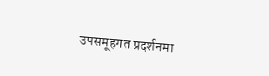उपसमूहगत प्रदर्शनमा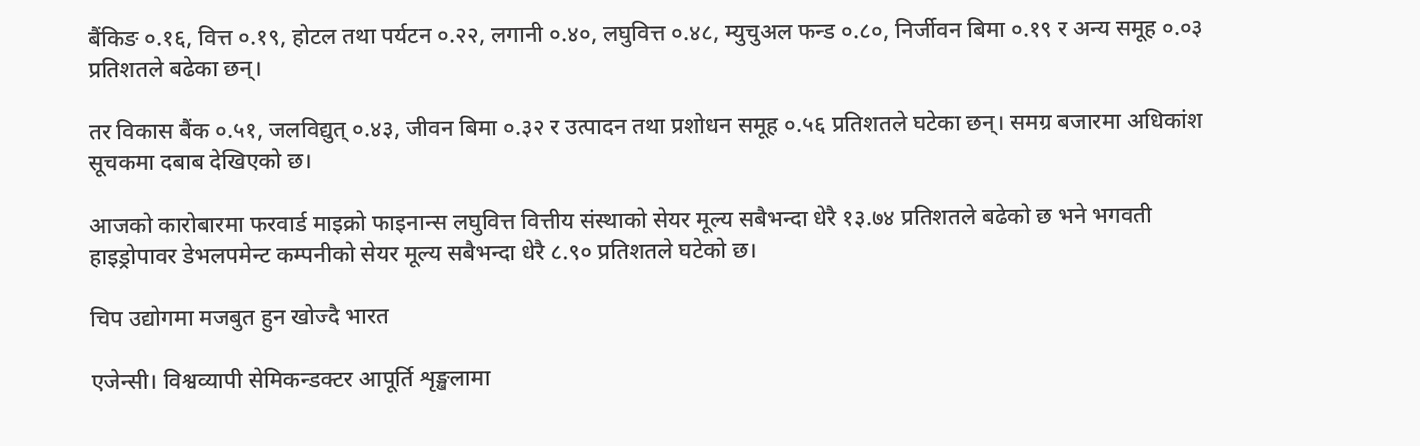बैंकिङ ०.१६, वित्त ०.१९, होटल तथा पर्यटन ०.२२, लगानी ०.४०, लघुवित्त ०.४८, म्युचुअल फन्ड ०.८०, निर्जीवन बिमा ०.१९ र अन्य समूह ०.०३ प्रतिशतले बढेका छन्।

तर विकास बैंक ०.५१, जलविद्युत् ०.४३, जीवन बिमा ०.३२ र उत्पादन तथा प्रशोधन समूह ०.५६ प्रतिशतले घटेका छन्। समग्र बजारमा अधिकांश सूचकमा दबाब देखिएको छ।

आजको कारोबारमा फरवार्ड माइक्रो फाइनान्स लघुवित्त वित्तीय संस्थाको सेयर मूल्य सबैभन्दा धेरै १३.७४ प्रतिशतले बढेको छ भने भगवती हाइड्रोपावर डेभलपमेन्ट कम्पनीको सेयर मूल्य सबैभन्दा धेरै ८.९० प्रतिशतले घटेको छ।

चिप उद्योगमा मजबुत हुन खोज्दै भारत

एजेन्सी। विश्वव्यापी सेमिकन्डक्टर आपूर्ति शृङ्खलामा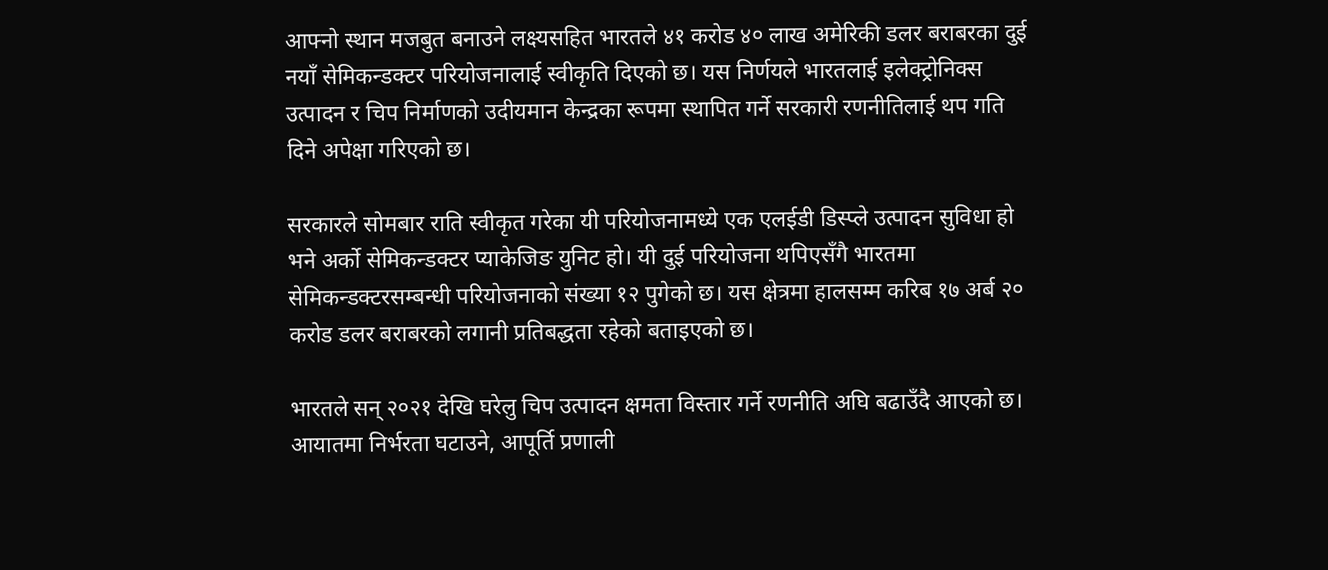आफ्नो स्थान मजबुत बनाउने लक्ष्यसहित भारतले ४१ करोड ४० लाख अमेरिकी डलर बराबरका दुई नयाँ सेमिकन्डक्टर परियोजनालाई स्वीकृति दिएको छ। यस निर्णयले भारतलाई इलेक्ट्रोनिक्स उत्पादन र चिप निर्माणको उदीयमान केन्द्रका रूपमा स्थापित गर्ने सरकारी रणनीतिलाई थप गति दिने अपेक्षा गरिएको छ।

सरकारले सोमबार राति स्वीकृत गरेका यी परियोजनामध्ये एक एलईडी डिस्प्ले उत्पादन सुविधा हो भने अर्को सेमिकन्डक्टर प्याकेजिङ युनिट हो। यी दुई परियोजना थपिएसँगै भारतमा सेमिकन्डक्टरसम्बन्धी परियोजनाको संख्या १२ पुगेको छ। यस क्षेत्रमा हालसम्म करिब १७ अर्ब २० करोड डलर बराबरको लगानी प्रतिबद्धता रहेको बताइएको छ।

भारतले सन् २०२१ देखि घरेलु चिप उत्पादन क्षमता विस्तार गर्ने रणनीति अघि बढाउँदै आएको छ। आयातमा निर्भरता घटाउने, आपूर्ति प्रणाली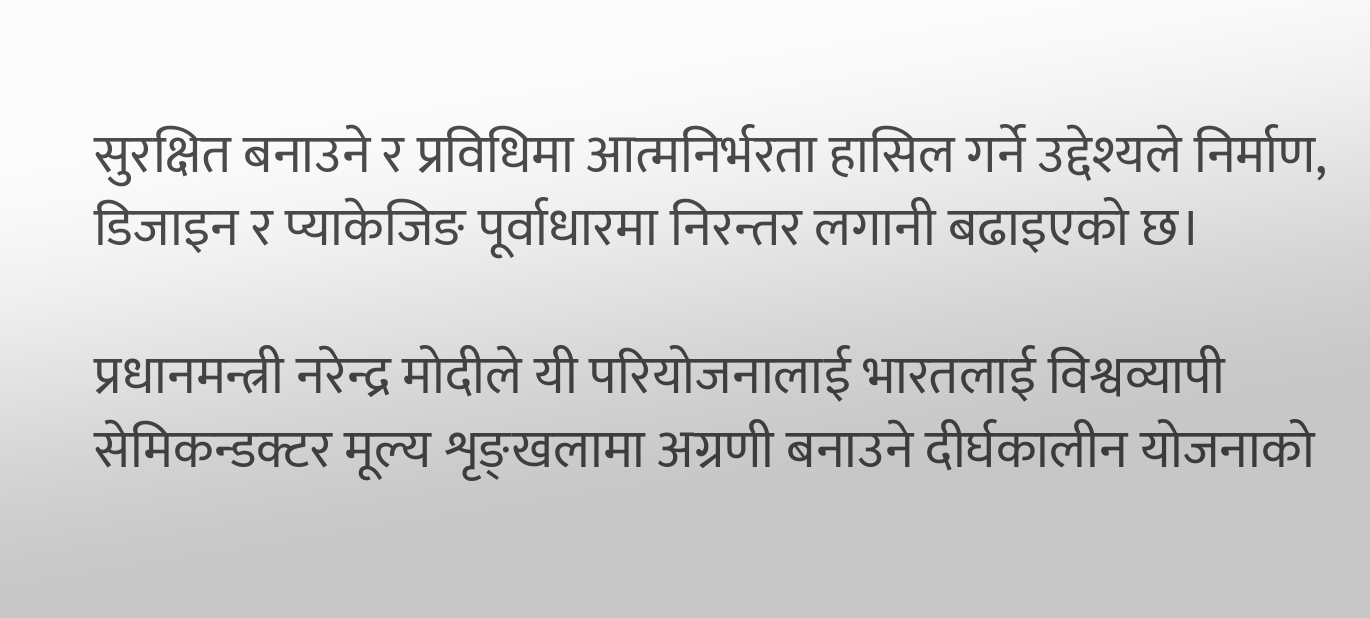सुरक्षित बनाउने र प्रविधिमा आत्मनिर्भरता हासिल गर्ने उद्देश्यले निर्माण, डिजाइन र प्याकेजिङ पूर्वाधारमा निरन्तर लगानी बढाइएको छ।

प्रधानमन्त्री नरेन्द्र मोदीले यी परियोजनालाई भारतलाई विश्वव्यापी सेमिकन्डक्टर मूल्य शृङ्खलामा अग्रणी बनाउने दीर्घकालीन योजनाको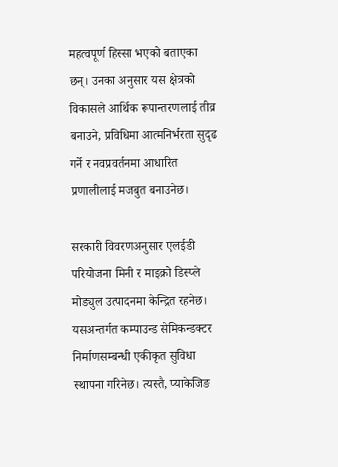महत्वपूर्ण हिस्सा भएको बताएका छन्। उनका अनुसार यस क्षेत्रको विकासले आर्थिक रूपान्तरणलाई तीव्र बनाउने, प्रविधिमा आत्मनिर्भरता सुदृढ गर्ने र नवप्रवर्तनमा आधारित प्रणालीलाई मजबुत बनाउनेछ।

सरकारी विवरणअनुसार एलईडी परियोजना मिनी र माइक्रो डिस्प्ले मोड्युल उत्पादनमा केन्द्रित रहनेछ। यसअन्तर्गत कम्पाउन्ड सेमिकन्डक्टर निर्माणसम्बन्धी एकीकृत सुविधा स्थापना गरिनेछ। त्यस्तै, प्याकेजिङ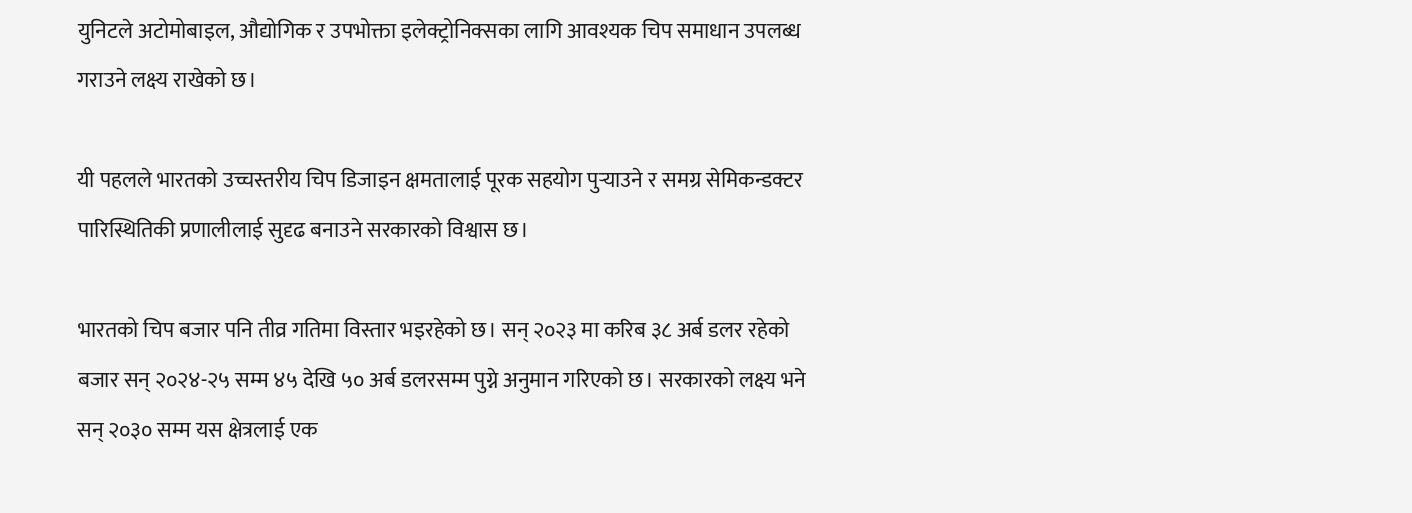युनिटले अटोमोबाइल, औद्योगिक र उपभोक्ता इलेक्ट्रोनिक्सका लागि आवश्यक चिप समाधान उपलब्ध गराउने लक्ष्य राखेको छ।

यी पहलले भारतको उच्चस्तरीय चिप डिजाइन क्षमतालाई पूरक सहयोग पुर्‍याउने र समग्र सेमिकन्डक्टर पारिस्थितिकी प्रणालीलाई सुदृढ बनाउने सरकारको विश्वास छ।

भारतको चिप बजार पनि तीव्र गतिमा विस्तार भइरहेको छ। सन् २०२३ मा करिब ३८ अर्ब डलर रहेको बजार सन् २०२४-२५ सम्म ४५ देखि ५० अर्ब डलरसम्म पुग्ने अनुमान गरिएको छ। सरकारको लक्ष्य भने सन् २०३० सम्म यस क्षेत्रलाई एक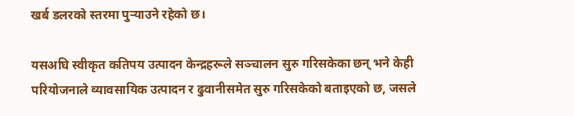खर्ब डलरको स्तरमा पुर्‍याउने रहेको छ।

यसअघि स्वीकृत कतिपय उत्पादन केन्द्रहरूले सञ्चालन सुरु गरिसकेका छन् भने केही परियोजनाले व्यावसायिक उत्पादन र ढुवानीसमेत सुरु गरिसकेको बताइएको छ, जसले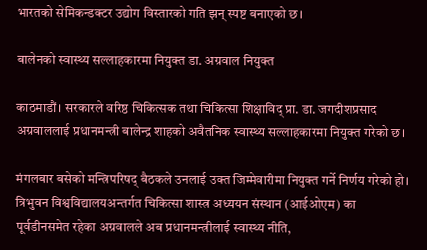भारतको सेमिकन्डक्टर उद्योग विस्तारको गति झन् स्पष्ट बनाएको छ।

बालेनको स्वास्थ्य सल्लाहकारमा नियुक्त डा. अग्रवाल नियुक्त

काठमाडौं। सरकारले वरिष्ठ चिकित्सक तथा चिकित्सा शिक्षाविद् प्रा. डा. जगदीशप्रसाद अग्रवाललाई प्रधानमन्त्री बालेन्द्र शाहको अवैतनिक स्वास्थ्य सल्लाहकारमा नियुक्त गरेको छ।

मंगलबार बसेको मन्त्रिपरिषद् बैठकले उनलाई उक्त जिम्मेवारीमा नियुक्त गर्ने निर्णय गरेको हो। त्रिभुवन विश्वविद्यालयअन्तर्गत चिकित्सा शास्त्र अध्ययन संस्थान (आईओएम) का पूर्वडीनसमेत रहेका अग्रवालले अब प्रधानमन्त्रीलाई स्वास्थ्य नीति,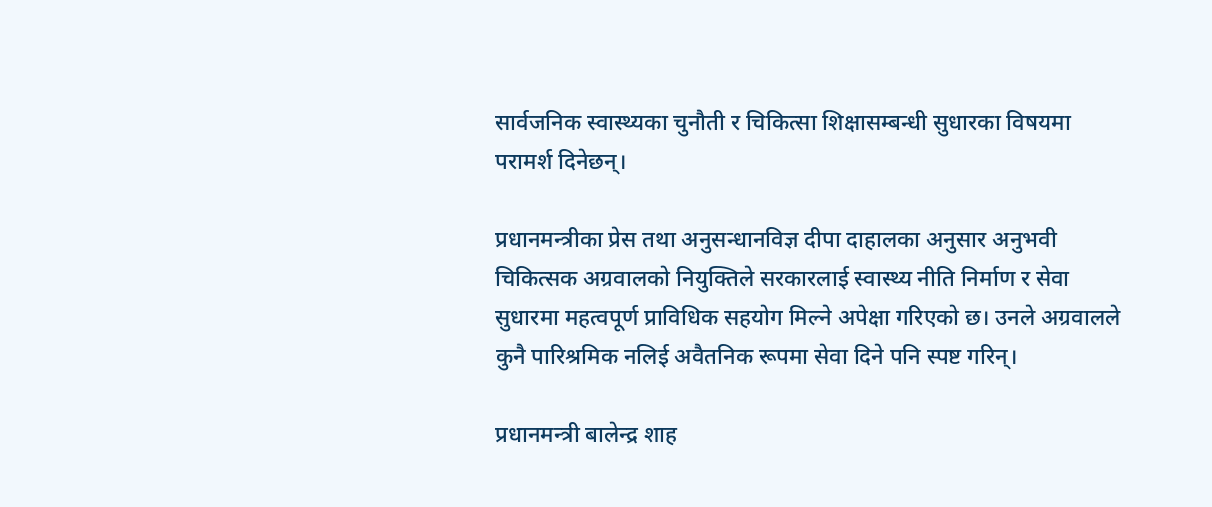सार्वजनिक स्वास्थ्यका चुनौती र चिकित्सा शिक्षासम्बन्धी सुधारका विषयमा परामर्श दिनेछन्।

प्रधानमन्त्रीका प्रेस तथा अनुसन्धानविज्ञ दीपा दाहालका अनुसार अनुभवी चिकित्सक अग्रवालको नियुक्तिले सरकारलाई स्वास्थ्य नीति निर्माण र सेवा सुधारमा महत्वपूर्ण प्राविधिक सहयोग मिल्ने अपेक्षा गरिएको छ। उनले अग्रवालले कुनै पारिश्रमिक नलिई अवैतनिक रूपमा सेवा दिने पनि स्पष्ट गरिन्।

प्रधानमन्त्री बालेन्द्र शाह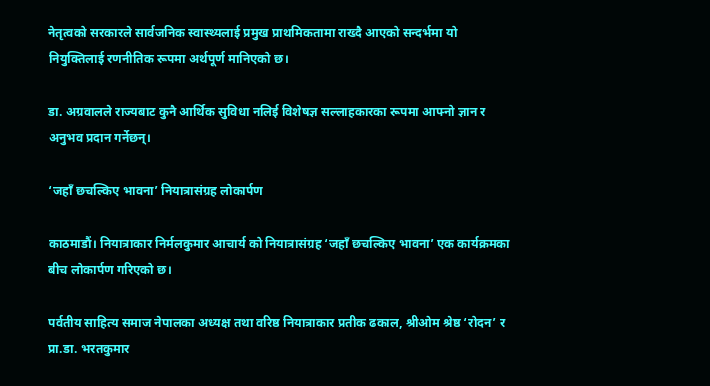नेतृत्वको सरकारले सार्वजनिक स्वास्थ्यलाई प्रमुख प्राथमिकतामा राख्दै आएको सन्दर्भमा यो नियुक्तिलाई रणनीतिक रूपमा अर्थपूर्ण मानिएको छ।

डा. अग्रवालले राज्यबाट कुनै आर्थिक सुविधा नलिई विशेषज्ञ सल्लाहकारका रूपमा आफ्नो ज्ञान र अनुभव प्रदान गर्नेछन्।

‘जहाँ छचल्किए भावना’ नियात्रासंग्रह लोकार्पण

काठमाडौं। नियात्राकार निर्मलकुमार आचार्य को नियात्रासंग्रह ‘जहाँ छचल्किए भावना’ एक कार्यक्रमका बीच लोकार्पण गरिएको छ।

पर्वतीय साहित्य समाज नेपालका अध्यक्ष तथा वरिष्ठ नियात्राकार प्रतीक ढकाल, श्रीओम श्रेष्ठ ‘रोदन’ र प्रा.डा. भरतकुमार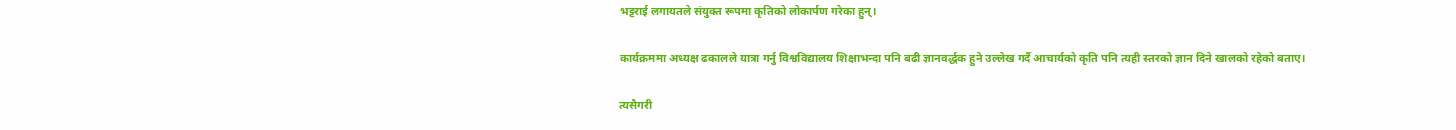भट्टराई लगायतले संयुक्त रूपमा कृतिको लोकार्पण गरेका हुन्।

कार्यक्रममा अध्यक्ष ढकालले यात्रा गर्नु विश्वविद्यालय शिक्षाभन्दा पनि बढी ज्ञानवर्द्धक हुने उल्लेख गर्दै आचार्यको कृति पनि त्यही स्तरको ज्ञान दिने खालको रहेको बताए।

त्यसैगरी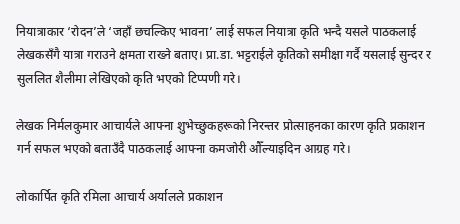नियात्राकार ‘रोदन’ले ‘जहाँ छचल्किए भावना’ लाई सफल नियात्रा कृति भन्दै यसले पाठकलाई लेखकसँगै यात्रा गराउने क्षमता राख्ने बताए। प्रा.डा. भट्टराईले कृतिको समीक्षा गर्दै यसलाई सुन्दर र सुललित शैलीमा लेखिएको कृति भएको टिप्पणी गरे।

लेखक निर्मलकुमार आचार्यले आफ्ना शुभेच्छुकहरूको निरन्तर प्रोत्साहनका कारण कृति प्रकाशन गर्न सफल भएको बताउँदै पाठकलाई आफ्ना कमजोरी औँल्याइदिन आग्रह गरे।

लोकार्पित कृति रमिला आचार्य अर्यालले प्रकाशन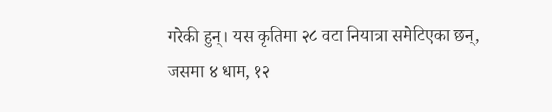गरेकी हुन्। यस कृतिमा २८ वटा नियात्रा समेटिएका छन्, जसमा ४ धाम, १२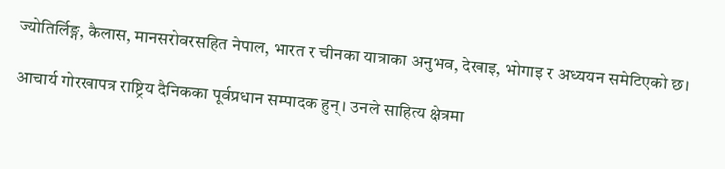ज्योतिर्लिङ्ग, कैलास, मानसरोवरसहित नेपाल, भारत र चीनका यात्राका अनुभव, देखाइ, भोगाइ र अध्ययन समेटिएको छ।

आचार्य गोरखापत्र राष्ट्रिय दैनिकका पूर्वप्रधान सम्पादक हुन्। उनले साहित्य क्षेत्रमा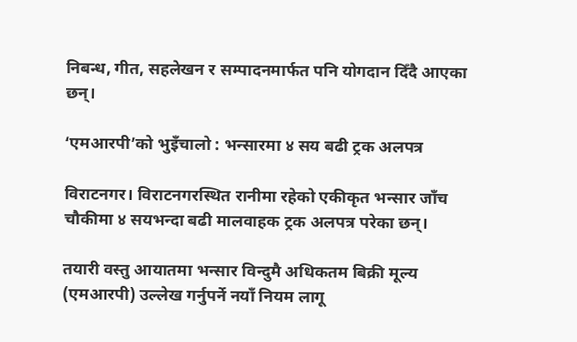निबन्ध, गीत, सहलेखन र सम्पादनमार्फत पनि योगदान दिँदै आएका छन्।

‘एमआरपी’को भुइँचालो : भन्सारमा ४ सय बढी ट्रक अलपत्र

विराटनगर। विराटनगरस्थित रानीमा रहेको एकीकृत भन्सार जाँच चौकीमा ४ सयभन्दा बढी मालवाहक ट्रक अलपत्र परेका छन्।

तयारी वस्तु आयातमा भन्सार विन्दुमै अधिकतम बिक्री मूल्य (एमआरपी) उल्लेख गर्नुपर्ने नयाँ नियम लागू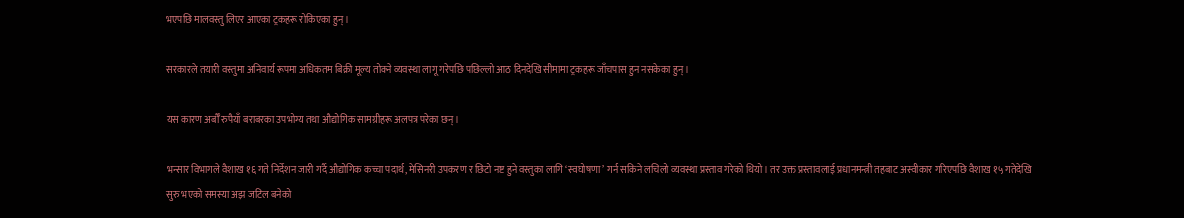भएपछि मालवस्तु लिएर आएका ट्रकहरू रोकिएका हुन्।

सरकारले तयारी वस्तुमा अनिवार्य रूपमा अधिकतम बिक्री मूल्य तोक्ने व्यवस्था लागू गरेपछि पछिल्लो आठ दिनदेखि सीमामा ट्रकहरू जाँचपास हुन नसकेका हुन्।

यस कारण अर्बौँ रुपैयाँ बराबरका उपभोग्य तथा औद्योगिक सामग्रीहरू अलपत्र परेका छन्।

भन्सार विभागले वैशाख १६ गते निर्देशन जारी गर्दै औद्योगिक कच्चा पदार्थ, मेसिनरी उपकरण र छिटो नष्ट हुने वस्तुका लागि ‘स्वघोषणा’ गर्न सकिने लचिलो व्यवस्था प्रस्ताव गरेको थियो। तर उक्त प्रस्तावलाई प्रधानमन्त्री तहबाट अस्वीकार गरिएपछि वैशाख १५ गतेदेखि सुरु भएको समस्या अझ जटिल बनेको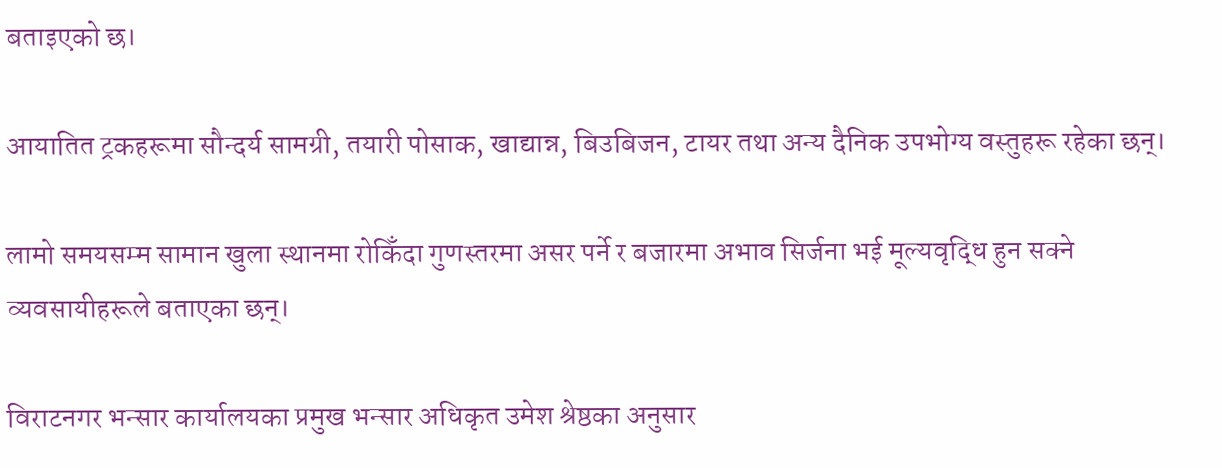बताइएको छ।

आयातित ट्रकहरूमा सौन्दर्य सामग्री, तयारी पोसाक, खाद्यान्न, बिउबिजन, टायर तथा अन्य दैनिक उपभोग्य वस्तुहरू रहेका छन्।

लामो समयसम्म सामान खुला स्थानमा रोकिँदा गुणस्तरमा असर पर्ने र बजारमा अभाव सिर्जना भई मूल्यवृद्धि हुन सक्ने व्यवसायीहरूले बताएका छन्।

विराटनगर भन्सार कार्यालयका प्रमुख भन्सार अधिकृत उमेश श्रेष्ठका अनुसार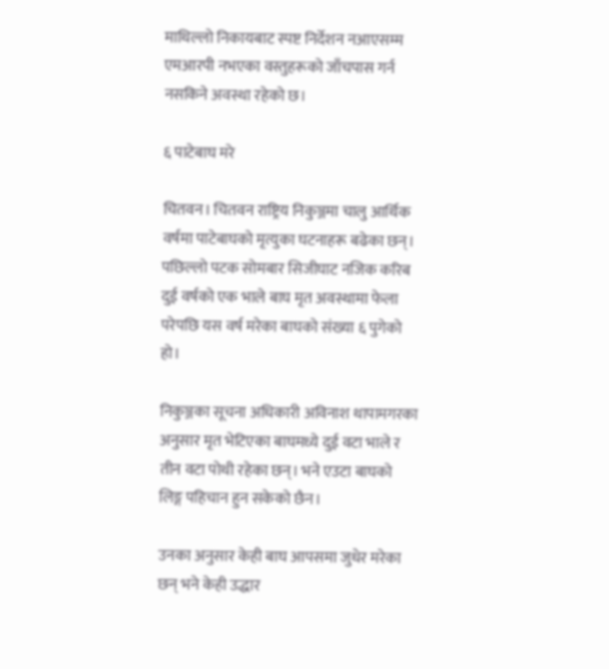माथिल्लो निकायबाट स्पष्ट निर्देशन नआएसम्म एमआरपी नभएका वस्तुहरूको जाँचपास गर्न नसकिने अवस्था रहेको छ।

६ पाटेबाघ मरे

चितवन। चितवन राष्ट्रिय निकुञ्जमा चालु आर्थिक वर्षमा पाटेबाघको मृत्युका घटनाहरू बढेका छन्। पछिल्लो पटक सोमबार सिजीघाट नजिक करिब दुई वर्षको एक भाले बाघ मृत अवस्थामा फेला परेपछि यस वर्ष मरेका बाघको संख्या ६ पुगेको हो।

निकुञ्जका सूचना अधिकारी अविनाश थापामगरका अनुसार मृत भेटिएका बाघमध्ये दुई वटा भाले र तीन वटा पोथी रहेका छन्। भने एउटा बाघको लिङ्ग पहिचान हुन सकेको छैन।

उनका अनुसार केही बाघ आपसमा जुधेर मरेका छन् भने केही उद्धार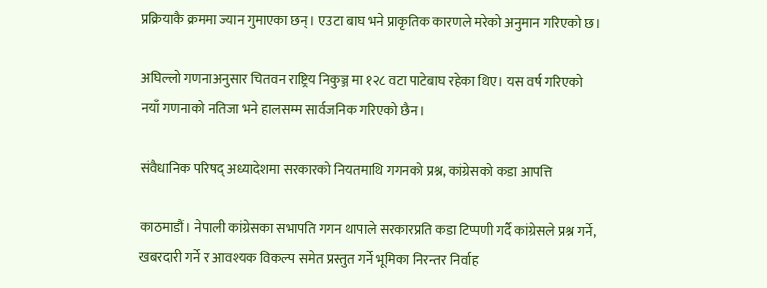प्रक्रियाकै क्रममा ज्यान गुमाएका छन्। एउटा बाघ भने प्राकृतिक कारणले मरेको अनुमान गरिएको छ।

अघिल्लो गणनाअनुसार चितवन राष्ट्रिय निकुञ्ज मा १२८ वटा पाटेबाघ रहेका थिए। यस वर्ष गरिएको नयाँ गणनाको नतिजा भने हालसम्म सार्वजनिक गरिएको छैन।

संवैधानिक परिषद् अध्यादेशमा सरकारको नियतमाथि गगनको प्रश्न, कांग्रेसको कडा आपत्ति

काठमाडौं। नेपाली कांग्रेसका सभापति गगन थापाले सरकारप्रति कडा टिप्पणी गर्दै कांग्रेसले प्रश्न गर्ने, खबरदारी गर्ने र आवश्यक विकल्प समेत प्रस्तुत गर्ने भूमिका निरन्तर निर्वाह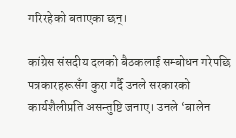गरिरहेको बताएका छन्।

कांग्रेस संसदीय दलको बैठकलाई सम्बोधन गरेपछि पत्रकारहरूसँग कुरा गर्दै उनले सरकारको कार्यशैलीप्रति असन्तुष्टि जनाए। उनले ‘बालेन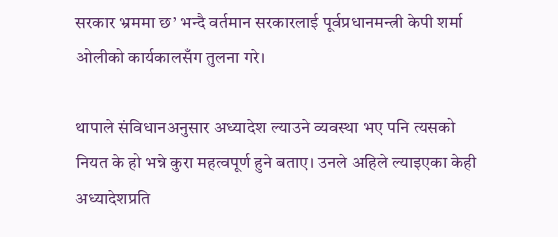सरकार भ्रममा छ’ भन्दै वर्तमान सरकारलाई पूर्वप्रधानमन्त्री केपी शर्मा ओलीको कार्यकालसँग तुलना गरे।

थापाले संविधानअनुसार अध्यादेश ल्याउने व्यवस्था भए पनि त्यसको नियत के हो भन्ने कुरा महत्वपूर्ण हुने बताए। उनले अहिले ल्याइएका केही अध्यादेशप्रति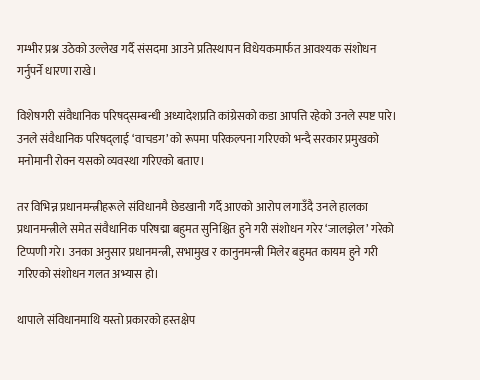गम्भीर प्रश्न उठेको उल्लेख गर्दै संसदमा आउने प्रतिस्थापन विधेयकमार्फत आवश्यक संशोधन गर्नुपर्ने धारणा राखे।

विशेषगरी संवैधानिक परिषद्सम्बन्धी अध्यादेशप्रति कांग्रेसको कडा आपत्ति रहेको उनले स्पष्ट पारे। उनले संवैधानिक परिषद्लाई ‘वाचडग’ को रूपमा परिकल्पना गरिएको भन्दै सरकार प्रमुखको मनोमानी रोक्न यसको व्यवस्था गरिएको बताए।

तर विभिन्न प्रधानमन्त्रीहरूले संविधानमै छेडखानी गर्दै आएको आरोप लगाउँदै उनले हालका प्रधानमन्त्रीले समेत संवैधानिक परिषद्मा बहुमत सुनिश्चित हुने गरी संशोधन गरेर ‘जालझेल’ गरेको टिप्पणी गरे। उनका अनुसार प्रधानमन्त्री, सभामुख र कानुनमन्त्री मिलेर बहुमत कायम हुने गरी गरिएको संशोधन गलत अभ्यास हो।

थापाले संविधानमाथि यस्तो प्रकारको हस्तक्षेप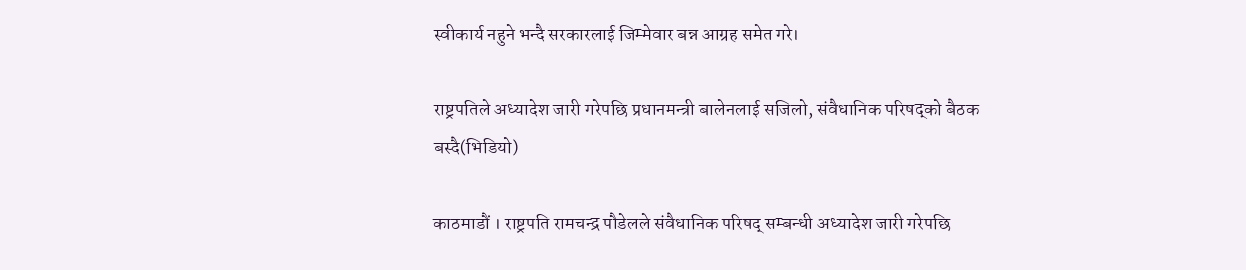स्वीकार्य नहुने भन्दै सरकारलाई जिम्मेवार बन्न आग्रह समेत गरे।

राष्ट्रपतिले अध्यादेश जारी गरेपछि प्रधानमन्त्री बालेनलाई सजिलो, संवैधानिक परिषद्को बैठक बस्दै(भिडियो)

काठमाडौं । राष्ट्रपति रामचन्द्र पौडेलले संवैधानिक परिषद् सम्बन्धी अध्यादेश जारी गरेपछि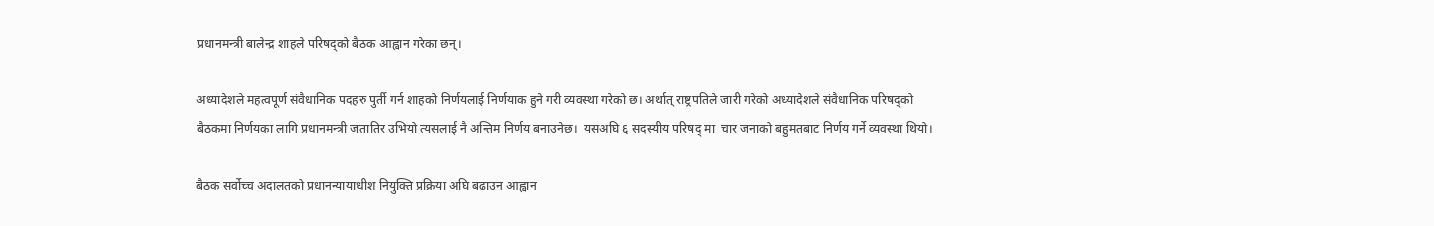प्रधानमन्त्री बालेन्द्र शाहले परिषद्को बैठक आह्वान गरेका छन्।

अध्यादेशले महत्वपूर्ण संवैधानिक पदहरु पुर्ती गर्न शाहको निर्णयलाई निर्णयाक हुने गरी व्यवस्था गरेको छ। अर्थात् राष्ट्रपतिले जारी गरेको अध्यादेशले संवैधानिक परिषद्को बैठकमा निर्णयका लागि प्रधानमन्त्री जतातिर उभियो त्यसलाई नै अन्तिम निर्णय बनाउनेछ।  यसअघि ६ सदस्यीय परिषद् मा  चार जनाको बहुमतबाट निर्णय गर्ने व्यवस्था थियो।

बैठक सर्वोच्च अदालतको प्रधानन्यायाधीश नियुक्ति प्रक्रिया अघि बढाउन आह्वान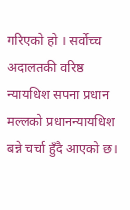गरिएको हो । सर्वोच्च अदालतकी वरिष्ठ न्यायधिश सपना प्रधान मल्लको प्रधानन्यायधिश बन्ने चर्चा हुँदै आएको छ।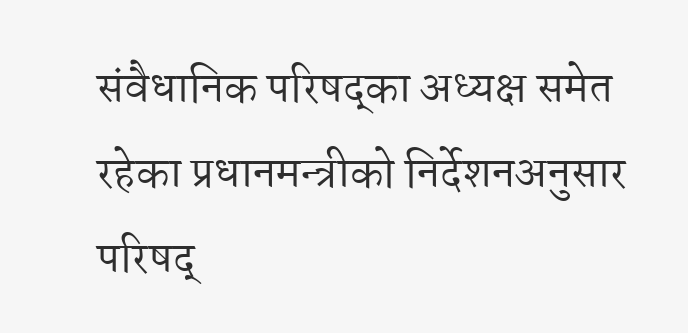संवैधानिक परिषद्का अध्यक्ष समेत रहेका प्रधानमन्त्रीको निर्देशनअनुसार परिषद्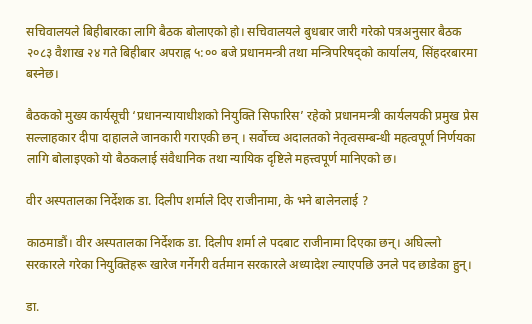सचिवालयले बिहीबारका लागि बैठक बोलाएको हो। सचिवालयले बुधबार जारी गरेको पत्रअनुसार बैठक २०८३ वैशाख २४ गते बिहीबार अपराह्न ५:०० बजे प्रधानमन्त्री तथा मन्त्रिपरिषद्को कार्यालय, सिंहदरबारमा बस्नेछ।

बैठकको मुख्य कार्यसूची ‘प्रधानन्यायाधीशको नियुक्ति सिफारिस’ रहेको प्रधानमन्त्री कार्यलयकी प्रमुख प्रेस सल्लाहकार दीपा दाहालले जानकारी गराएकी छन् । सर्वोच्च अदालतको नेतृत्वसम्बन्धी महत्वपूर्ण निर्णयका लागि बोलाइएको यो बैठकलाई संवैधानिक तथा न्यायिक दृष्टिले महत्त्वपूर्ण मानिएको छ।

वीर अस्पतालका निर्देशक डा. दिलीप शर्माले दिए राजीनामा, के भने बालेनलाई ?

काठमाडौं। वीर अस्पतालका निर्देशक डा. दिलीप शर्मा ले पदबाट राजीनामा दिएका छन्। अघिल्लो सरकारले गरेका नियुक्तिहरू खारेज गर्नेगरी वर्तमान सरकारले अध्यादेश ल्याएपछि उनले पद छाडेका हुन्।

डा.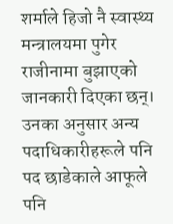शर्माले हिजो नै स्वास्थ्य मन्त्रालयमा पुगेर राजीनामा बुझाएको जानकारी दिएका छन्। उनका अनुसार अन्य पदाधिकारीहरूले पनि पद छाडेकाले आफूले पनि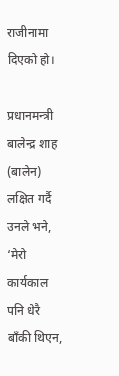राजीनामा दिएको हो।

प्रधानमन्त्री बालेन्द्र शाह (बालेन) लक्षित गर्दै उनले भने, ‘मेरो कार्यकाल पनि धेरै बाँकी थिएन,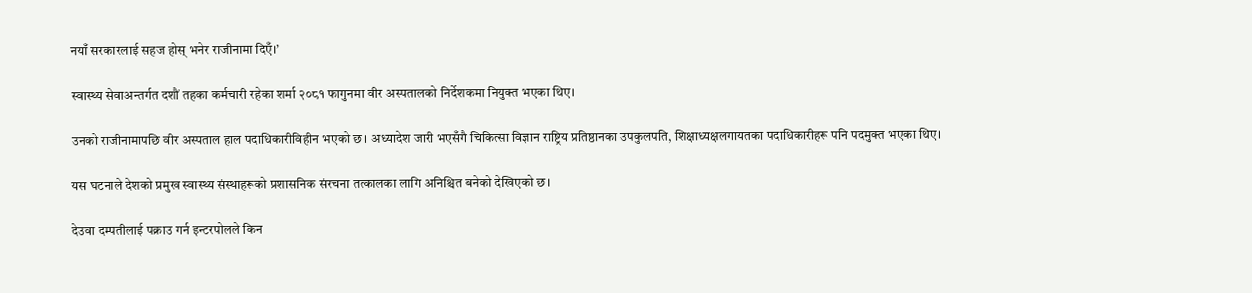नयाँ सरकारलाई सहज होस् भनेर राजीनामा दिएँ।’

स्वास्थ्य सेवाअन्तर्गत दशौं तहका कर्मचारी रहेका शर्मा २०८१ फागुनमा वीर अस्पतालको निर्देशकमा नियुक्त भएका थिए।

उनको राजीनामापछि वीर अस्पताल हाल पदाधिकारीविहीन भएको छ। अध्यादेश जारी भएसँगै चिकित्सा विज्ञान राष्ट्रिय प्रतिष्ठानका उपकुलपति, शिक्षाध्यक्षलगायतका पदाधिकारीहरू पनि पदमुक्त भएका थिए।

यस घटनाले देशको प्रमुख स्वास्थ्य संस्थाहरूको प्रशासनिक संरचना तत्कालका लागि अनिश्चित बनेको देखिएको छ।

देउवा दम्पतीलाई पक्राउ गर्न इन्टरपोलले किन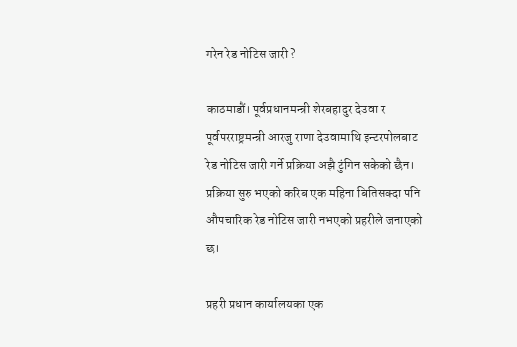गरेन रेड नोटिस जारी ?

काठमाडौं। पूर्वप्रधानमन्त्री शेरबहादुर देउवा र पूर्वपरराष्ट्रमन्त्री आरजु राणा देउवामाथि इन्टरपोलबाट रेड नोटिस जारी गर्ने प्रक्रिया अझै टुंगिन सकेको छैन। प्रक्रिया सुरु भएको करिब एक महिना बितिसक्दा पनि औपचारिक रेड नोटिस जारी नभएको प्रहरीले जनाएको छ।

प्रहरी प्रधान कार्यालयका एक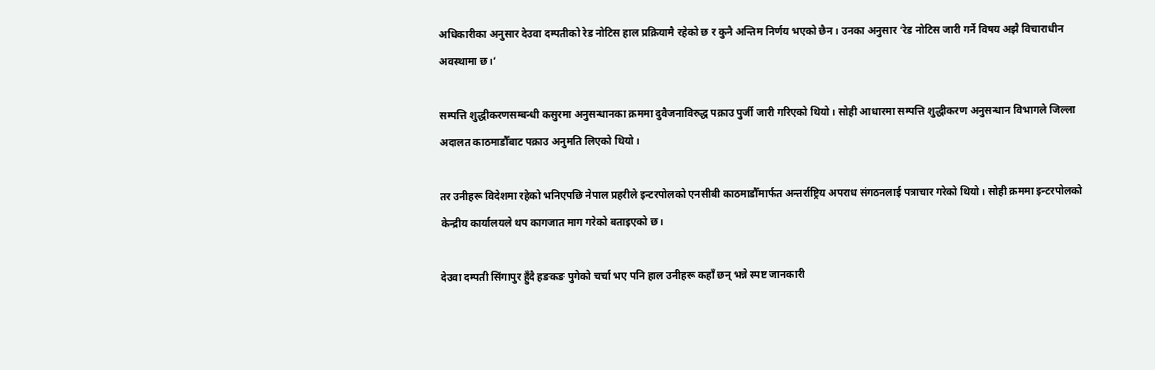अधिकारीका अनुसार देउवा दम्पतीको रेड नोटिस हाल प्रक्रियामै रहेको छ र कुनै अन्तिम निर्णय भएको छैन। उनका अनुसार ‘रेड नोटिस जारी गर्ने विषय अझै विचाराधीन अवस्थामा छ।’

सम्पत्ति शुद्धीकरणसम्बन्धी कसुरमा अनुसन्धानका क्रममा दुवैजनाविरुद्ध पक्राउ पुर्जी जारी गरिएको थियो। सोही आधारमा सम्पत्ति शुद्धीकरण अनुसन्धान विभागले जिल्ला अदालत काठमाडौँबाट पक्राउ अनुमति लिएको थियो।

तर उनीहरू विदेशमा रहेको भनिएपछि नेपाल प्रहरीले इन्टरपोलको एनसीबी काठमाडौँमार्फत अन्तर्राष्ट्रिय अपराध संगठनलाई पत्राचार गरेको थियो। सोही क्रममा इन्टरपोलको केन्द्रीय कार्यालयले थप कागजात माग गरेको बताइएको छ।

देउवा दम्पती सिंगापुर हुँदै हङकङ पुगेको चर्चा भए पनि हाल उनीहरू कहाँ छन् भन्ने स्पष्ट जानकारी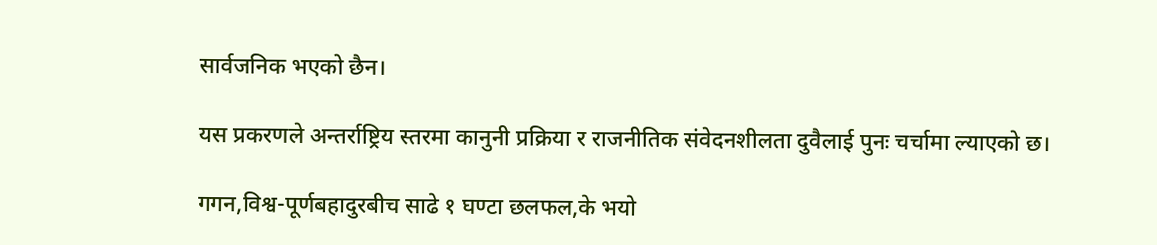सार्वजनिक भएको छैन।

यस प्रकरणले अन्तर्राष्ट्रिय स्तरमा कानुनी प्रक्रिया र राजनीतिक संवेदनशीलता दुवैलाई पुनः चर्चामा ल्याएको छ।

गगन,विश्व-पूर्णबहादुरबीच साढे १ घण्टा छलफल,के भयो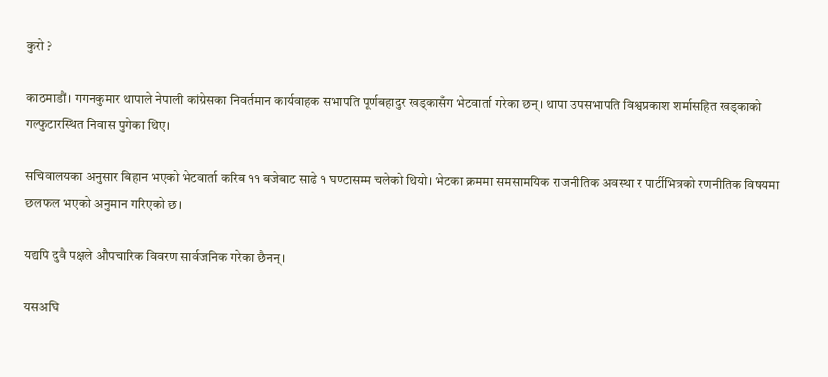कुरो ?

काठमाडौं। गगनकुमार थापाले नेपाली कांग्रेसका निवर्तमान कार्यवाहक सभापति पूर्णबहादुर खड्कासँग भेटवार्ता गरेका छन्। थापा उपसभापति विश्वप्रकाश शर्मासहित खड्काको गल्फुटारस्थित निवास पुगेका थिए।

सचिवालयका अनुसार बिहान भएको भेटवार्ता करिब ११ बजेबाट साढे १ घण्टासम्म चलेको थियो। भेटका क्रममा समसामयिक राजनीतिक अवस्था र पार्टीभित्रको रणनीतिक विषयमा छलफल भएको अनुमान गरिएको छ।

यद्यपि दुवै पक्षले औपचारिक विवरण सार्वजनिक गरेका छैनन्।

यसअघि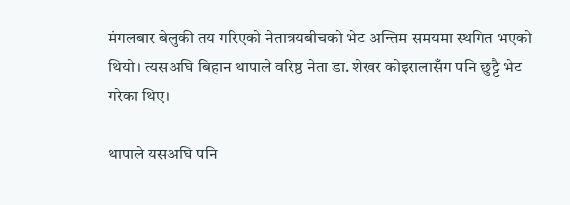मंगलबार बेलुकी तय गरिएको नेतात्रयबीचको भेट अन्तिम समयमा स्थगित भएको थियो। त्यसअघि बिहान थापाले वरिष्ठ नेता डा. शेखर कोइरालासँग पनि छुट्टै भेट गरेका थिए।

थापाले यसअघि पनि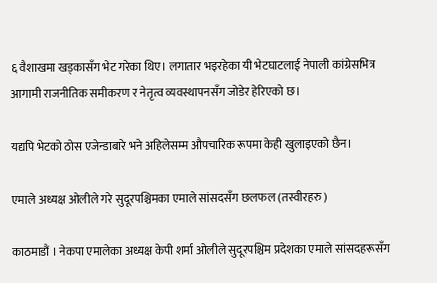६ वैशाखमा खड्कासँग भेट गरेका थिए। लगातार भइरहेका यी भेटघाटलाई नेपाली कांग्रेसभित्र आगामी राजनीतिक समीकरण र नेतृत्व व्यवस्थापनसँग जोडेर हेरिएको छ।

यद्यपि भेटको ठोस एजेन्डाबारे भने अहिलेसम्म औपचारिक रूपमा केही खुलाइएको छैन।

एमाले अध्यक्ष ओलीले गरे सुदूरपश्चिमका एमाले सांसदसँग छलफल (तस्वीरहरु)

काठमाडौं । नेकपा एमालेका अध्यक्ष केपी शर्मा ओलीले सुदूरपश्चिम प्रदेशका एमाले सांसदहरूसँग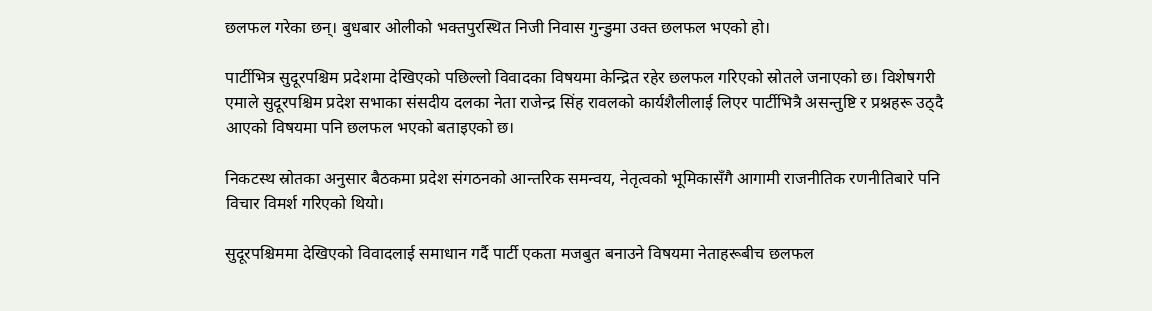छलफल गरेका छन्। बुधबार ओलीको भक्तपुरस्थित निजी निवास गुन्डुमा उक्त छलफल भएको हो।

पार्टीभित्र सुदूरपश्चिम प्रदेशमा देखिएको पछिल्लो विवादका विषयमा केन्द्रित रहेर छलफल गरिएको स्रोतले जनाएको छ। विशेषगरी एमाले सुदूरपश्चिम प्रदेश सभाका संसदीय दलका नेता राजेन्द्र सिंह रावलको कार्यशैलीलाई लिएर पार्टीभित्रै असन्तुष्टि र प्रश्नहरू उठ्दै आएको विषयमा पनि छलफल भएको बताइएको छ।

निकटस्थ स्रोतका अनुसार बैठकमा प्रदेश संगठनको आन्तरिक समन्वय, नेतृत्वको भूमिकासँगै आगामी राजनीतिक रणनीतिबारे पनि विचार विमर्श गरिएको थियो।

सुदूरपश्चिममा देखिएको विवादलाई समाधान गर्दै पार्टी एकता मजबुत बनाउने विषयमा नेताहरूबीच छलफल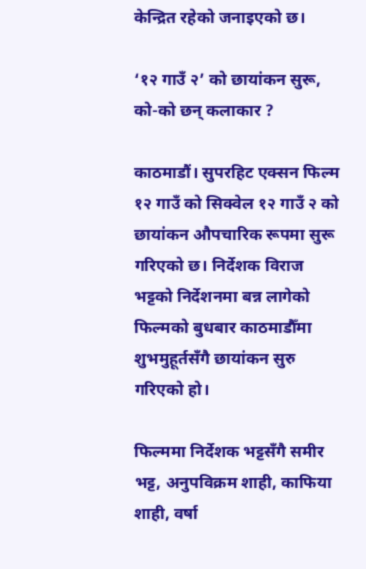केन्द्रित रहेको जनाइएको छ।

‘१२ गाउँ २’ को छायांकन सुरू, को-को छन् कलाकार ?

काठमाडौं। सुपरहिट एक्सन फिल्म १२ गाउँ को सिक्वेल १२ गाउँ २ को छायांकन औपचारिक रूपमा सुरू गरिएको छ। निर्देशक विराज भट्टको निर्देशनमा बन्न लागेको फिल्मको बुधबार काठमाडौँमा शुभमुहूर्तसँगै छायांकन सुरु गरिएको हो।

फिल्ममा निर्देशक भट्टसँगै समीर भट्ट, अनुपविक्रम शाही, काफिया शाही, वर्षा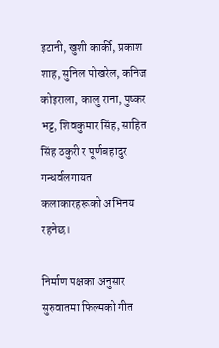इटानी, खुशी कार्की, प्रकाश शाह, सुनिल पोखरेल, कनिज कोइराला, कालु राना, पुष्कर भट्ट, शिवकुमार सिंह, साहित सिंह ठकुरी र पूर्णबहादुर गन्धर्वलगायत कलाकारहरूको अभिनय रहनेछ।

निर्माण पक्षका अनुसार सुरुवातमा फिल्मको गीत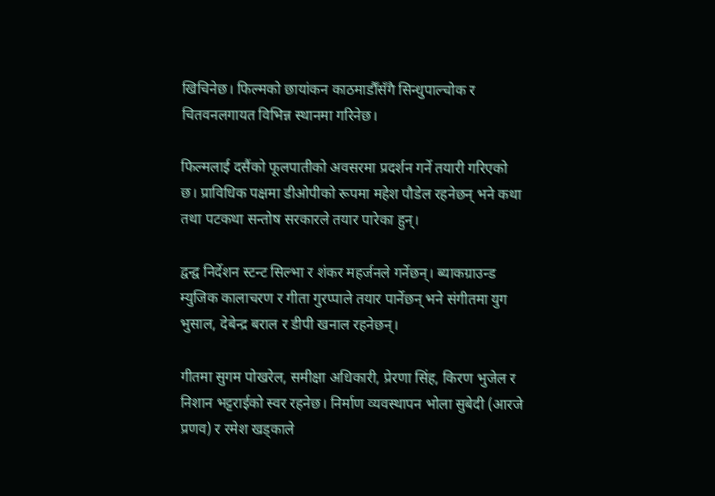खिचिनेछ। फिल्मको छायांकन काठमाडौँसँगै सिन्धुपाल्चोक र चितवनलगायत विभिन्न स्थानमा गरिनेछ।

फिल्मलाई दसैंको फूलपातीको अवसरमा प्रदर्शन गर्ने तयारी गरिएको छ। प्राविधिक पक्षमा डीओपीको रूपमा महेश पौडेल रहनेछन् भने कथा तथा पटकथा सन्तोष सरकारले तयार पारेका हुन्।

द्वन्द्व निर्देशन स्टन्ट सिल्भा र शंकर महर्जनले गर्नेछन्। ब्याकग्राउन्ड म्युजिक कालाचरण र गीता गुरप्पाले तयार पार्नेछन् भने संगीतमा युग भुसाल, देबेन्द्र बराल र डीपी खनाल रहनेछन्।

गीतमा सुगम पोखरेल, समीक्षा अधिकारी, प्रेरणा सिंह, किरण भुजेल र निशान भट्टराईको स्वर रहनेछ। निर्माण व्यवस्थापन भोला सुबेदी (आरजे प्रणव) र रमेश खड्काले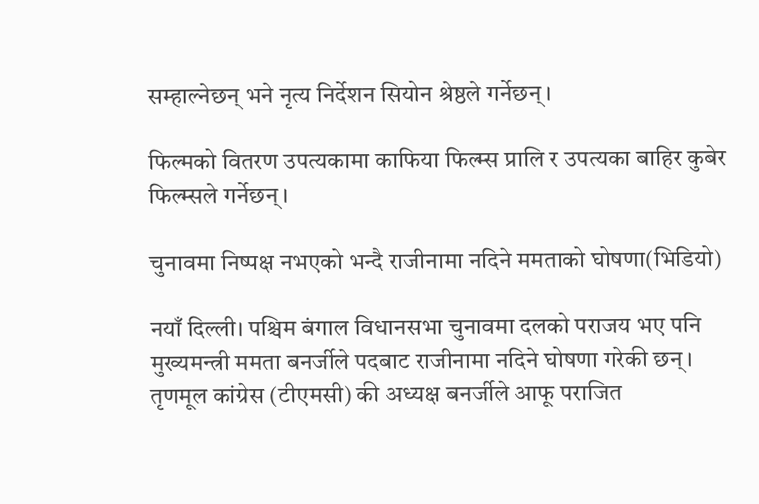सम्हाल्नेछन् भने नृत्य निर्देशन सियोन श्रेष्ठले गर्नेछन्।

फिल्मको वितरण उपत्यकामा काफिया फिल्म्स प्रालि र उपत्यका बाहिर कुबेर फिल्म्सले गर्नेछन्।

चुनावमा निष्पक्ष नभएको भन्दै राजीनामा नदिने ममताको घोषणा(भिडियो)

नयाँ दिल्ली। पश्चिम बंगाल विधानसभा चुनावमा दलको पराजय भए पनि मुख्यमन्त्री ममता बनर्जीले पदबाट राजीनामा नदिने घोषणा गरेकी छन्। तृणमूल कांग्रेस (टीएमसी) की अध्यक्ष बनर्जीले आफू पराजित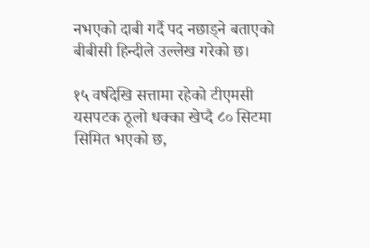नभएको दाबी गर्दै पद नछाड्ने बताएको बीबीसी हिन्दीले उल्लेख गरेको छ।

१५ वर्षदेखि सत्तामा रहेको टीएमसी यसपटक ठूलो धक्का खेप्दै ८० सिटमा सिमित भएको छ,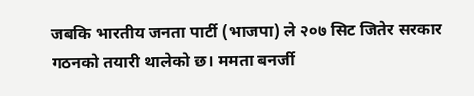जबकि भारतीय जनता पार्टी (भाजपा) ले २०७ सिट जितेर सरकार गठनको तयारी थालेको छ। ममता बनर्जी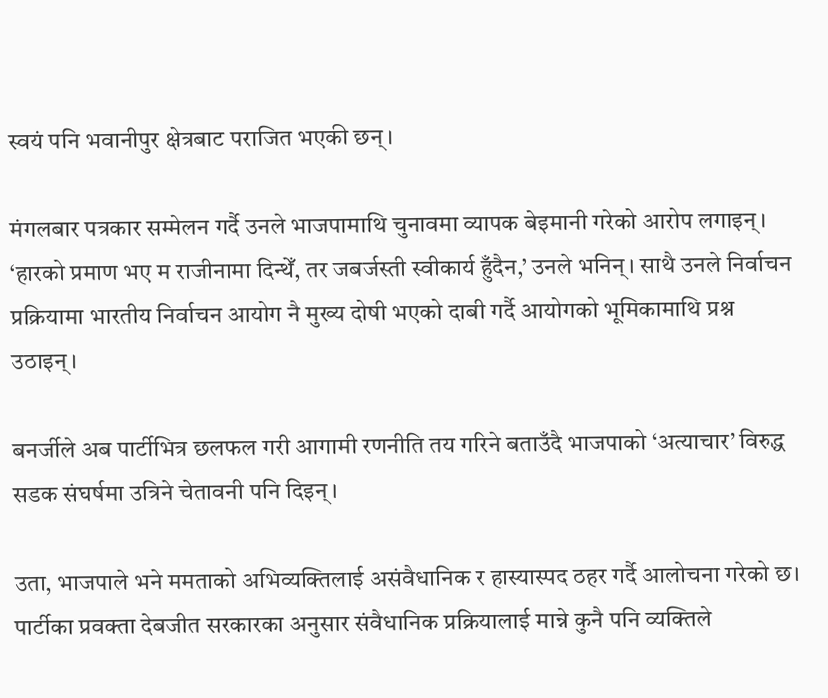स्वयं पनि भवानीपुर क्षेत्रबाट पराजित भएकी छन्।

मंगलबार पत्रकार सम्मेलन गर्दै उनले भाजपामाथि चुनावमा व्यापक बेइमानी गरेको आरोप लगाइन्। ‘हारको प्रमाण भए म राजीनामा दिन्थेँ, तर जबर्जस्ती स्वीकार्य हुँदैन,’ उनले भनिन्। साथै उनले निर्वाचन प्रक्रियामा भारतीय निर्वाचन आयोग नै मुख्य दोषी भएको दाबी गर्दै आयोगको भूमिकामाथि प्रश्न उठाइन्।

बनर्जीले अब पार्टीभित्र छलफल गरी आगामी रणनीति तय गरिने बताउँदै भाजपाको ‘अत्याचार’ विरुद्ध सडक संघर्षमा उत्रिने चेतावनी पनि दिइन्।

उता, भाजपाले भने ममताको अभिव्यक्तिलाई असंवैधानिक र हास्यास्पद ठहर गर्दै आलोचना गरेको छ। पार्टीका प्रवक्ता देबजीत सरकारका अनुसार संवैधानिक प्रक्रियालाई मान्ने कुनै पनि व्यक्तिले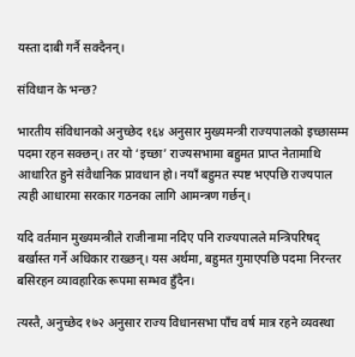यस्ता दाबी गर्नै सक्दैनन्।

संविधान के भन्छ?

भारतीय संविधानको अनुच्छेद १६४ अनुसार मुख्यमन्त्री राज्यपालको इच्छासम्म पदमा रहन सक्छन्। तर यो ‘इच्छा’ राज्यसभामा बहुमत प्राप्त नेतामाथि आधारित हुने संवैधानिक प्रावधान हो। नयाँ बहुमत स्पष्ट भएपछि राज्यपाल त्यही आधारमा सरकार गठनका लागि आमन्त्रण गर्छन्।

यदि वर्तमान मुख्यमन्त्रीले राजीनामा नदिए पनि राज्यपालले मन्त्रिपरिषद् बर्खास्त गर्ने अधिकार राख्छन्। यस अर्थमा, बहुमत गुमाएपछि पदमा निरन्तर बसिरहन व्यावहारिक रूपमा सम्भव हुँदैन।

त्यस्तै, अनुच्छेद १७२ अनुसार राज्य विधानसभा पाँच वर्ष मात्र रहने व्यवस्था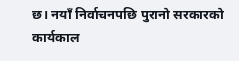छ। नयाँ निर्वाचनपछि पुरानो सरकारको कार्यकाल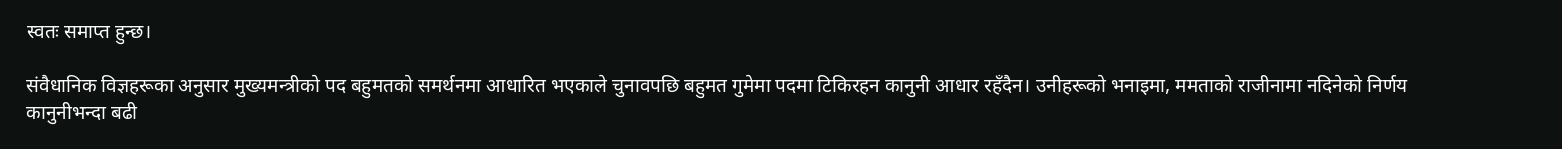स्वतः समाप्त हुन्छ।

संवैधानिक विज्ञहरूका अनुसार मुख्यमन्त्रीको पद बहुमतको समर्थनमा आधारित भएकाले चुनावपछि बहुमत गुमेमा पदमा टिकिरहन कानुनी आधार रहँदैन। उनीहरूको भनाइमा, ममताको राजीनामा नदिनेको निर्णय कानुनीभन्दा बढी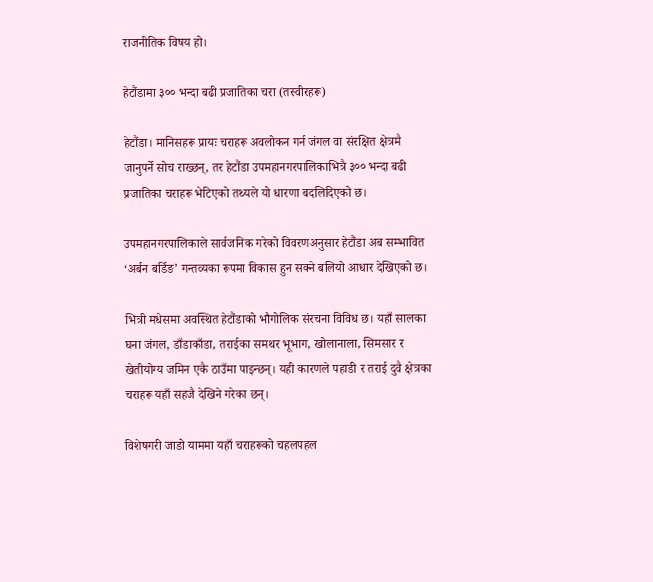राजनीतिक विषय हो।

हेटौंडामा ३०० भन्दा बढी प्रजातिका चरा (तस्वीरहरू)

हेटौंडा। मानिसहरू प्रायः चराहरू अवलोकन गर्न जंगल वा संरक्षित क्षेत्रमै जानुपर्ने सोच राख्छन्, तर हेटौंडा उपमहानगरपालिकाभित्रै ३०० भन्दा बढी प्रजातिका चराहरू भेटिएको तथ्यले यो धारणा बदलिदिएको छ।

उपमहानगरपालिकाले सार्वजनिक गरेको विवरणअनुसार हेटौंडा अब सम्भावित ‘अर्बन बर्डिङ’ गन्तव्यका रूपमा विकास हुन सक्ने बलियो आधार देखिएको छ।

भित्री मधेसमा अवस्थित हेटौंडाको भौगोलिक संरचना विविध छ। यहाँ सालका घना जंगल, डाँडाकाँडा, तराईका समथर भूभाग, खोलानाला, सिमसार र खेतीयोग्य जमिन एकै ठाउँमा पाइन्छन्। यही कारणले पहाडी र तराई दुवै क्षेत्रका चराहरू यहाँ सहजै देखिने गरेका छन्।

विशेषगरी जाडो याममा यहाँ चराहरूको चहलपहल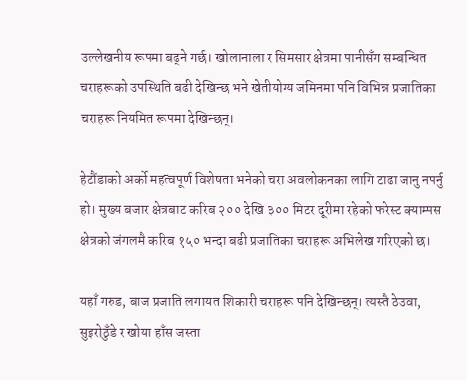उल्लेखनीय रूपमा बढ्ने गर्छ। खोलानाला र सिमसार क्षेत्रमा पानीसँग सम्बन्धित चराहरूको उपस्थिति बढी देखिन्छ भने खेतीयोग्य जमिनमा पनि विभिन्न प्रजातिका चराहरू नियमित रूपमा देखिन्छन्।

हेटौंडाको अर्को महत्वपूर्ण विशेषता भनेको चरा अवलोकनका लागि टाढा जानु नपर्नु हो। मुख्य बजार क्षेत्रबाट करिब २०० देखि ३०० मिटर दूरीमा रहेको फरेस्ट क्याम्पस क्षेत्रको जंगलमै करिब १५० भन्दा बढी प्रजातिका चराहरू अभिलेख गरिएको छ।

यहाँ गरुड, बाज प्रजाति लगायत शिकारी चराहरू पनि देखिन्छन्। त्यस्तै ठेउवा, सुइरोठुँडे र खोया हाँस जस्ता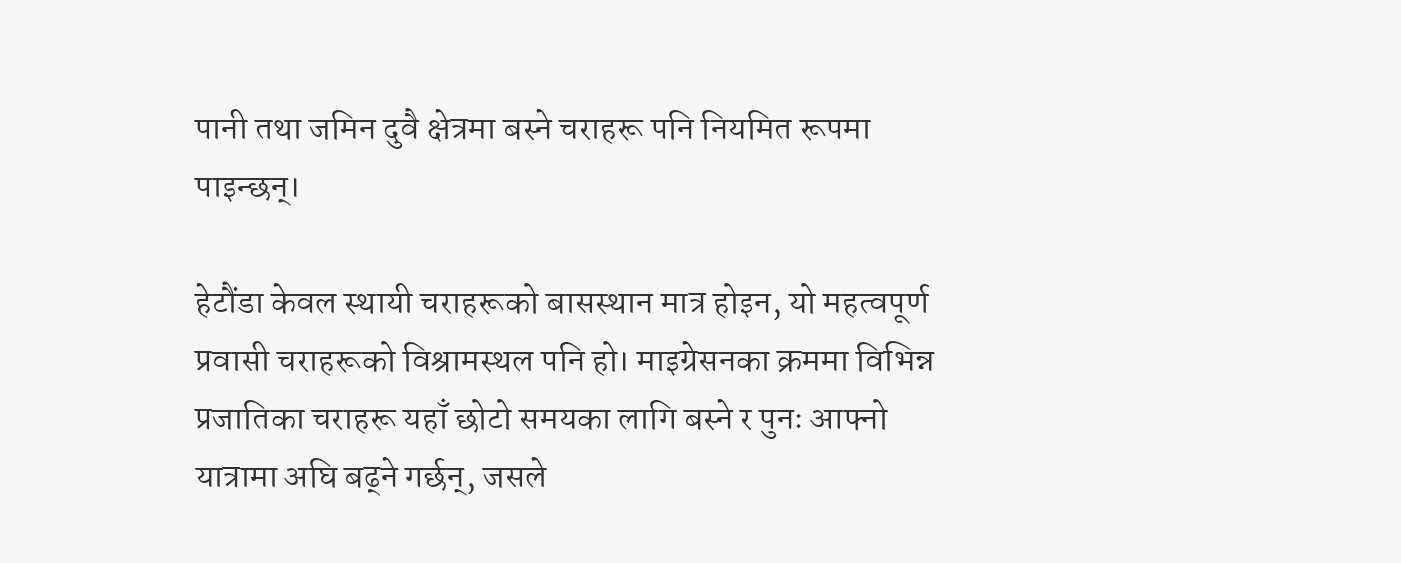पानी तथा जमिन दुवै क्षेत्रमा बस्ने चराहरू पनि नियमित रूपमा पाइन्छन्।

हेटौंडा केवल स्थायी चराहरूको बासस्थान मात्र होइन, यो महत्वपूर्ण प्रवासी चराहरूको विश्रामस्थल पनि हो। माइग्रेसनका क्रममा विभिन्न प्रजातिका चराहरू यहाँ छोटो समयका लागि बस्ने र पुनः आफ्नो यात्रामा अघि बढ्ने गर्छन्, जसले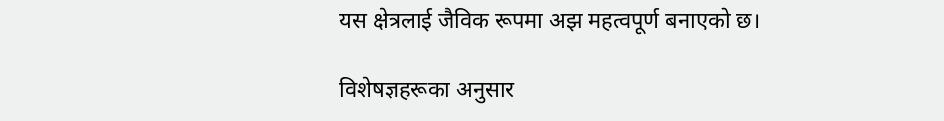यस क्षेत्रलाई जैविक रूपमा अझ महत्वपूर्ण बनाएको छ।

विशेषज्ञहरूका अनुसार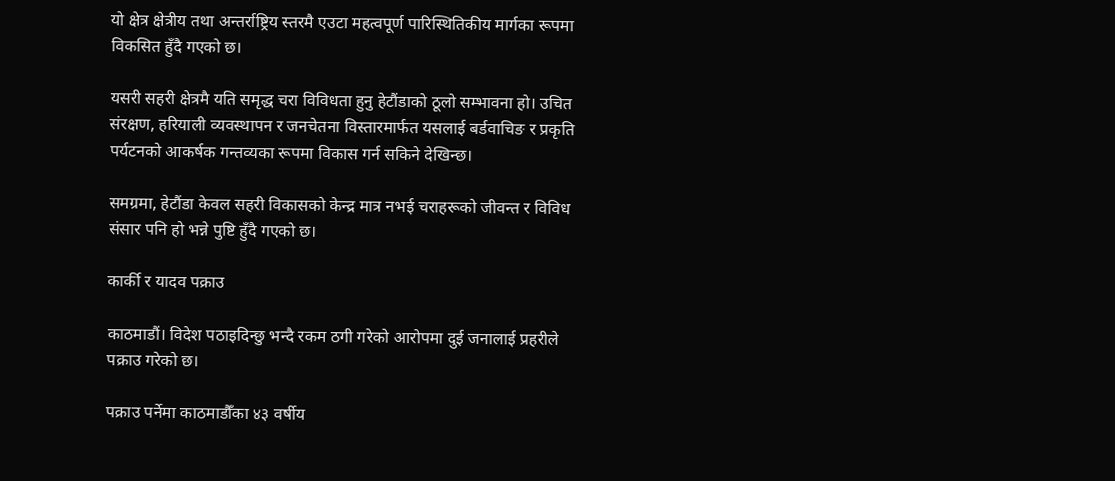यो क्षेत्र क्षेत्रीय तथा अन्तर्राष्ट्रिय स्तरमै एउटा महत्वपूर्ण पारिस्थितिकीय मार्गका रूपमा विकसित हुँदै गएको छ।

यसरी सहरी क्षेत्रमै यति समृद्ध चरा विविधता हुनु हेटौंडाको ठूलो सम्भावना हो। उचित संरक्षण, हरियाली व्यवस्थापन र जनचेतना विस्तारमार्फत यसलाई बर्डवाचिङ र प्रकृति पर्यटनको आकर्षक गन्तव्यका रूपमा विकास गर्न सकिने देखिन्छ।

समग्रमा, हेटौंडा केवल सहरी विकासको केन्द्र मात्र नभई चराहरूको जीवन्त र विविध संसार पनि हो भन्ने पुष्टि हुँदै गएको छ।

कार्की र यादव पक्राउ

काठमाडौं। विदेश पठाइदिन्छु भन्दै रकम ठगी गरेको आरोपमा दुई जनालाई प्रहरीले पक्राउ गरेको छ।

पक्राउ पर्नेमा काठमाडौँका ४३ वर्षीय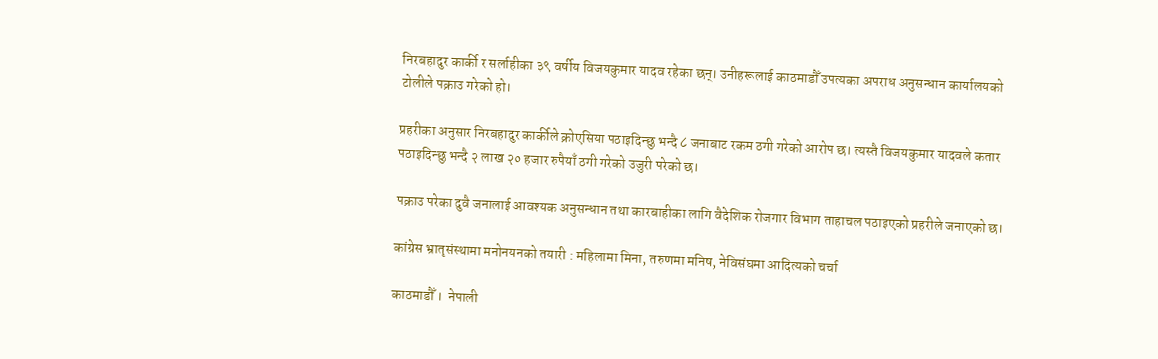निरबहादुर कार्की र सर्लाहीका ३९ वर्षीय विजयकुमार यादव रहेका छन्। उनीहरूलाई काठमाडौँ उपत्यका अपराध अनुसन्धान कार्यालयको टोलीले पक्राउ गरेको हो।

प्रहरीका अनुसार निरबहादुर कार्कीले क्रोएसिया पठाइदिन्छु भन्दै ८ जनाबाट रकम ठगी गरेको आरोप छ। त्यस्तै विजयकुमार यादवले कतार पठाइदिन्छु भन्दै २ लाख २० हजार रुपैयाँ ठगी गरेको उजुरी परेको छ।

पक्राउ परेका दुवै जनालाई आवश्यक अनुसन्धान तथा कारबाहीका लागि वैदेशिक रोजगार विभाग ताहाचल पठाइएको प्रहरीले जनाएको छ।

कांग्रेस भ्रातृसंस्थामा मनोनयनको तयारी : महिलामा मिना, तरुणमा मनिष, नेविसंघमा आदित्यको चर्चा

काठमाडौँ ।  नेपाली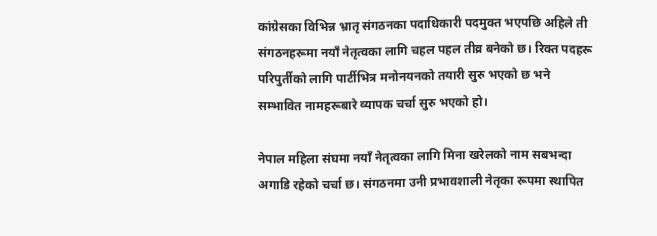कांग्रेसका विभिन्न भ्रातृ संगठनका पदाधिकारी पदमुक्त भएपछि अहिले ती संगठनहरूमा नयाँ नेतृत्वका लागि चहल पहल तीव्र बनेको छ। रिक्त पदहरू परिपुर्तीको लागि पार्टीभित्र मनोनयनको तयारी सुरु भएको छ भने सम्भावित नामहरूबारे व्यापक चर्चा सुरु भएको हो।

नेपाल महिला संघमा नयाँ नेतृत्वका लागि मिना खरेलको नाम सबभन्दा अगाडि रहेको चर्चा छ। संगठनमा उनी प्रभावशाली नेतृका रूपमा स्थापित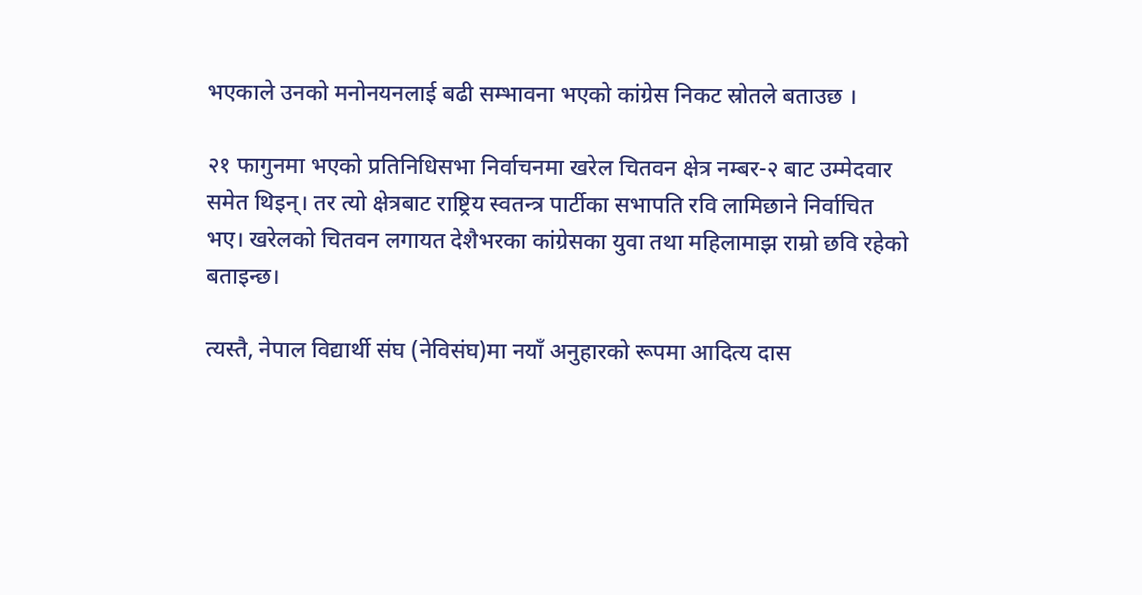भएकाले उनको मनोनयनलाई बढी सम्भावना भएको कांग्रेस निकट स्रोतले बताउछ ।

२१ फागुनमा भएको प्रतिनिधिसभा निर्वाचनमा खरेल चितवन क्षेत्र नम्बर-२ बाट उम्मेदवार समेत थिइन्। तर त्यो क्षेत्रबाट राष्ट्रिय स्वतन्त्र पार्टीका सभापति रवि लामिछाने निर्वाचित भए। खरेलको चितवन लगायत देशैभरका कांग्रेसका युवा तथा महिलामाझ राम्रो छवि रहेको बताइन्छ।

त्यस्तै, नेपाल विद्यार्थी संघ (नेविसंघ)मा नयाँ अनुहारको रूपमा आदित्य दास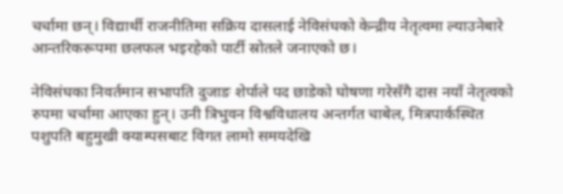चर्चामा छन्। विद्यार्थी राजनीतिमा सक्रिय दासलाई नेविसंघको केन्द्रीय नेतृत्वमा ल्याउनेबारे आन्तरिकरूपमा छलफल भइरहेको पार्टी स्रोतले जनाएको छ।

नेविसंघका निवर्तमान सभापति दुजाङ शेर्पाले पद छाडेको घोषणा गरेसँगै दास नयाँ नेतृत्वको रुपमा चर्चामा आएका हुन्। उनी त्रिभुवन विश्वविधालय अन्तर्गत चाबेल, मित्रपार्कस्थित पशुपति बहुमुखी क्याम्पसबाट विगत लामो समयदेखि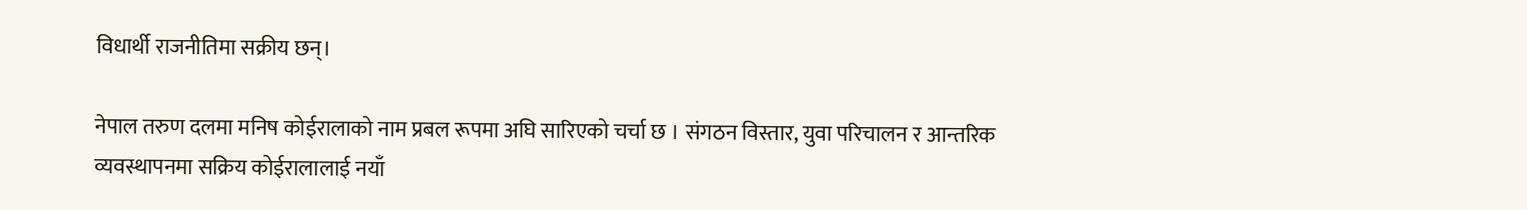विधार्थी राजनीतिमा सक्रीय छन्।

नेपाल तरुण दलमा मनिष कोईरालाको नाम प्रबल रूपमा अघि सारिएको चर्चा छ । संगठन विस्तार, युवा परिचालन र आन्तरिक व्यवस्थापनमा सक्रिय कोईरालालाई नयाँ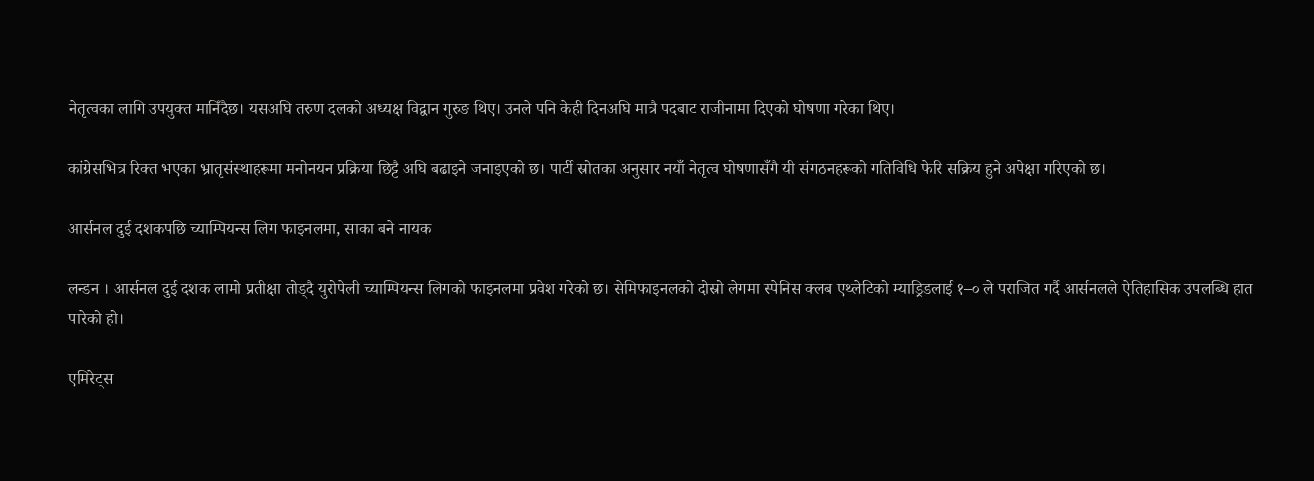नेतृत्वका लागि उपयुक्त मानिँदैछ। यसअघि तरुण दलको अध्यक्ष विद्वान गुरुङ थिए। उनले पनि केही दिनअघि मात्रै पदबाट राजीनामा दिएको घोषणा गरेका थिए।

कांग्रेसभित्र रिक्त भएका भ्रातृसंस्थाहरूमा मनोनयन प्रक्रिया छिट्टै अघि बढाइने जनाइएको छ। पार्टी स्रोतका अनुसार नयाँ नेतृत्व घोषणासँगै यी संगठनहरूको गतिविधि फेरि सक्रिय हुने अपेक्षा गरिएको छ।

आर्सनल दुई दशकपछि च्याम्पियन्स लिग फाइनलमा, साका बने नायक

लन्डन । आर्सनल दुई दशक लामो प्रतीक्षा तोड्दै युरोपेली च्याम्पियन्स लिगको फाइनलमा प्रवेश गरेको छ। सेमिफाइनलको दोस्रो लेगमा स्पेनिस क्लब एथ्लेटिको म्याड्रिडलाई १–० ले पराजित गर्दै आर्सनलले ऐतिहासिक उपलब्धि हात पारेको हो।

एमिरेट्स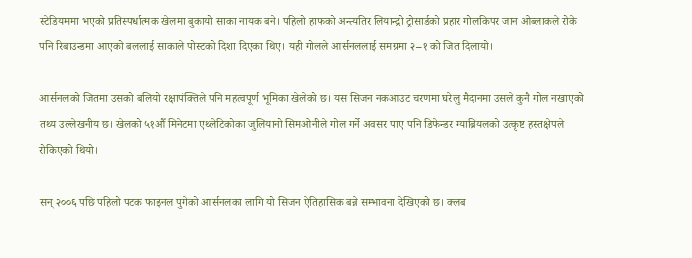स्टेडियममा भएको प्रतिस्पर्धात्मक खेलमा बुकायो साका नायक बने। पहिलो हाफको अन्त्यतिर लियान्द्रो ट्रोसार्डको प्रहार गोलकिपर जान ओब्लाकले रोके पनि रिबाउन्डमा आएको बललाई साकाले पोस्टको दिशा दिएका थिए। यही गोलले आर्सनललाई समग्रमा २–१ को जित दिलायो।

आर्सनलको जितमा उसको बलियो रक्षापंक्तिले पनि महत्वपूर्ण भूमिका खेलेको छ। यस सिजन नकआउट चरणमा घरेलु मैदानमा उसले कुनै गोल नखाएको तथ्य उल्लेखनीय छ। खेलको ५१औँ मिनेटमा एथ्लेटिकोका जुलियानो सिमओनीले गोल गर्ने अवसर पाए पनि डिफेन्डर ग्याब्रियलको उत्कृष्ट हस्तक्षेपले रोकिएको थियो।

सन् २००६ पछि पहिलो पटक फाइनल पुगेको आर्सनलका लागि यो सिजन ऐतिहासिक बन्ने सम्भावना देखिएको छ। क्लब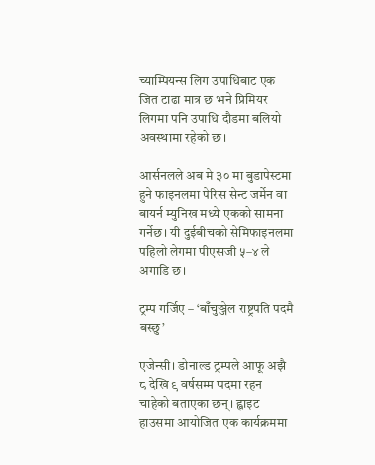च्याम्पियन्स लिग उपाधिबाट एक जित टाढा मात्र छ भने प्रिमियर लिगमा पनि उपाधि दौडमा बलियो अवस्थामा रहेको छ।

आर्सनलले अब मे ३० मा बुडापेस्टमा हुने फाइनलमा पेरिस सेन्ट जर्मेन वा बायर्न म्युनिख मध्ये एकको सामना गर्नेछ। यी दुईबीचको सेमिफाइनलमा पहिलो लेगमा पीएसजी ५–४ ले अगाडि छ।

ट्रम्प गर्जिए – ‘बाँचुञ्जेल राष्ट्रपति पदमै बस्छु’

एजेन्सी। डोनाल्ड ट्रम्पले आफू अझै ८ देखि ९ वर्षसम्म पदमा रहन चाहेको बताएका छन्। ह्वाइट हाउसमा आयोजित एक कार्यक्रममा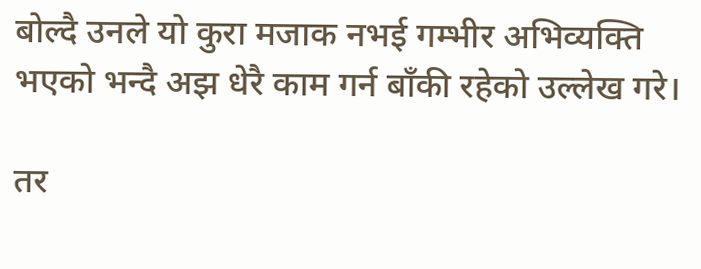बोल्दै उनले यो कुरा मजाक नभई गम्भीर अभिव्यक्ति भएको भन्दै अझ धेरै काम गर्न बाँकी रहेको उल्लेख गरे।

तर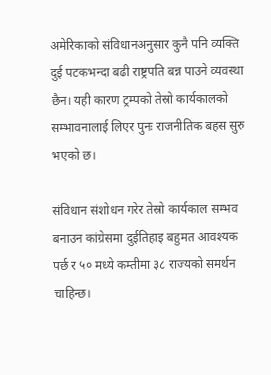अमेरिकाको संविधानअनुसार कुनै पनि व्यक्ति दुई पटकभन्दा बढी राष्ट्रपति बन्न पाउने व्यवस्था छैन। यही कारण ट्रम्पको तेस्रो कार्यकालको सम्भावनालाई लिएर पुनः राजनीतिक बहस सुरु भएको छ।

संविधान संशोधन गरेर तेस्रो कार्यकाल सम्भव बनाउन कांग्रेसमा दुईतिहाइ बहुमत आवश्यक पर्छ र ५० मध्ये कम्तीमा ३८ राज्यको समर्थन चाहिन्छ।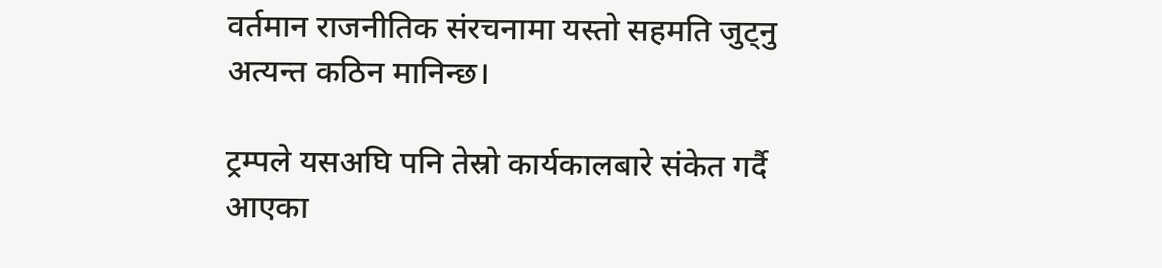वर्तमान राजनीतिक संरचनामा यस्तो सहमति जुट्नु अत्यन्त कठिन मानिन्छ।

ट्रम्पले यसअघि पनि तेस्रो कार्यकालबारे संकेत गर्दै आएका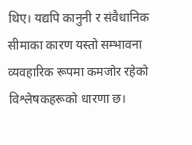थिए। यद्यपि कानुनी र संवैधानिक सीमाका कारण यस्तो सम्भावना व्यवहारिक रूपमा कमजोर रहेको विश्लेषकहरूको धारणा छ।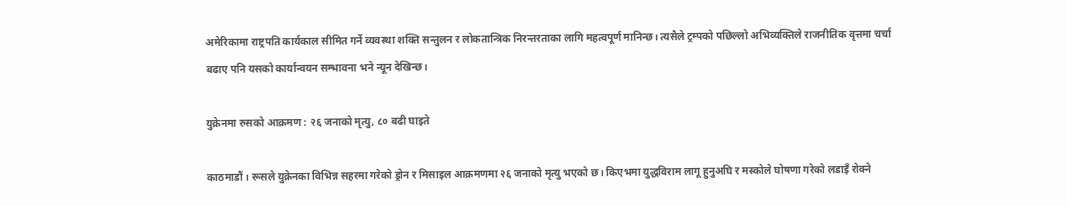अमेरिकामा राष्ट्रपति कार्यकाल सीमित गर्ने व्यवस्था शक्ति सन्तुलन र लोकतान्त्रिक निरन्तरताका लागि महत्वपूर्ण मानिन्छ। त्यसैले ट्रम्पको पछिल्लो अभिव्यक्तिले राजनीतिक वृत्तमा चर्चा बढाए पनि यसको कार्यान्वयन सम्भावना भने न्यून देखिन्छ।

युक्रेनमा रुसको आक्रमण : २६ जनाको मृत्यु, ८० बढी घाइते

काठमाडौं। रूसले युक्रेनका विभिन्न सहरमा गरेको ड्रोन र मिसाइल आक्रमणमा २६ जनाको मृत्यु भएको छ। किएभमा युद्धविराम लागू हुनुअघि र मस्कोले घोषणा गरेको लडाइँ रोक्ने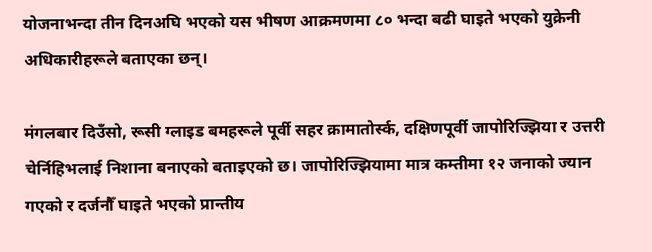योजनाभन्दा तीन दिनअघि भएको यस भीषण आक्रमणमा ८० भन्दा बढी घाइते भएको युक्रेनी अधिकारीहरूले बताएका छन्।

मंगलबार दिउँसो, रूसी ग्लाइड बमहरूले पूर्वी सहर क्रामातोर्स्क, दक्षिणपूर्वी जापोरिज्झिया र उत्तरी चेर्निहिभलाई निशाना बनाएको बताइएको छ। जापोरिज्झियामा मात्र कम्तीमा १२ जनाको ज्यान गएको र दर्जनौँ घाइते भएको प्रान्तीय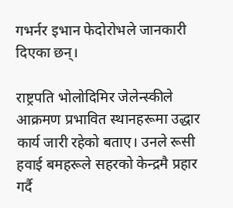गभर्नर इभान फेदोरोभले जानकारी दिएका छन्।

राष्ट्रपति भोलोदिमिर जेलेन्स्कीले आक्रमण प्रभावित स्थानहरूमा उद्धार कार्य जारी रहेको बताए। उनले रूसी हवाई बमहरूले सहरको केन्द्रमै प्रहार गर्दै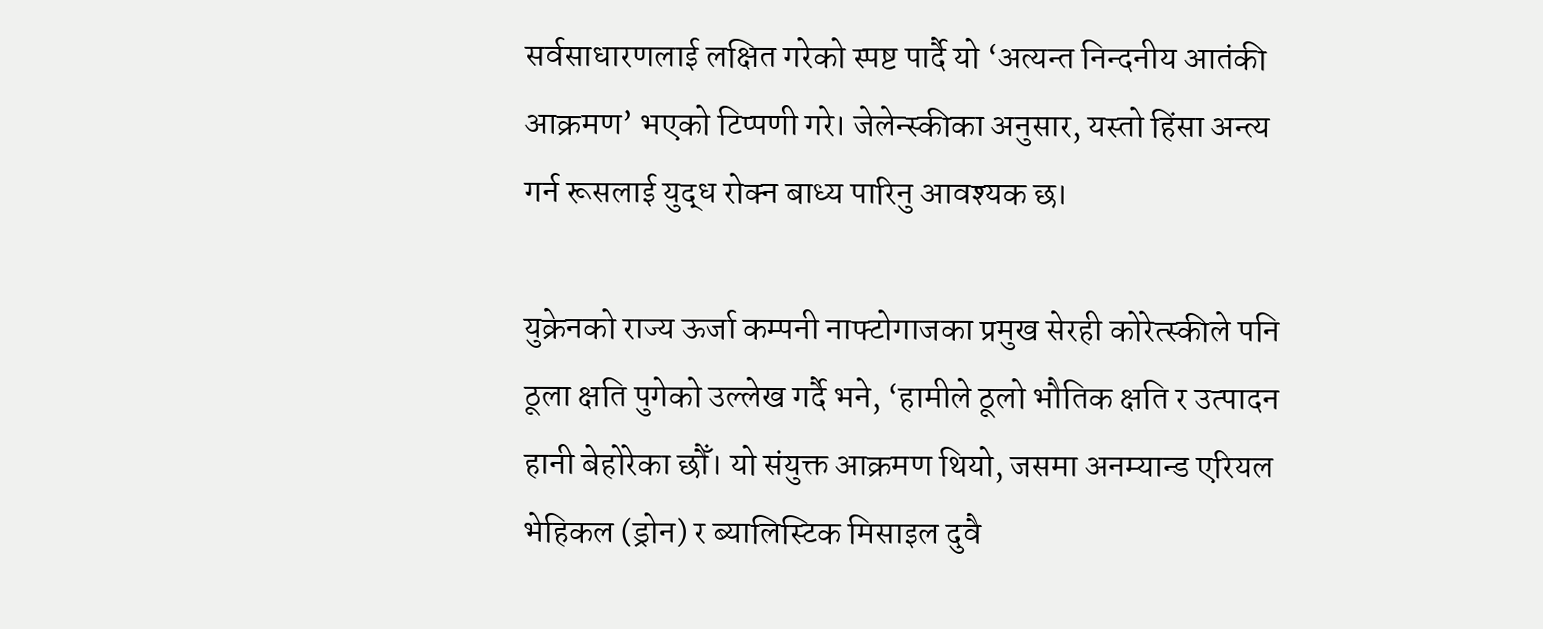सर्वसाधारणलाई लक्षित गरेको स्पष्ट पार्दै यो ‘अत्यन्त निन्दनीय आतंकी आक्रमण’ भएको टिप्पणी गरे। जेलेन्स्कीका अनुसार, यस्तो हिंसा अन्त्य गर्न रूसलाई युद्ध रोक्न बाध्य पारिनु आवश्यक छ।

युक्रेनको राज्य ऊर्जा कम्पनी नाफ्टोगाजका प्रमुख सेरही कोरेत्स्कीले पनि ठूला क्षति पुगेको उल्लेख गर्दै भने, ‘हामीले ठूलो भौतिक क्षति र उत्पादन हानी बेहोरेका छौँ। यो संयुक्त आक्रमण थियो, जसमा अनम्यान्ड एरियल भेहिकल (ड्रोन) र ब्यालिस्टिक मिसाइल दुवै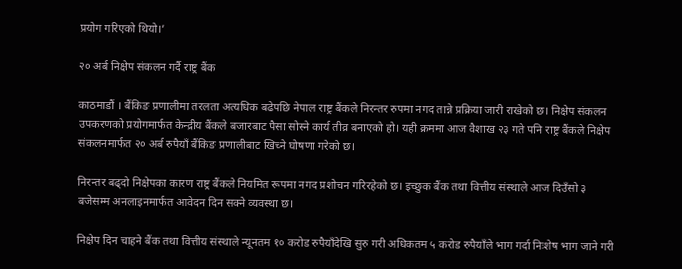प्रयोग गरिएको थियो।’

२० अर्ब निक्षेप संकलन गर्दै राष्ट्र बैंक

काठमाडौं । बैंकिङ प्रणालीमा तरलता अत्यधिक बढेपछि नेपाल राष्ट्र बैंकले निरन्तर रुपमा नगद तान्ने प्रक्रिया जारी राखेको छ। निक्षेप संकलन उपकरणको प्रयोगमार्फत केन्द्रीय बैंकले बजारबाट पैसा सोस्ने कार्य तीव्र बनाएको हो। यही क्रममा आज वैशाख २३ गते पनि राष्ट्र बैंकले निक्षेप संकलनमार्फत २० अर्ब रुपैयाँ बैंकिङ प्रणालीबाट खिच्ने घोषणा गरेको छ।

निरन्तर बढ्दो निक्षेपका कारण राष्ट्र बैंकले नियमित रूपमा नगद प्रशोचन गरिरहेको छ। इच्छुक बैंक तथा वित्तीय संस्थाले आज दिउँसो ३ बजेसम्म अनलाइनमार्फत आवेदन दिन सक्ने व्यवस्था छ।

निक्षेप दिन चाहने बैंक तथा वित्तीय संस्थाले न्यूनतम १० करोड रुपैयाँदेखि सुरु गरी अधिकतम ५ करोड रुपैयाँले भाग गर्दा निःशेष भाग जाने गरी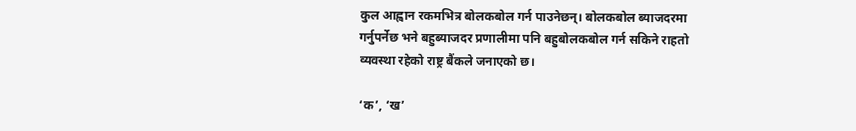कुल आह्वान रकमभित्र बोलकबोल गर्न पाउनेछन्। बोलकबोल ब्याजदरमा गर्नुपर्नेछ भने बहुब्याजदर प्रणालीमा पनि बहुबोलकबोल गर्न सकिने राहतो व्यवस्था रहेको राष्ट्र बैंकले जनाएको छ।

‘क’, ‘ख’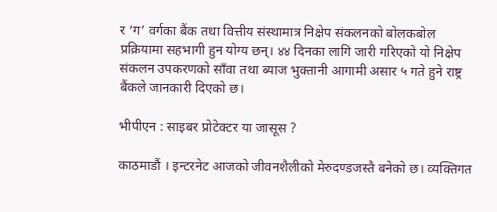र ‘ग’ वर्गका बैंक तथा वित्तीय संस्थामात्र निक्षेप संकलनको बोलकबोल प्रक्रियामा सहभागी हुन योग्य छन्। ४४ दिनका लागि जारी गरिएको यो निक्षेप संकलन उपकरणको साँवा तथा ब्याज भुक्तानी आगामी असार ५ गते हुने राष्ट्र बैंकले जानकारी दिएको छ।

भीपीएन : साइबर प्रोटेक्टर या जासूस ?

काठमाडौं । इन्टरनेट आजको जीवनशैलीको मेरुदण्डजस्तै बनेको छ। व्यक्तिगत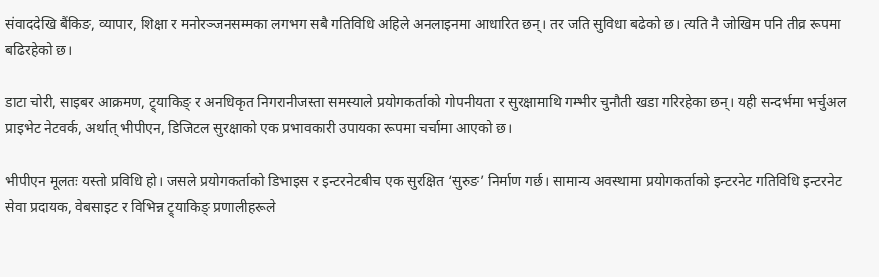संवाददेखि बैंकिङ, व्यापार, शिक्षा र मनोरञ्जनसम्मका लगभग सबै गतिविधि अहिले अनलाइनमा आधारित छन्। तर जति सुविधा बढेको छ। त्यति नै जोखिम पनि तीव्र रूपमा बढिरहेको छ।

डाटा चोरी, साइबर आक्रमण, ट्र्याकिङ्‌ र अनधिकृत निगरानीजस्ता समस्याले प्रयोगकर्ताको गोपनीयता र सुरक्षामाथि गम्भीर चुनौती खडा गरिरहेका छन्। यही सन्दर्भमा भर्चुअल प्राइभेट नेटवर्क, अर्थात् भीपीएन, डिजिटल सुरक्षाको एक प्रभावकारी उपायका रूपमा चर्चामा आएको छ।

भीपीएन मूलतः यस्तो प्रविधि हो। जसले प्रयोगकर्ताको डिभाइस र इन्टरनेटबीच एक सुरक्षित ‘सुरुङ’ निर्माण गर्छ। सामान्य अवस्थामा प्रयोगकर्ताको इन्टरनेट गतिविधि इन्टरनेट सेवा प्रदायक, वेबसाइट र विभिन्न ट्र्याकिङ्‌ प्रणालीहरूले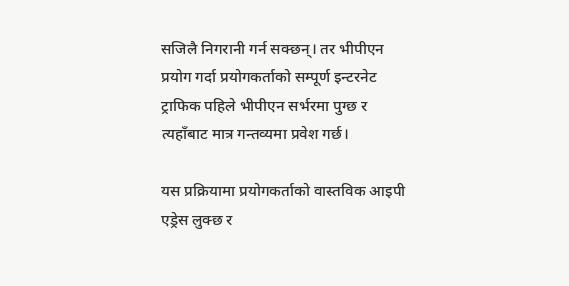सजिलै निगरानी गर्न सक्छन्। तर भीपीएन प्रयोग गर्दा प्रयोगकर्ताको सम्पूर्ण इन्टरनेट ट्राफिक पहिले भीपीएन सर्भरमा पुग्छ र त्यहाँबाट मात्र गन्तव्यमा प्रवेश गर्छ।

यस प्रक्रियामा प्रयोगकर्ताको वास्तविक आइपी एड्रेस लुक्छ र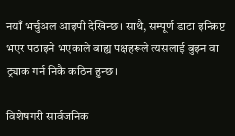नयाँ भर्चुअल आइपी देखिन्छ। साथै, सम्पूर्ण डाटा इन्क्रिप्ट भएर पठाइने भएकाले बाह्य पक्षहरूले त्यसलाई बुझ्न वा ट्र्याक गर्न निकै कठिन हुन्छ।

विशेषगरी सार्वजनिक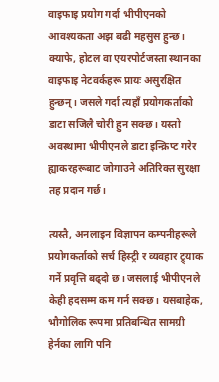वाइफाइ प्रयोग गर्दा भीपीएनको आवश्यकता अझ बढी महसुस हुन्छ। क्याफे, होटल वा एयरपोर्टजस्ता स्थानका वाइफाइ नेटवर्कहरू प्रायः असुरक्षित हुन्छन्। जसले गर्दा त्यहाँ प्रयोगकर्ताको डाटा सजिलै चोरी हुन सक्छ। यस्तो अवस्थामा भीपीएनले डाटा इन्क्रिप्ट गरेर ह्याकरहरूबाट जोगाउने अतिरिक्त सुरक्षा तह प्रदान गर्छ।

त्यस्तै, अनलाइन विज्ञापन कम्पनीहरूले प्रयोगकर्ताको सर्च हिस्ट्री र व्यवहार ट्र्याक गर्ने प्रवृत्ति बढ्दो छ। जसलाई भीपीएनले केही हदसम्म कम गर्न सक्छ। यसबाहेक, भौगोलिक रूपमा प्रतिबन्धित सामग्री हेर्नका लागि पनि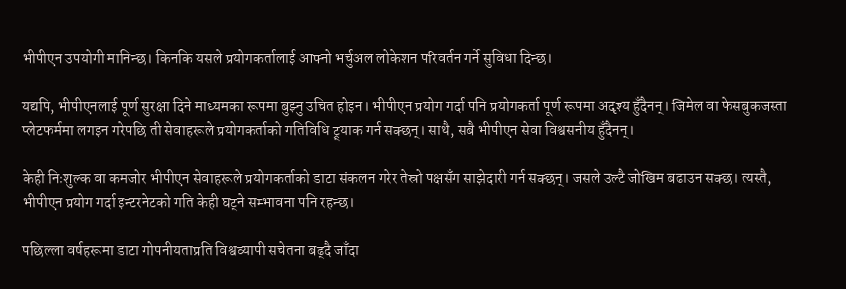भीपीएन उपयोगी मानिन्छ। किनकि यसले प्रयोगकर्तालाई आफ्नो भर्चुअल लोकेशन परिवर्तन गर्ने सुविधा दिन्छ।

यद्यपि, भीपीएनलाई पूर्ण सुरक्षा दिने माध्यमका रूपमा बुझ्नु उचित होइन। भीपीएन प्रयोग गर्दा पनि प्रयोगकर्ता पूर्ण रूपमा अदृश्य हुँदैनन्। जिमेल वा फेसबुकजस्ता प्लेटफर्ममा लगइन गरेपछि ती सेवाहरूले प्रयोगकर्ताको गतिविधि ट्र्याक गर्न सक्छन्। साथै, सबै भीपीएन सेवा विश्वसनीय हुँदैनन्।

केही निःशुल्क वा कमजोर भीपीएन सेवाहरूले प्रयोगकर्ताको डाटा संकलन गरेर तेस्रो पक्षसँग साझेदारी गर्न सक्छन्। जसले उल्टै जोखिम बढाउन सक्छ। त्यस्तै, भीपीएन प्रयोग गर्दा इन्टरनेटको गति केही घट्ने सम्भावना पनि रहन्छ।

पछिल्ला वर्षहरूमा डाटा गोपनीयताप्रति विश्वव्यापी सचेतना बढ्दै जाँदा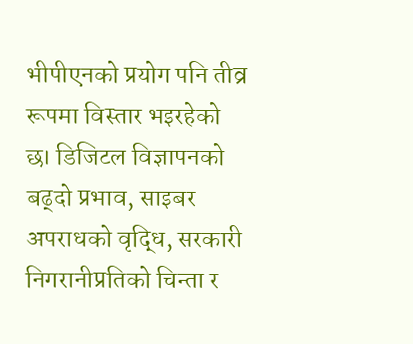भीपीएनको प्रयोग पनि तीव्र रूपमा विस्तार भइरहेको छ। डिजिटल विज्ञापनको बढ्दो प्रभाव, साइबर अपराधको वृद्धि, सरकारी निगरानीप्रतिको चिन्ता र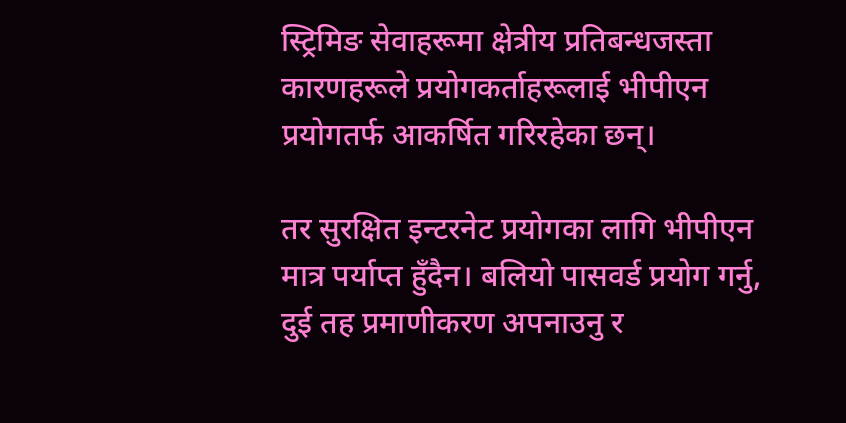स्ट्रिमिङ सेवाहरूमा क्षेत्रीय प्रतिबन्धजस्ता कारणहरूले प्रयोगकर्ताहरूलाई भीपीएन प्रयोगतर्फ आकर्षित गरिरहेका छन्।

तर सुरक्षित इन्टरनेट प्रयोगका लागि भीपीएन मात्र पर्याप्त हुँदैन। बलियो पासवर्ड प्रयोग गर्नु, दुई तह प्रमाणीकरण अपनाउनु र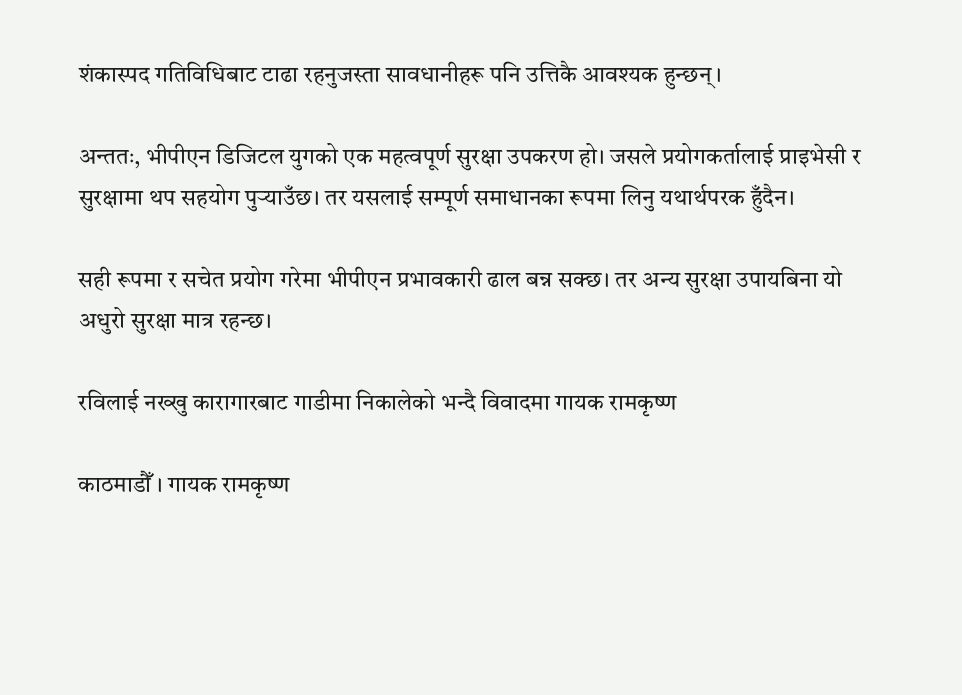शंकास्पद गतिविधिबाट टाढा रहनुजस्ता सावधानीहरू पनि उत्तिकै आवश्यक हुन्छन्।

अन्ततः, भीपीएन डिजिटल युगको एक महत्वपूर्ण सुरक्षा उपकरण हो। जसले प्रयोगकर्तालाई प्राइभेसी र सुरक्षामा थप सहयोग पुर्‍याउँछ। तर यसलाई सम्पूर्ण समाधानका रूपमा लिनु यथार्थपरक हुँदैन।

सही रूपमा र सचेत प्रयोग गरेमा भीपीएन प्रभावकारी ढाल बन्न सक्छ। तर अन्य सुरक्षा उपायबिना यो अधुरो सुरक्षा मात्र रहन्छ।

रविलाई नख्खु कारागारबाट गाडीमा निकालेको भन्दै विवादमा गायक रामकृष्ण

काठमाडौँ । गायक रामकृष्ण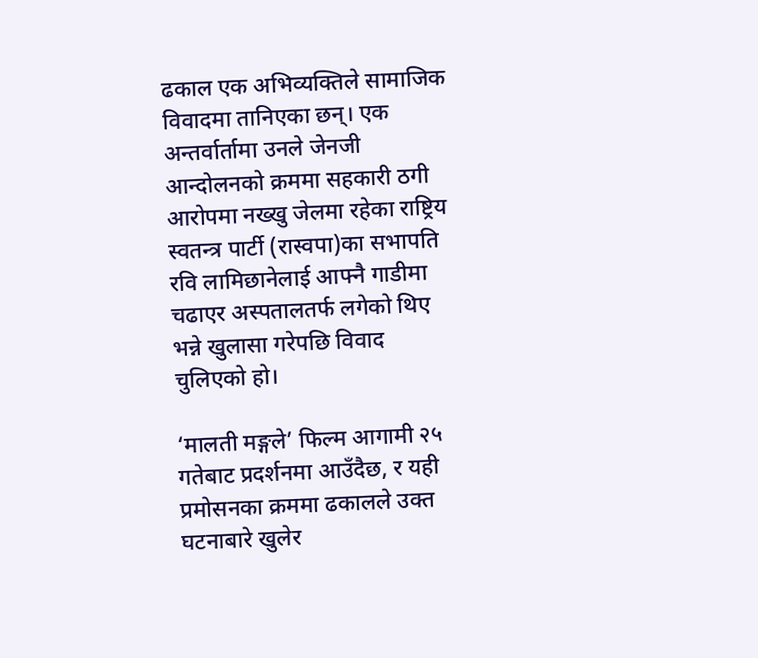ढकाल एक अभिव्यक्तिले सामाजिक विवादमा तानिएका छन्। एक अन्तर्वार्तामा उनले जेनजी आन्दोलनको क्रममा सहकारी ठगी आरोपमा नख्खु जेलमा रहेका राष्ट्रिय स्वतन्त्र पार्टी (रास्वपा)का सभापति रवि लामिछानेलाई आफ्नै गाडीमा चढाएर अस्पतालतर्फ लगेको थिए भन्ने खुलासा गरेपछि विवाद चुलिएको हो।

‘मालती मङ्गले’ फिल्म आगामी २५ गतेबाट प्रदर्शनमा आउँदैछ, र यही प्रमोसनका क्रममा ढकालले उक्त घटनाबारे खुलेर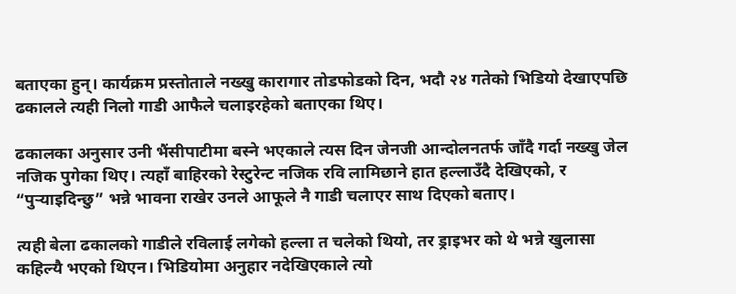बताएका हुन्। कार्यक्रम प्रस्तोताले नख्खु कारागार तोडफोडको दिन, भदौ २४ गतेको भिडियो देखाएपछि ढकालले त्यही निलो गाडी आफैले चलाइरहेको बताएका थिए।

ढकालका अनुसार उनी भैंसीपाटीमा बस्ने भएकाले त्यस दिन जेनजी आन्दोलनतर्फ जाँदै गर्दा नख्खु जेल नजिक पुगेका थिए। त्यहाँ बाहिरको रेस्टुरेन्ट नजिक रवि लामिछाने हात हल्लाउँदै देखिएको, र “पुर्‍याइदिन्छु” भन्ने भावना राखेर उनले आफूले नै गाडी चलाएर साथ दिएको बताए।

त्यही बेला ढकालको गाडीले रविलाई लगेको हल्ला त चलेको थियो, तर ड्राइभर को थे भन्ने खुलासा कहिल्यै भएको थिएन। भिडियोमा अनुहार नदेखिएकाले त्यो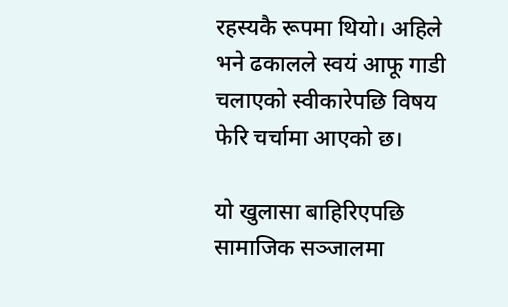रहस्यकै रूपमा थियो। अहिले भने ढकालले स्वयं आफू गाडी चलाएको स्वीकारेपछि विषय फेरि चर्चामा आएको छ।

यो खुलासा बाहिरिएपछि सामाजिक सञ्जालमा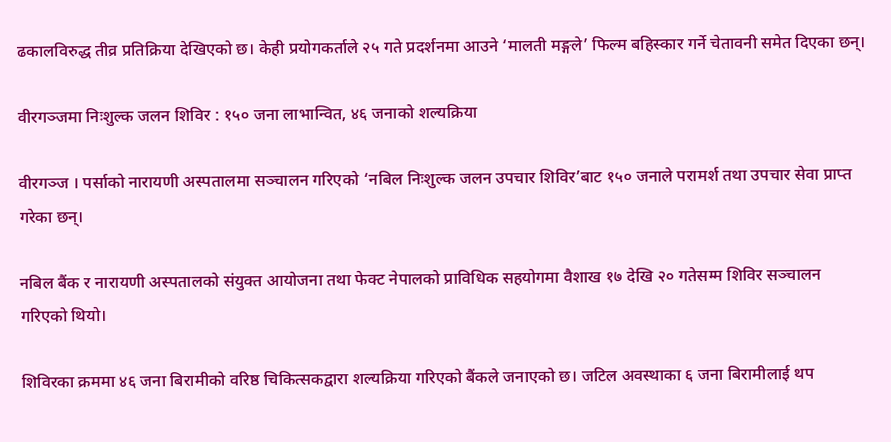ढकालविरुद्ध तीव्र प्रतिक्रिया देखिएको छ। केही प्रयोगकर्ताले २५ गते प्रदर्शनमा आउने ‘मालती मङ्गले’ फिल्म बहिस्कार गर्ने चेतावनी समेत दिएका छन्।

वीरगञ्जमा निःशुल्क जलन शिविर : १५० जना लाभान्वित, ४६ जनाको शल्यक्रिया

वीरगञ्ज । पर्साको नारायणी अस्पतालमा सञ्चालन गरिएको ‘नबिल निःशुल्क जलन उपचार शिविर’बाट १५० जनाले परामर्श तथा उपचार सेवा प्राप्त गरेका छन्।

नबिल बैंक र नारायणी अस्पतालको संयुक्त आयोजना तथा फेक्ट नेपालको प्राविधिक सहयोगमा वैशाख १७ देखि २० गतेसम्म शिविर सञ्चालन गरिएको थियो।

शिविरका क्रममा ४६ जना बिरामीको वरिष्ठ चिकित्सकद्वारा शल्यक्रिया गरिएको बैंकले जनाएको छ। जटिल अवस्थाका ६ जना बिरामीलाई थप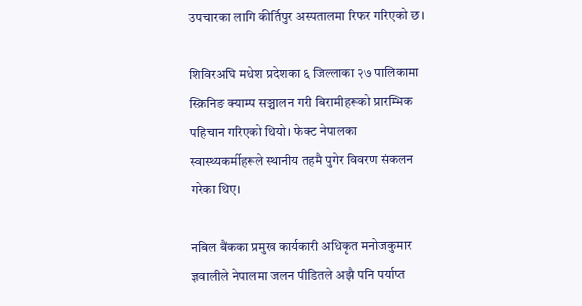उपचारका लागि कीर्तिपुर अस्पतालमा रिफर गरिएको छ।

शिविरअघि मधेश प्रदेशका ६ जिल्लाका २७ पालिकामा स्क्रिनिङ क्याम्प सञ्चालन गरी बिरामीहरूको प्रारम्भिक पहिचान गरिएको थियो। फेक्ट नेपालका स्वास्थ्यकर्मीहरूले स्थानीय तहमै पुगेर विवरण संकलन गरेका थिए।

नबिल बैंकका प्रमुख कार्यकारी अधिकृत मनोजकुमार ज्ञवालीले नेपालमा जलन पीडितले अझै पनि पर्याप्त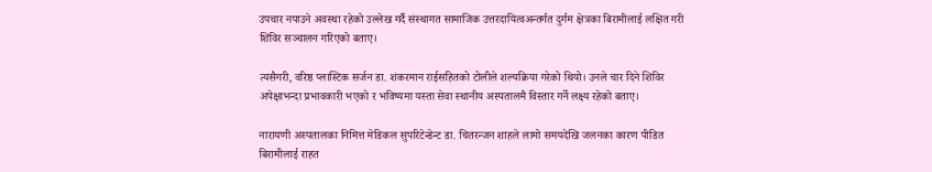उपचार नपाउने अवस्था रहेको उल्लेख गर्दै संस्थागत सामाजिक उत्तरदायित्वअन्तर्गत दुर्गम क्षेत्रका बिरामीलाई लक्षित गरी शिविर सञ्चालन गरिएको बताए।

त्यसैगरी, वरिष्ठ प्लास्टिक सर्जन डा. शंकरमान राईसहितको टोलीले शल्यक्रिया गरेको थियो। उनले चार दिने शिविर अपेक्षाभन्दा प्रभावकारी भएको र भविष्यमा यस्ता सेवा स्थानीय अस्पतालमै विस्तार गर्ने लक्ष्य रहेको बताए।

नारायणी अस्पतालका निमित्त मेडिकल सुपरिटेन्डेन्ट डा. चितरन्जन शाहले लामो समयदेखि जलनका कारण पीडित बिरामीलाई राहत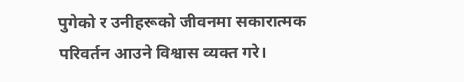पुगेको र उनीहरूको जीवनमा सकारात्मक परिवर्तन आउने विश्वास व्यक्त गरे।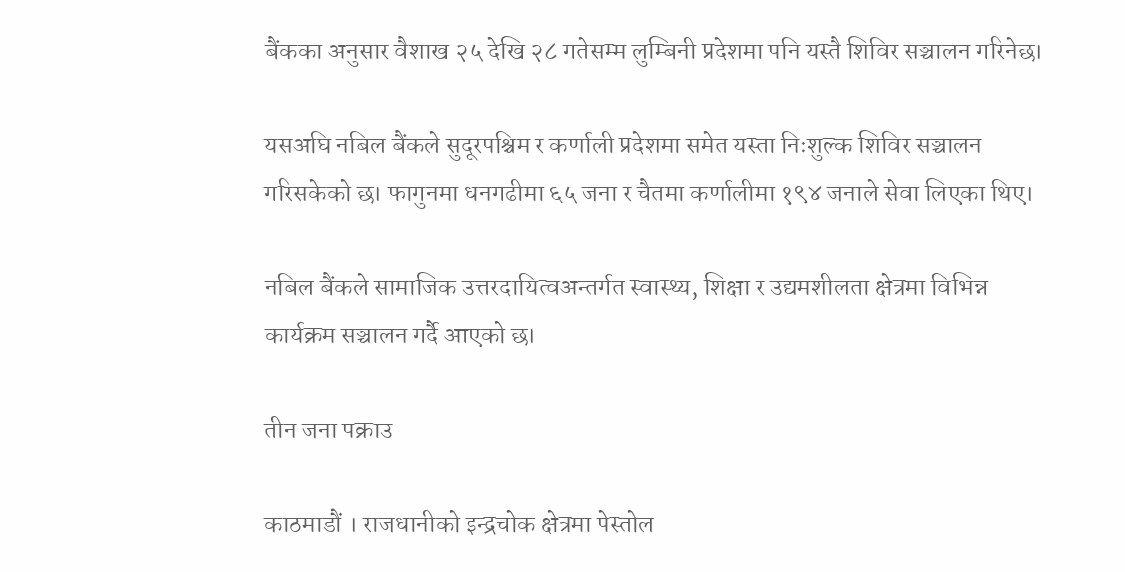बैंकका अनुसार वैशाख २५ देखि २८ गतेसम्म लुम्बिनी प्रदेशमा पनि यस्तै शिविर सञ्चालन गरिनेछ।

यसअघि नबिल बैंकले सुदूरपश्चिम र कर्णाली प्रदेशमा समेत यस्ता निःशुल्क शिविर सञ्चालन गरिसकेको छ। फागुनमा धनगढीमा ६५ जना र चैतमा कर्णालीमा १९४ जनाले सेवा लिएका थिए।

नबिल बैंकले सामाजिक उत्तरदायित्वअन्तर्गत स्वास्थ्य, शिक्षा र उद्यमशीलता क्षेत्रमा विभिन्न कार्यक्रम सञ्चालन गर्दै आएको छ।

तीन जना पक्राउ

काठमाडौं । राजधानीको इन्द्रचोक क्षेत्रमा पेस्तोल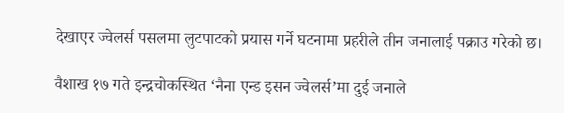देखाएर ज्वेलर्स पसलमा लुटपाटको प्रयास गर्ने घटनामा प्रहरीले तीन जनालाई पक्राउ गरेको छ।

वैशाख १७ गते इन्द्रचोकस्थित ‘नैना एन्ड इसन ज्वेलर्स’मा दुई जनाले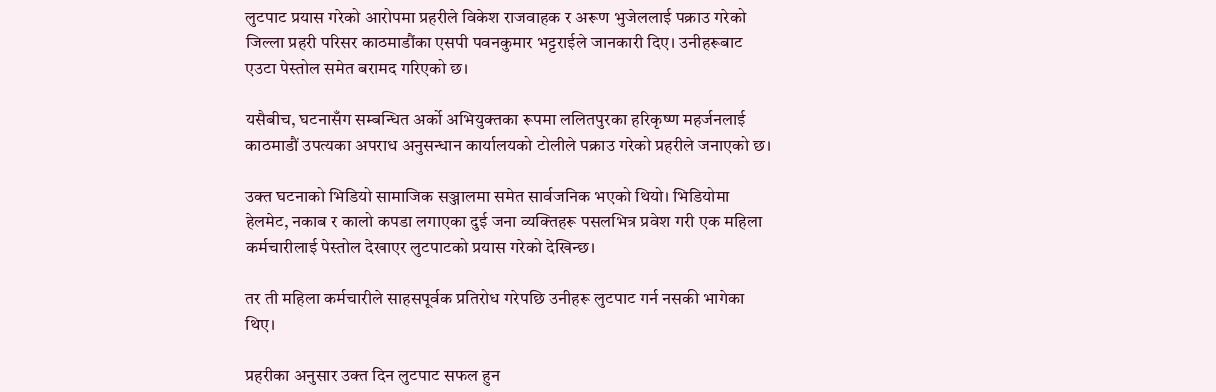लुटपाट प्रयास गरेको आरोपमा प्रहरीले विकेश राजवाहक र अरूण भुजेललाई पक्राउ गरेको जिल्ला प्रहरी परिसर काठमाडौंका एसपी पवनकुमार भट्टराईले जानकारी दिए। उनीहरूबाट एउटा पेस्तोल समेत बरामद गरिएको छ।

यसैबीच, घटनासँग सम्बन्धित अर्को अभियुक्तका रूपमा ललितपुरका हरिकृष्ण महर्जनलाई काठमाडौं उपत्यका अपराध अनुसन्धान कार्यालयको टोलीले पक्राउ गरेको प्रहरीले जनाएको छ।

उक्त घटनाको भिडियो सामाजिक सञ्जालमा समेत सार्वजनिक भएको थियो। भिडियोमा हेलमेट, नकाब र कालो कपडा लगाएका दुई जना व्यक्तिहरू पसलभित्र प्रवेश गरी एक महिला कर्मचारीलाई पेस्तोल देखाएर लुटपाटको प्रयास गरेको देखिन्छ।

तर ती महिला कर्मचारीले साहसपूर्वक प्रतिरोध गरेपछि उनीहरू लुटपाट गर्न नसकी भागेका थिए।

प्रहरीका अनुसार उक्त दिन लुटपाट सफल हुन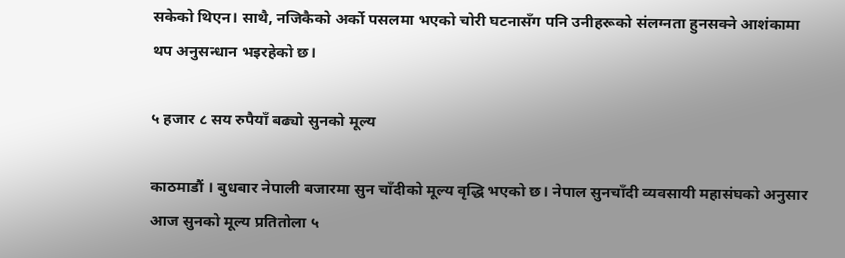सकेको थिएन। साथै, नजिकैको अर्को पसलमा भएको चोरी घटनासँग पनि उनीहरूको संलग्नता हुनसक्ने आशंकामा थप अनुसन्धान भइरहेको छ।

५ हजार ८ सय रुपैयाँ बढ्यो सुनको मूल्य

काठमाडौं । बुधबार नेपाली बजारमा सुन चाँदीको मूल्य वृद्धि भएको छ। नेपाल सुनचाँदी व्यवसायी महासंघको अनुसार आज सुनको मूल्य प्रतितोला ५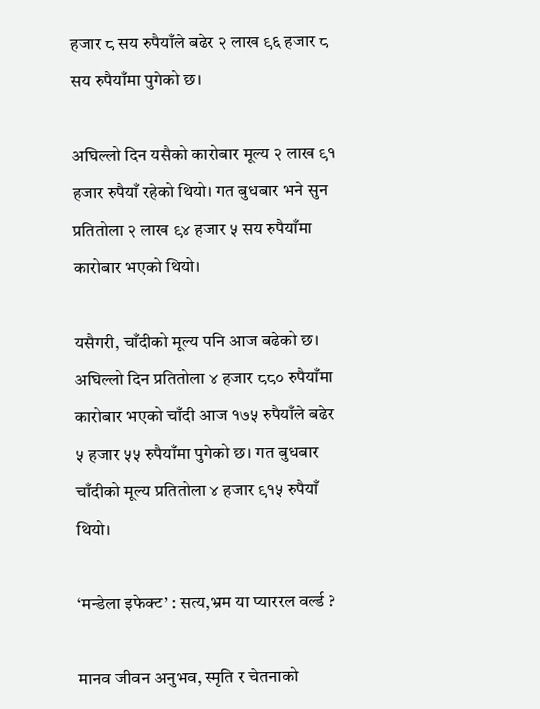हजार ८ सय रुपैयाँले बढेर २ लाख ९६ हजार ८ सय रुपैयाँमा पुगेको छ।

अघिल्लो दिन यसैको कारोबार मूल्य २ लाख ९१ हजार रुपैयाँ रहेको थियो। गत बुधबार भने सुन प्रतितोला २ लाख ९४ हजार ५ सय रुपैयाँमा कारोबार भएको थियो।

यसैगरी, चाँदीको मूल्य पनि आज बढेको छ। अघिल्लो दिन प्रतितोला ४ हजार ८८० रुपैयाँमा कारोबार भएको चाँदी आज १७५ रुपैयाँले बढेर ५ हजार ५५ रुपैयाँमा पुगेको छ। गत बुधबार चाँदीको मूल्य प्रतितोला ४ हजार ९१५ रुपैयाँ थियो।

‘मन्डेला इफेक्ट’ : सत्य,भ्रम या प्याररल वर्ल्ड ?

मानव जीवन अनुभव, स्मृति र चेतनाको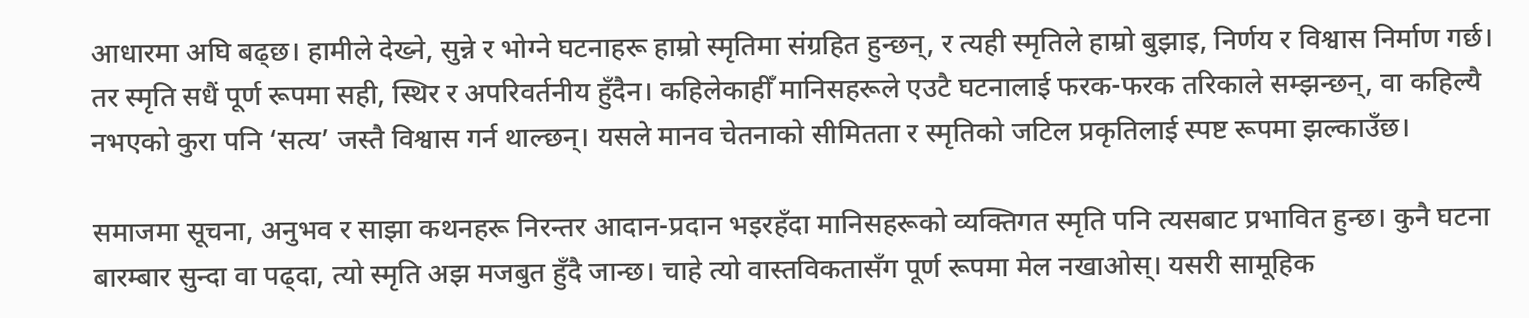आधारमा अघि बढ्छ। हामीले देख्ने, सुन्ने र भोग्ने घटनाहरू हाम्रो स्मृतिमा संग्रहित हुन्छन्, र त्यही स्मृतिले हाम्रो बुझाइ, निर्णय र विश्वास निर्माण गर्छ। तर स्मृति सधैं पूर्ण रूपमा सही, स्थिर र अपरिवर्तनीय हुँदैन। कहिलेकाहीँ मानिसहरूले एउटै घटनालाई फरक-फरक तरिकाले सम्झन्छन्, वा कहिल्यै नभएको कुरा पनि ‘सत्य’ जस्तै विश्वास गर्न थाल्छन्। यसले मानव चेतनाको सीमितता र स्मृतिको जटिल प्रकृतिलाई स्पष्ट रूपमा झल्काउँछ।

समाजमा सूचना, अनुभव र साझा कथनहरू निरन्तर आदान-प्रदान भइरहँदा मानिसहरूको व्यक्तिगत स्मृति पनि त्यसबाट प्रभावित हुन्छ। कुनै घटना बारम्बार सुन्दा वा पढ्दा, त्यो स्मृति अझ मजबुत हुँदै जान्छ। चाहे त्यो वास्तविकतासँग पूर्ण रूपमा मेल नखाओस्। यसरी सामूहिक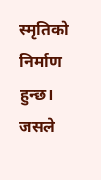स्मृतिको निर्माण हुन्छ। जसले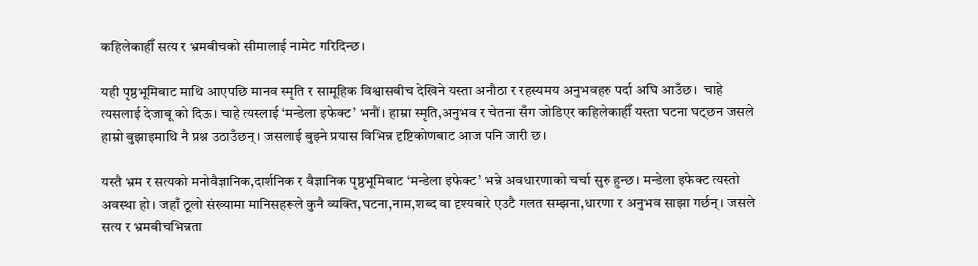कहिलेकाहीँ सत्य र भ्रमबीचको सीमालाई नामेट गरिदिन्छ।

यही पृष्ठभूमिबाट माथि आएपछि मानव स्मृति र सामूहिक विश्वासबीच देखिने यस्ता अनौठा र रहस्यमय अनुभवहरु पर्दा अघि आउँछ।  चाहे त्यसलाई देजाबू को दिऊ। चाहे त्यस्लाई ‘मन्डेला इफेक्ट’ भनौं। हाम्रा स्मृति,अनुभव र चेतना सँग जोडिएर कहिलेकाहीँ यस्ता घटना घट्छन जसले हाम्रो बुझाइमाथि नै प्रश्न उठाउँछन्। जसलाई बुझ्ने प्रयास विभिन्न दृष्टिकोणबाट आज पनि जारी छ।

यस्तै भ्रम र सत्यको मनोवैज्ञानिक,दार्शनिक र वैज्ञानिक पृष्ठभूमिबाट ‘मन्डेला इफेक्ट’ भन्ने अवधारणाको चर्चा सुरु हुन्छ। मन्डेला इफेक्ट त्यस्तो अवस्था हो। जहाँ ठूलो संख्यामा मानिसहरूले कुनै व्यक्ति,घटना,नाम,शब्द वा दृश्यबारे एउटै गलत सम्झना,धारणा र अनुभव साझा गर्छन्। जसले सत्य र भ्रमबीचभिन्नता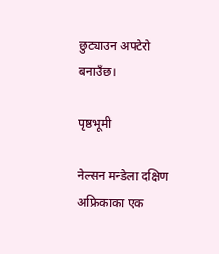छुट्याउन अफ्टेरो बनाउँछ।

पृष्ठभूमी

नेल्सन मन्डेला दक्षिण अफ्रिकाका एक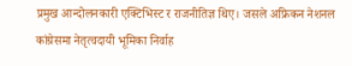प्रमुख आन्दोलनकारी एक्टिभिस्ट र राजनीतिज्ञ थिए। जसले अफ्रिकन नेशनल कांग्रेसमा नेतृत्वदायी भूमिका निर्वाह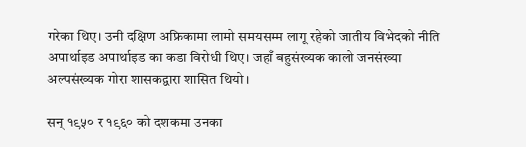गरेका थिए। उनी दक्षिण अफ्रिकामा लामो समयसम्म लागू रहेको जातीय विभेदको नीति अपार्थाइड अपार्थाइड का कडा विरोधी थिए। जहाँ बहुसंख्यक कालो जनसंख्या अल्पसंख्यक गोरा शासकद्वारा शासित थियो।

सन् १९५० र १९६० को दशकमा उनका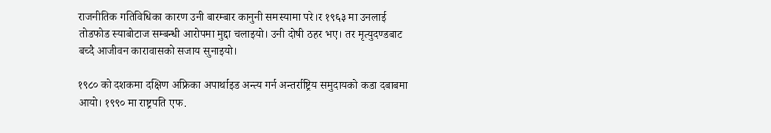राजनीतिक गतिविधिका कारण उनी बारम्बार कानुनी समस्यामा परे।र १९६३ मा उनलाई तोडफोड स्याबोटाज सम्बन्धी आरोपमा मुद्दा चलाइयो। उनी दोषी ठहर भए। तर मृत्युदण्डबाट बच्दै आजीवन कारावासको सजाय सुनाइयो।

१९८० को दशकमा दक्षिण अफ्रिका अपार्थाइड अन्त्य गर्न अन्तर्राष्ट्रिय समुदायको कडा दबाबमा आयो। १९९० मा राष्ट्रपति एफ.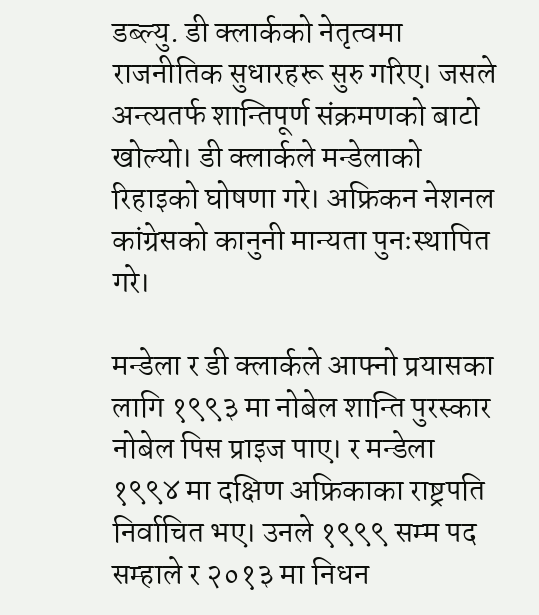डब्ल्यु. डी क्लार्कको नेतृत्वमा राजनीतिक सुधारहरू सुरु गरिए। जसले अन्त्यतर्फ शान्तिपूर्ण संक्रमणको बाटो खोल्यो। डी क्लार्कले मन्डेलाको रिहाइको घोषणा गरे। अफ्रिकन नेशनल कांग्रेसको कानुनी मान्यता पुनःस्थापित गरे।

मन्डेला र डी क्लार्कले आफ्नो प्रयासका लागि १९९३ मा नोबेल शान्ति पुरस्कार नोबेल पिस प्राइज पाए। र मन्डेला १९९४ मा दक्षिण अफ्रिकाका राष्ट्रपति निर्वाचित भए। उनले १९९९ सम्म पद सम्हाले र २०१३ मा निधन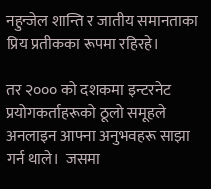नहुन्जेल शान्ति र जातीय समानताका प्रिय प्रतीकका रूपमा रहिरहे।

तर २००० को दशकमा इन्टरनेट प्रयोगकर्ताहरूको ठूलो समूहले अनलाइन आफ्ना अनुभवहरू साझा गर्न थाले।  जसमा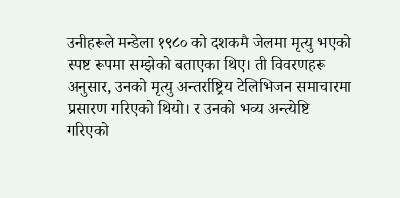उनीहरूले मन्डेला १९८० को दशकमै जेलमा मृत्यु भएको स्पष्ट रूपमा सम्झेको बताएका थिए। ती विवरणहरू अनुसार, उनको मृत्यु अन्तर्राष्ट्रिय टेलिभिजन समाचारमा प्रसारण गरिएको थियो। र उनको भव्य अन्त्येष्टि गरिएको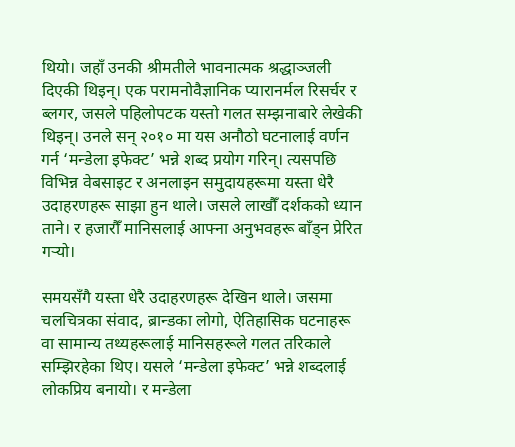थियो। जहाँ उनकी श्रीमतीले भावनात्मक श्रद्धाञ्जली दिएकी थिइन्। एक परामनोवैज्ञानिक प्यारानर्मल रिसर्चर र ब्लगर, जसले पहिलोपटक यस्तो गलत सम्झनाबारे लेखेकी थिइन्। उनले सन् २०१० मा यस अनौठो घटनालाई वर्णन गर्न ‘मन्डेला इफेक्ट’ भन्ने शब्द प्रयोग गरिन्। त्यसपछि विभिन्न वेबसाइट र अनलाइन समुदायहरूमा यस्ता धेरै उदाहरणहरू साझा हुन थाले। जसले लाखौँ दर्शकको ध्यान ताने। र हजारौँ मानिसलाई आफ्ना अनुभवहरू बाँड्न प्रेरित गर्‍यो।

समयसँगै यस्ता धेरै उदाहरणहरू देखिन थाले। जसमा चलचित्रका संवाद, ब्रान्डका लोगो, ऐतिहासिक घटनाहरू वा सामान्य तथ्यहरूलाई मानिसहरूले गलत तरिकाले सम्झिरहेका थिए। यसले ‘मन्डेला इफेक्ट’ भन्ने शब्दलाई लोकप्रिय बनायो। र मन्डेला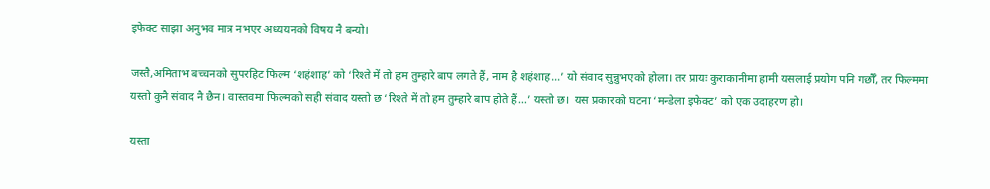इफेक्ट साझा अनुभव मात्र नभएर अध्ययनको विषय नै बन्यो।

जस्तै,अमिताभ बच्चनको सुपरहिट फिल्म ‘शहंशाह’ को ‘रिश्ते में तो हम तुम्हारे बाप लगते हैं, नाम है शहंशाह…’ यो संवाद सुन्नुभएको होला। तर प्रायः कुराकानीमा हामी यसलाई प्रयोग पनि गर्छौँ, तर फिल्ममा यस्तो कुनै संवाद नै छैन। वास्तवमा फिल्मको सही संवाद यस्तो छ ‘रिश्ते में तो हम तुम्हारे बाप होते हैं…’ यस्तो छ।  यस प्रकारको घटना ‘मन्डेला इफेक्ट’ को एक उदाहरण हो।

यस्ता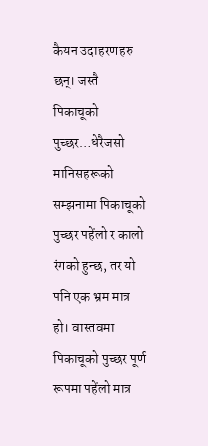कैयन उदाहरणहरु छन्। जस्तै पिकाचूको पुच्छर…धेरैजसो मानिसहरूको सम्झनामा पिकाचूको पुच्छर पहेंलो र कालो रंगको हुन्छ, तर यो पनि एक भ्रम मात्र हो। वास्तवमा पिकाचूको पुच्छर पूर्ण रूपमा पहेंलो मात्र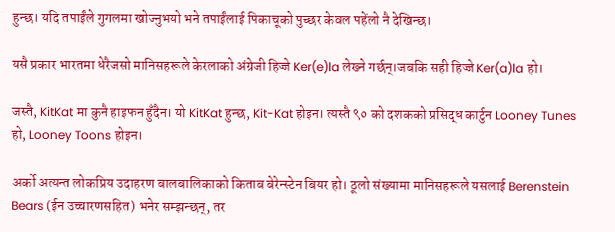हुन्छ। यदि तपाईंले गुगलमा खोज्नुभयो भने तपाईंलाई पिकाचूको पुच्छर केवल पहेंलो नै देखिन्छ।

यसै प्रकार भारतमा धेरैजसो मानिसहरूले केरलाको अंग्रेजी हिज्जे Ker(e)la लेख्ने गर्छन्।जबकि सही हिज्जे Ker(a)la हो।

जस्तै, KitKat मा कुनै हाइफन हुँदैन। यो KitKat हुन्छ, Kit-Kat होइन। त्यस्तै ९० को दशकको प्रसिद्ध कार्टुन Looney Tunes हो, Looney Toons होइन।

अर्को अत्यन्त लोकप्रिय उदाहरण बालबालिकाको किताब बेरेन्स्टेन बियर हो। ठूलो संख्यामा मानिसहरूले यसलाई Berenstein Bears (ईन उच्चारणसहित) भनेर सम्झन्छन्, तर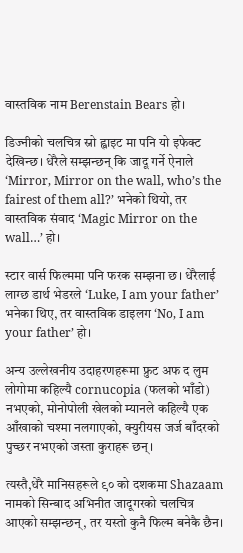वास्तविक नाम Berenstain Bears हो।

डिज्नीको चलचित्र स्नो ह्वाइट मा पनि यो इफेक्ट देखिन्छ। धेरैले सम्झन्छन् कि जादू गर्ने ऐनाले ‘Mirror, Mirror on the wall, who’s the fairest of them all?’ भनेको थियो, तर वास्तविक संवाद ‘Magic Mirror on the wall…’ हो।

स्टार वार्स फिल्ममा पनि फरक सम्झना छ। धेरैलाई लाग्छ डार्थ भेडरले ‘Luke, I am your father’ भनेका थिए, तर वास्तविक डाइलग ‘No, I am your father’ हो।

अन्य उल्लेखनीय उदाहरणहरूमा फ्रुट अफ द लुम लोगोमा कहिल्यै cornucopia (फलको भाँडो) नभएको, मोनोपोली खेलको म्यानले कहिल्यै एक आँखाको चश्मा नलगाएको, क्युरीयस जर्ज बाँदरको पुच्छर नभएको जस्ता कुराहरू छन्।

त्यस्तै,धेरै मानिसहरूले ९० को दशकमा Shazaam नामको सिन्बाद अभिनीत जादूगरको चलचित्र आएको सम्झन्छन्, तर यस्तो कुनै फिल्म बनेकै छैन।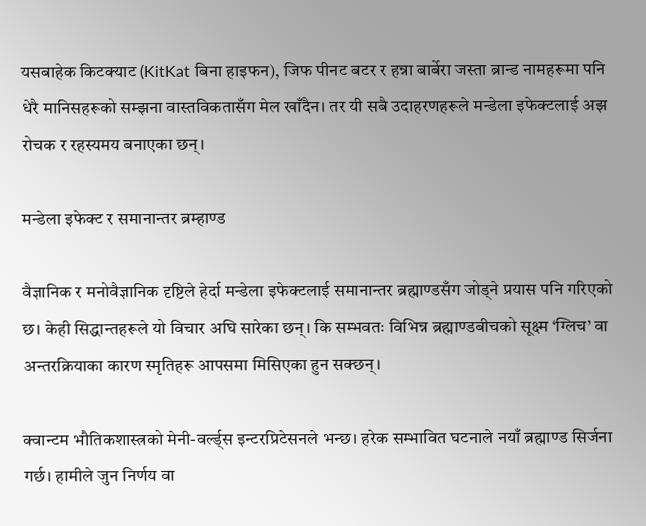यसबाहेक किटक्याट (KitKat बिना हाइफन), जिफ पीनट बटर र हन्ना बार्बेरा जस्ता ब्रान्ड नामहरूमा पनि धेरै मानिसहरूको सम्झना वास्तविकतासँग मेल खाँदैन। तर यी सबै उदाहरणहरूले मन्डेला इफेक्टलाई अझ रोचक र रहस्यमय बनाएका छन्।

मन्डेला इफेक्ट र समानान्तर ब्रम्हाण्ड

वैज्ञानिक र मनोवैज्ञानिक दृष्टिले हेर्दा मन्डेला इफेक्टलाई समानान्तर ब्रह्माण्डसँग जोड्ने प्रयास पनि गरिएको छ। केही सिद्धान्तहरूले यो विचार अघि सारेका छन्। कि सम्भवतः विभिन्न ब्रह्माण्डबीचको सूक्ष्म ‘ग्लिच’ वा अन्तरक्रियाका कारण स्मृतिहरू आपसमा मिसिएका हुन सक्छन्।

क्वान्टम भौतिकशास्त्रको मेनी-वर्ल्ड्स इन्टरप्रिटेसनले भन्छ। हरेक सम्भावित घटनाले नयाँ ब्रह्माण्ड सिर्जना गर्छ। हामीले जुन निर्णय वा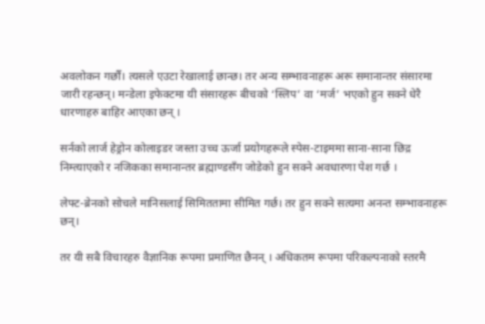अवलोकन गर्छौं। त्यसले एउटा रेखालाई छान्छ। तर अन्य सम्भावनाहरू अरू समानान्तर संसारमा जारी रहन्छन्। मन्डेला इफेक्टमा यी संसारहरू बीचको ‘स्लिप’ वा ‘मर्ज’ भएको हुन सक्ने धेरै धारणाहरु बाहिर आएका छन् ।

सर्नको लार्ज हेड्रोन कोलाइडर जस्ता उच्च ऊर्जा प्रयोगहरूले स्पेस-टाइममा साना-साना छिद्र निम्त्याएको र नजिकका समानान्तर ब्रह्माण्डसँग जोडेको हुन सक्ने अवधारणा पेश गर्छ ।

लेफ्ट-ब्रेनको सोचले मानिसलाई सिमिततामा सीमित गर्छ। तर हुन सक्ने सत्यमा अनन्त सम्भावनाहरू छन्।

तर यी सबै विचारहरु वैज्ञानिक रूपमा प्रमाणित छैनन् । अधिकतम रूपमा परिकल्पनाको स्तरमै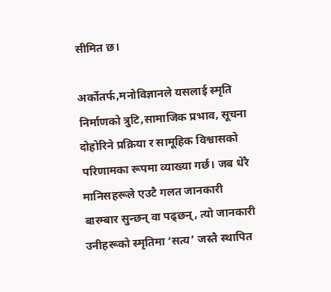सीमित छ।

अर्कोतर्फ,मनोविज्ञानले यसलाई स्मृति निर्माणको त्रुटि,सामाजिक प्रभाव, सूचना दोहोरिने प्रक्रिया र सामूहिक विश्वासको परिणामका रूपमा व्याख्या गर्छ। जब धेरै मानिसहरूले एउटै गलत जानकारी बारम्बार सुन्छन् वा पढ्छन्, त्यो जानकारी उनीहरूको स्मृतिमा ‘सत्य’ जस्तै स्थापित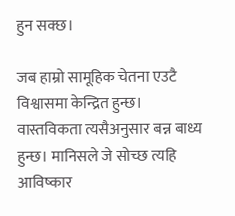हुन सक्छ।

जब हाम्रो सामूहिक चेतना एउटै विश्वासमा केन्द्रित हुन्छ। वास्तविकता त्यसैअनुसार बन्न बाध्य हुन्छ। मानिसले जे सोच्छ त्यहि आविष्कार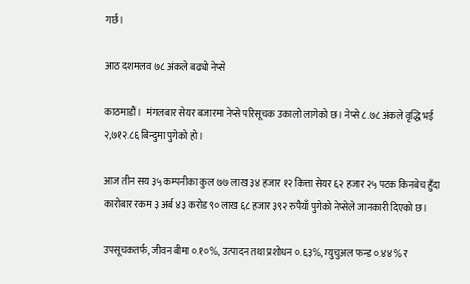गर्छ।

आठ दशमलव ७८ अंकले बढ्यो नेप्से

काठमाडौं।  मंगलबार सेयर बजारमा नेप्से परिसूचक उकालो लागेको छ। नेप्से ८.७८ अंकले वृद्धि भई २,७१२.८६ बिन्दुमा पुगेको हो।

आज तीन सय ३५ कम्पनीका कुल ७७ लाख ३४ हजार १२ कित्ता सेयर ६२ हजार २५ पटक किनबेच हुँदा कारोबार रकम ३ अर्ब ४३ करोड ९० लाख ६८ हजार ३९२ रुपैयाँ पुगेको नेप्सेले जानकारी दिएको छ।

उपसूचकतर्फ, जीवन बीमा ०.१०%, उत्पादन तथा प्रशोधन ०.६३%, म्युचुअल फन्ड ०.४४% र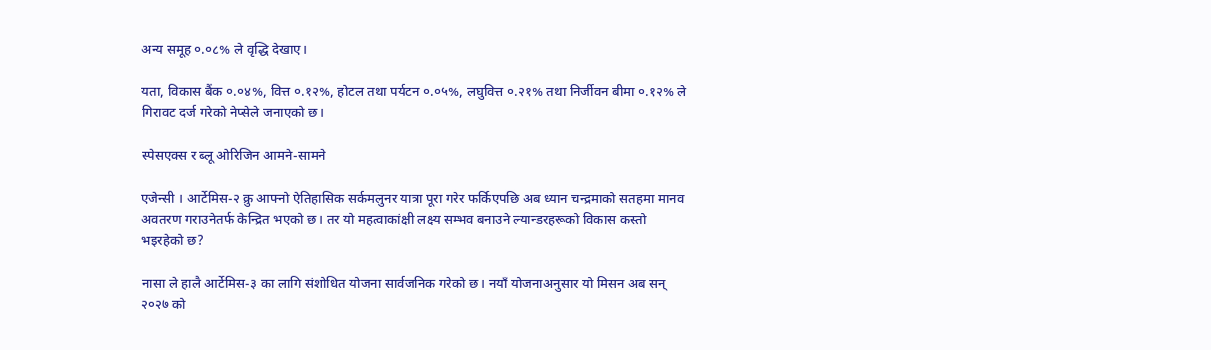अन्य समूह ०.०८% ले वृद्धि देखाए।

यता, विकास बैंक ०.०४%, वित्त ०.१२%, होटल तथा पर्यटन ०.०५%, लघुवित्त ०.२१% तथा निर्जीवन बीमा ०.१२% ले गिरावट दर्ज गरेको नेप्सेले जनाएको छ।

स्पेसएक्स र ब्लू ओरिजिन आमने-सामने

एजेन्सी । आर्टेमिस-२ क्रु आफ्नो ऐतिहासिक सर्कमलुनर यात्रा पूरा गरेर फर्किएपछि अब ध्यान चन्द्रमाको सतहमा मानव अवतरण गराउनेतर्फ केन्द्रित भएको छ। तर यो महत्वाकांक्षी लक्ष्य सम्भव बनाउने ल्यान्डरहरूको विकास कस्तो भइरहेको छ?

नासा ले हालै आर्टेमिस-३ का लागि संशोधित योजना सार्वजनिक गरेको छ। नयाँ योजनाअनुसार यो मिसन अब सन् २०२७ को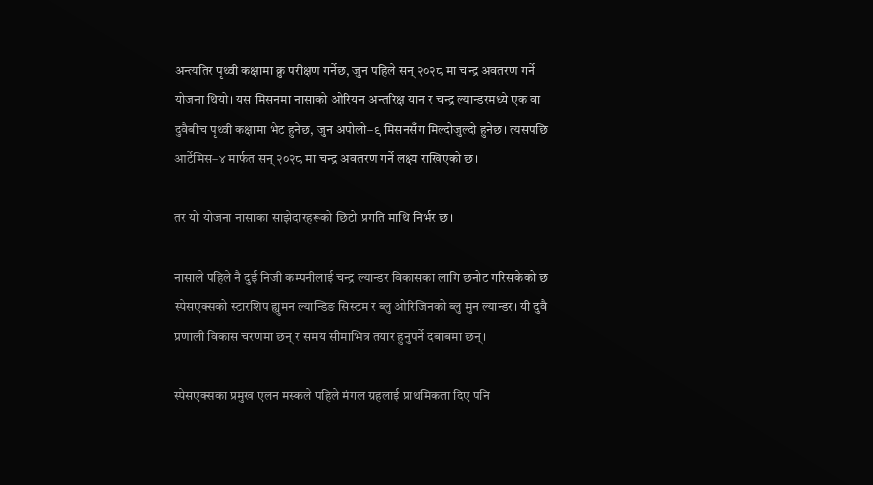अन्त्यतिर पृथ्वी कक्षामा क्रु परीक्षण गर्नेछ, जुन पहिले सन् २०२८ मा चन्द्र अवतरण गर्ने योजना थियो। यस मिसनमा नासाको ओरियन अन्तरिक्ष यान र चन्द्र ल्यान्डरमध्ये एक वा दुवैबीच पृथ्वी कक्षामा भेट हुनेछ, जुन अपोलो–९ मिसनसँग मिल्दोजुल्दो हुनेछ। त्यसपछि आर्टेमिस–४ मार्फत सन् २०२८ मा चन्द्र अवतरण गर्ने लक्ष्य राखिएको छ।

तर यो योजना नासाका साझेदारहरूको छिटो प्रगति माथि निर्भर छ।

नासाले पहिले नै दुई निजी कम्पनीलाई चन्द्र ल्यान्डर विकासका लागि छनोट गरिसकेको छ स्पेसएक्सको स्टारशिप ह्युमन ल्यान्डिङ सिस्टम र ब्लु ओरिजिनको ब्लु मुन ल्यान्डर। यी दुवै प्रणाली विकास चरणमा छन् र समय सीमाभित्र तयार हुनुपर्ने दबाबमा छन्।

स्पेसएक्सका प्रमुख एलन मस्कले पहिले मंगल ग्रहलाई प्राथमिकता दिए पनि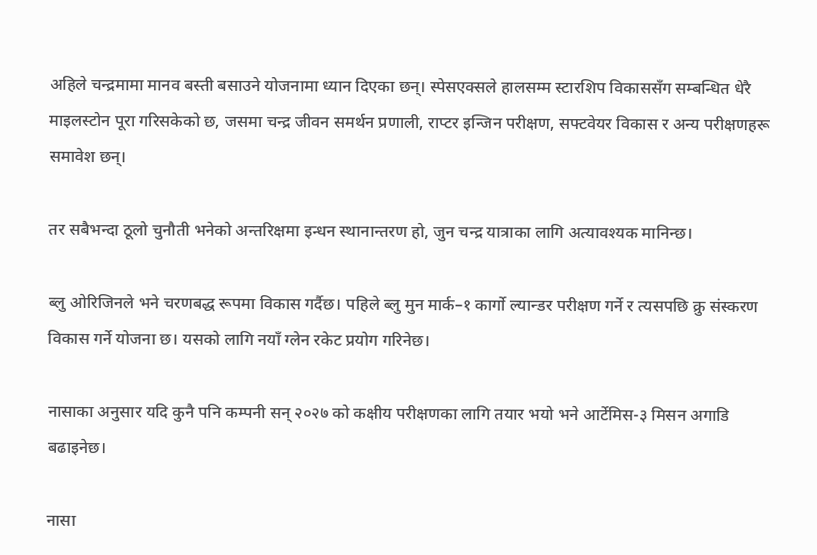अहिले चन्द्रमामा मानव बस्ती बसाउने योजनामा ध्यान दिएका छन्। स्पेसएक्सले हालसम्म स्टारशिप विकाससँग सम्बन्धित धेरै माइलस्टोन पूरा गरिसकेको छ, जसमा चन्द्र जीवन समर्थन प्रणाली, राप्टर इन्जिन परीक्षण, सफ्टवेयर विकास र अन्य परीक्षणहरू समावेश छन्।

तर सबैभन्दा ठूलो चुनौती भनेको अन्तरिक्षमा इन्धन स्थानान्तरण हो, जुन चन्द्र यात्राका लागि अत्यावश्यक मानिन्छ।

ब्लु ओरिजिनले भने चरणबद्ध रूपमा विकास गर्दैछ। पहिले ब्लु मुन मार्क–१ कार्गो ल्यान्डर परीक्षण गर्ने र त्यसपछि क्रु संस्करण विकास गर्ने योजना छ। यसको लागि नयाँ ग्लेन रकेट प्रयोग गरिनेछ।

नासाका अनुसार यदि कुनै पनि कम्पनी सन् २०२७ को कक्षीय परीक्षणका लागि तयार भयो भने आर्टेमिस-३ मिसन अगाडि बढाइनेछ।

नासा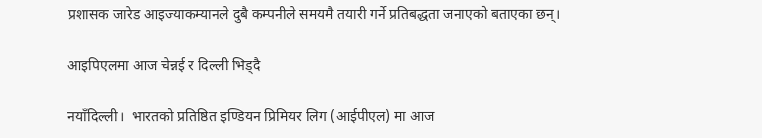प्रशासक जारेड आइज्याकम्यानले दुबै कम्पनीले समयमै तयारी गर्ने प्रतिबद्धता जनाएको बताएका छन्।

आइपिएलमा आज चेन्नई र दिल्ली भिड्दै

नयाँदिल्ली।  भारतको प्रतिष्ठित इण्डियन प्रिमियर लिग (आईपीएल) मा आज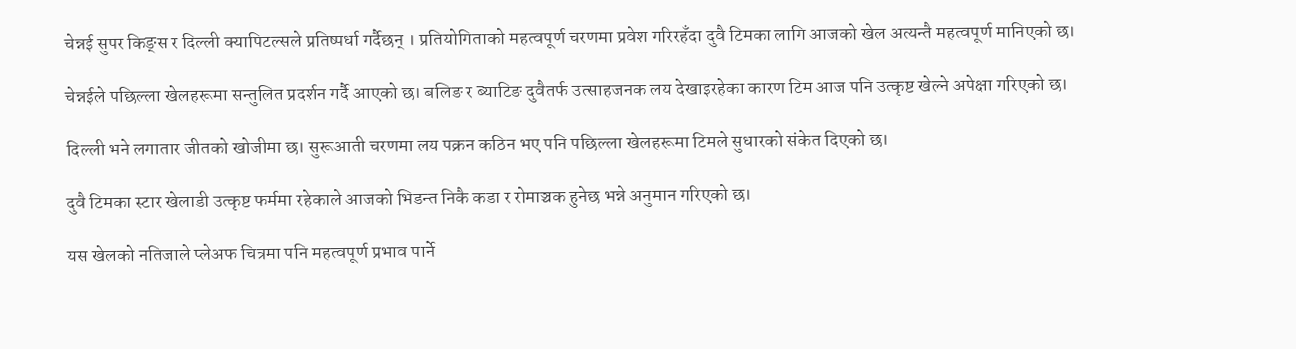चेन्नई सुपर किङ्स र दिल्ली क्यापिटल्सले प्रतिष्पर्धा गर्दैछन् । प्रतियोगिताको महत्वपूर्ण चरणमा प्रवेश गरिरहँदा दुवै टिमका लागि आजको खेल अत्यन्तै महत्वपूर्ण मानिएको छ।

चेन्नईले पछिल्ला खेलहरूमा सन्तुलित प्रदर्शन गर्दै आएको छ। बलिङ र ब्याटिङ दुवैतर्फ उत्साहजनक लय देखाइरहेका कारण टिम आज पनि उत्कृष्ट खेल्ने अपेक्षा गरिएको छ।

दिल्ली भने लगातार जीतको खोजीमा छ। सुरूआती चरणमा लय पक्रन कठिन भए पनि पछिल्ला खेलहरूमा टिमले सुधारको संकेत दिएको छ।

दुवै टिमका स्टार खेलाडी उत्कृष्ट फर्ममा रहेकाले आजको भिडन्त निकै कडा र रोमाञ्चक हुनेछ भन्ने अनुमान गरिएको छ।

यस खेलको नतिजाले प्लेअफ चित्रमा पनि महत्वपूर्ण प्रभाव पार्ने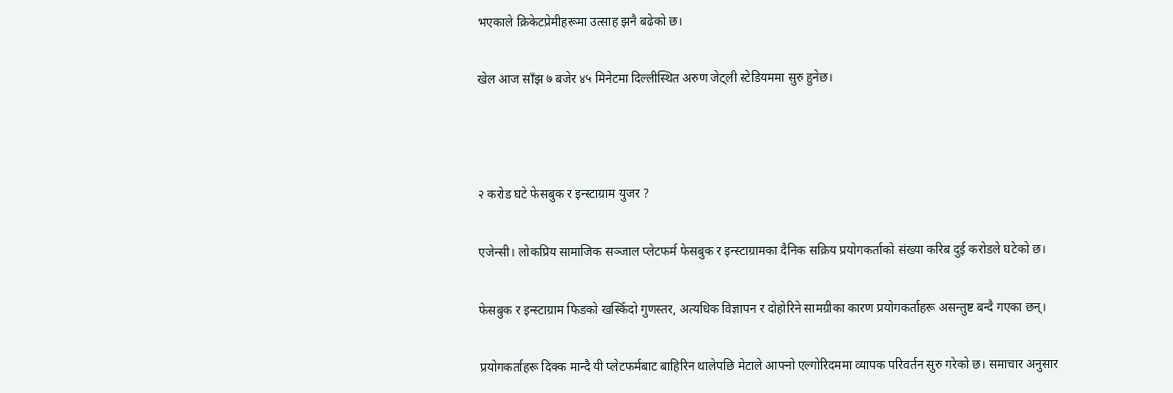भएकाले क्रिकेटप्रेमीहरूमा उत्साह झनै बढेको छ।

खेल आज साँझ ७ बजेर ४५ मिनेटमा दिल्लीस्थित अरुण जेट्ली स्टेडियममा सुरु हुनेछ।



२ करोड घटे फेसबुक र इन्स्टाग्राम युजर ?

एजेन्सी। लोकप्रिय सामाजिक सञ्जाल प्लेटफर्म फेसबुक र इन्स्टाग्रामका दैनिक सक्रिय प्रयोगकर्ताको संख्या करिब दुई करोडले घटेको छ।

फेसबुक र इन्स्टाग्राम फिडको खस्किँदो गुणस्तर, अत्यधिक विज्ञापन र दोहोरिने सामग्रीका कारण प्रयोगकर्ताहरू असन्तुष्ट बन्दै गएका छन्।

प्रयोगकर्ताहरू दिक्क मान्दै यी प्लेटफर्मबाट बाहिरिन थालेपछि मेटाले आफ्नो एल्गोरिदममा व्यापक परिवर्तन सुरु गरेको छ। समाचार अनुसार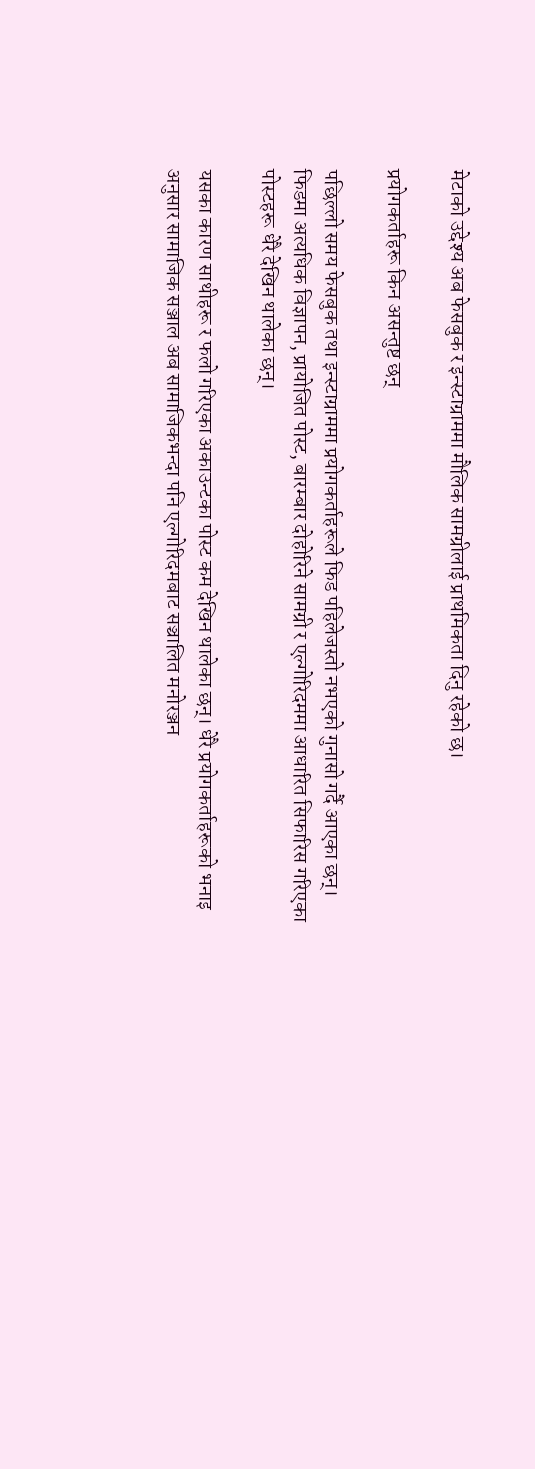मेटाको उद्देश्य अब फेसबुक र इन्स्टाग्राममा मौलिक सामग्रीलाई प्राथमिकता दिनु रहेको छ।

प्रयोगकर्ताहरू किन असन्तुष्ट छन्

पछिल्लो समय फेसबुक तथा इन्स्टाग्राममा प्रयोगकर्ताहरूले फिड पहिलेजस्तो नभएको गुनासो गर्दै आएका छन्। फिडमा अत्यधिक विज्ञापन, प्रायोजित पोस्ट, बारम्बार दोहोरिने सामग्री र एल्गोरिदममा आधारित सिफारिस गरिएका पोस्टहरू धेरै देखिन थालेका छन्।

यसका कारण साथीहरू र फलो गरिएका अकाउन्टका पोस्ट कम देखिन थालेका छन्। धेरै प्रयोगकर्ताहरूको भनाइ अनुसार सामाजिक सञ्जाल अब सामाजिकभन्दा पनि एल्गोरिदमबाट सञ्चालित मनोरञ्जन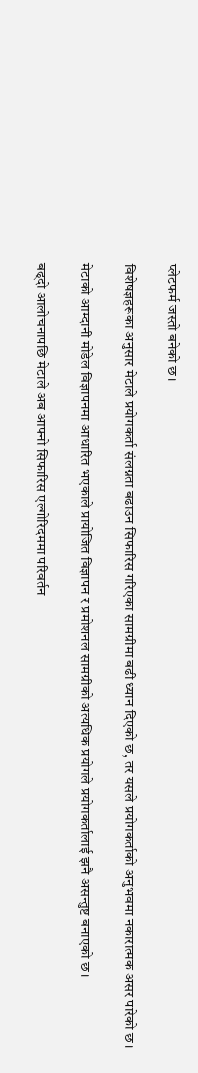प्लेटफर्म जस्तो बनेको छ।

विशेषज्ञहरूका अनुसार मेटाले प्रयोगकर्ता संलग्नता बढाउन सिफारिस गरिएका सामग्रीमा बढी ध्यान दिएको छ, तर यसले प्रयोगकर्ताको अनुभवमा नकारात्मक असर पारेको छ।

मेटाको आम्दानी मोडेल विज्ञापनमा आधारित भएकाले प्रायोजित विज्ञापन र प्रमोशनल सामग्रीको अत्यधिक प्रयोगले प्रयोगकर्तालाई झनै असन्तुष्ट बनाएको छ।

बढ्दो आलोचनापछि मेटाले अब आफ्नो सिफारिस एल्गोरिदममा परिवर्तन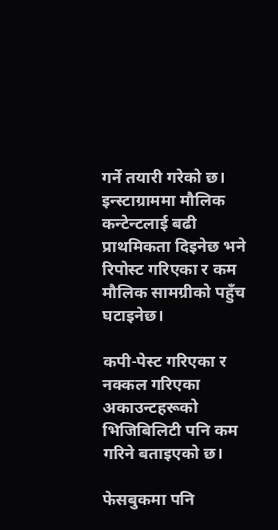गर्ने तयारी गरेको छ। इन्स्टाग्राममा मौलिक कन्टेन्टलाई बढी प्राथमिकता दिइनेछ भने रिपोस्ट गरिएका र कम मौलिक सामग्रीको पहुँच घटाइनेछ।

कपी-पेस्ट गरिएका र नक्कल गरिएका अकाउन्टहरूको भिजिबिलिटी पनि कम गरिने बताइएको छ।

फेसबुकमा पनि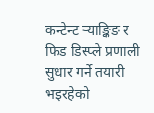कन्टेन्ट र्‍याङ्किङ र फिड डिस्प्ले प्रणाली सुधार गर्ने तयारी भइरहेको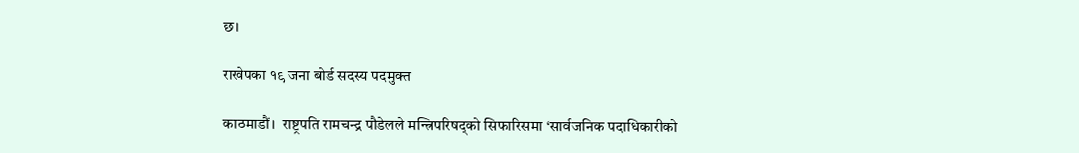छ।

राखेपका १९ जना बोर्ड सदस्य पदमुक्त

काठमाडौं।  राष्ट्रपति रामचन्द्र पौडेलले मन्त्रिपरिषद्को सिफारिसमा ‘सार्वजनिक पदाधिकारीको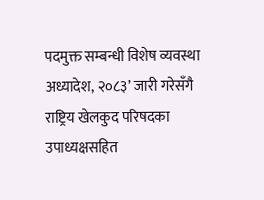पदमुक्त सम्बन्धी विशेष व्यवस्था अध्यादेश, २०८३’ जारी गरेसँगै राष्ट्रिय खेलकुद परिषदका उपाध्यक्षसहित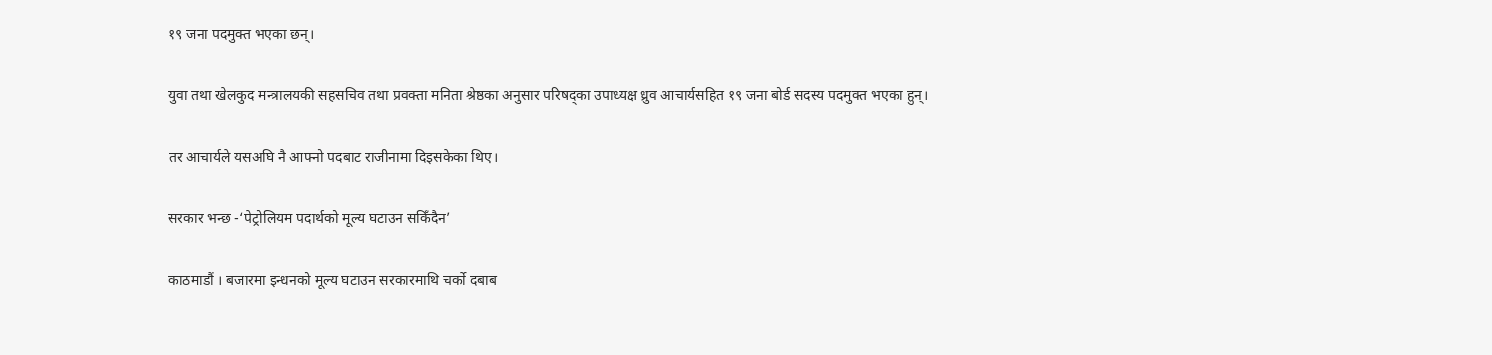१९ जना पदमुक्त भएका छन्।

युवा तथा खेलकुद मन्त्रालयकी सहसचिव तथा प्रवक्ता मनिता श्रेष्ठका अनुसार परिषद्का उपाध्यक्ष ध्रुव आचार्यसहित १९ जना बोर्ड सदस्य पदमुक्त भएका हुन्।

तर आचार्यले यसअघि नै आफ्नो पदबाट राजीनामा दिइसकेका थिए।

सरकार भन्छ -‘पेट्रोलियम पदार्थको मूल्य घटाउन सकिँदैन’

काठमाडौं । बजारमा इन्धनको मूल्य घटाउन सरकारमाथि चर्को दबाब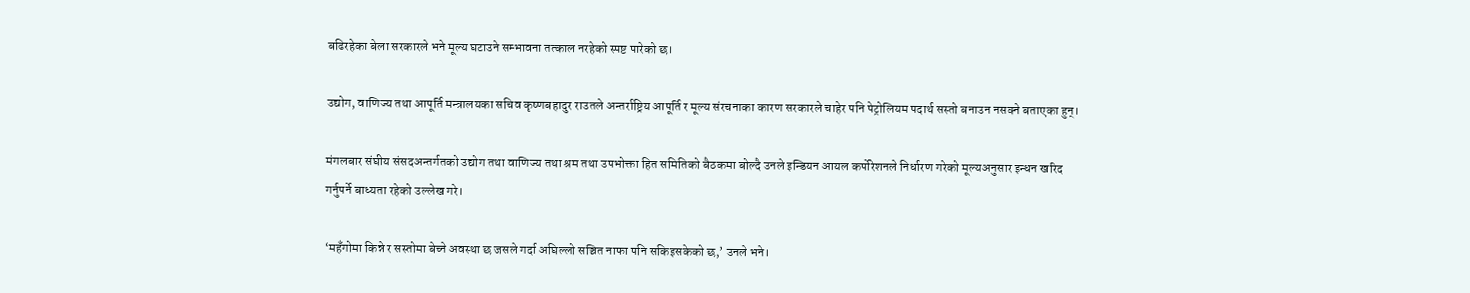बढिरहेका बेला सरकारले भने मूल्य घटाउने सम्भावना तत्काल नरहेको स्पष्ट पारेको छ।

उद्योग, वाणिज्य तथा आपूर्ति मन्त्रालयका सचिव कृष्णबहादुर राउतले अन्तर्राष्ट्रिय आपूर्ति र मूल्य संरचनाका कारण सरकारले चाहेर पनि पेट्रोलियम पदार्थ सस्तो बनाउन नसक्ने बताएका हुन्।

मंगलबार संघीय संसदअन्तर्गतको उद्योग तथा वाणिज्य तथा श्रम तथा उपभोक्ता हित समितिको बैठकमा बोल्दै उनले इन्डियन आयल कर्पोरेशनले निर्धारण गरेको मूल्यअनुसार इन्धन खरिद गर्नुपर्ने बाध्यता रहेको उल्लेख गरे।

‘महँगोमा किन्ने र सस्तोमा बेच्ने अवस्था छ जसले गर्दा अघिल्लो सञ्चित नाफा पनि सकिइसकेको छ,’ उनले भने।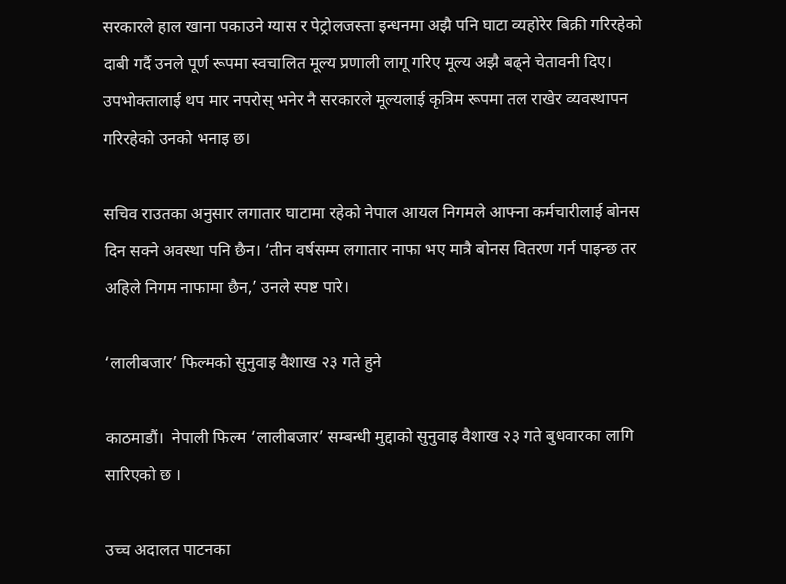सरकारले हाल खाना पकाउने ग्यास र पेट्रोलजस्ता इन्धनमा अझै पनि घाटा व्यहोरेर बिक्री गरिरहेको दाबी गर्दै उनले पूर्ण रूपमा स्वचालित मूल्य प्रणाली लागू गरिए मूल्य अझै बढ्ने चेतावनी दिए। उपभोक्तालाई थप मार नपरोस् भनेर नै सरकारले मूल्यलाई कृत्रिम रूपमा तल राखेर व्यवस्थापन गरिरहेको उनको भनाइ छ।

सचिव राउतका अनुसार लगातार घाटामा रहेको नेपाल आयल निगमले आफ्ना कर्मचारीलाई बोनस दिन सक्ने अवस्था पनि छैन। ‘तीन वर्षसम्म लगातार नाफा भए मात्रै बोनस वितरण गर्न पाइन्छ तर अहिले निगम नाफामा छैन,’ उनले स्पष्ट पारे।

‘लालीबजार’ फिल्मको सुनुवाइ वैशाख २३ गते हुने

काठमाडौं।  नेपाली फिल्म ‘लालीबजार’ सम्बन्धी मुद्दाको सुनुवाइ वैशाख २३ गते बुधवारका लागि सारिएको छ ।

उच्च अदालत पाटनका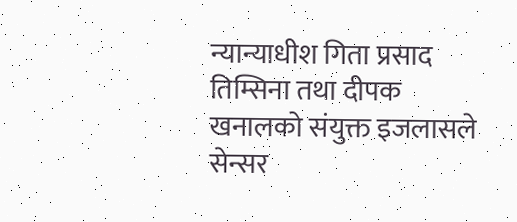न्यान्याधीश गिता प्रसाद तिम्सिना तथा दीपक खनालको संयुक्त इजलासले सेन्सर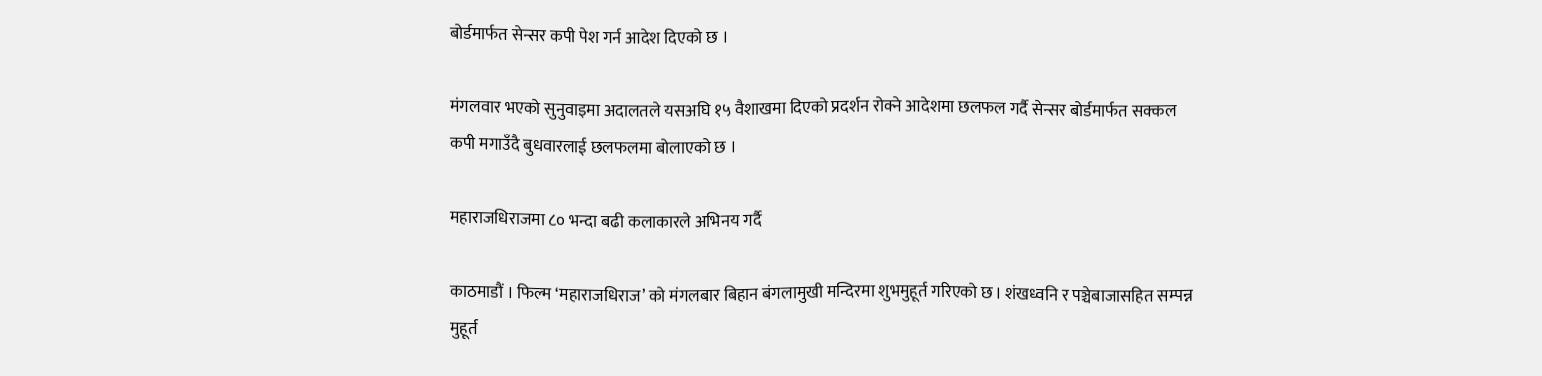बोर्डमार्फत सेन्सर कपी पेश गर्न आदेश दिएको छ ।

मंगलवार भएको सुनुवाइमा अदालतले यसअघि १५ वैशाखमा दिएको प्रदर्शन रोक्ने आदेशमा छलफल गर्दै सेन्सर बोर्डमार्फत सक्कल कपी मगाउँदै बुधवारलाई छलफलमा बोलाएको छ ।

महाराजधिराजमा ८० भन्दा बढी कलाकारले अभिनय गर्दै

काठमाडौं । फिल्म ‘महाराजधिराज’ को मंगलबार बिहान बंगलामुखी मन्दिरमा शुभमुहूर्त गरिएको छ। शंखध्वनि र पञ्चेबाजासहित सम्पन्न मुहूर्त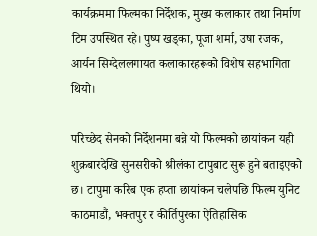कार्यक्रममा फिल्मका निर्देशक, मुख्य कलाकार तथा निर्माण टिम उपस्थित रहे। पुष्प खड्का, पूजा शर्मा, उषा रजक, आर्यन सिग्देललगायत कलाकारहरूको विशेष सहभागिता थियो।

परिच्छेद सेनको निर्देशनमा बन्ने यो फिल्मको छायांकन यही शुक्रबारदेखि सुनसरीको श्रीलंका टापुबाट सुरू हुने बताइएको छ। टापुमा करिब एक हप्ता छायांकन चलेपछि फिल्म युनिट काठमाडौं, भक्तपुर र कीर्तिपुरका ऐतिहासिक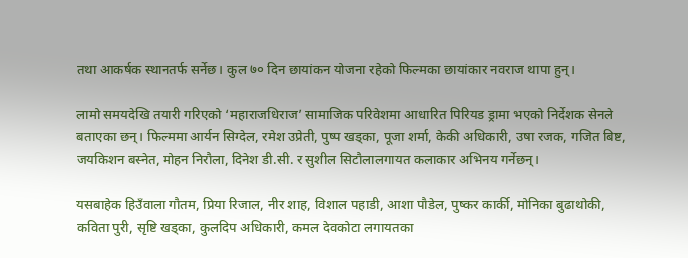तथा आकर्षक स्थानतर्फ सर्नेछ। कुल ७० दिन छायांकन योजना रहेको फिल्मका छायांकार नवराज थापा हुन्।

लामो समयदेखि तयारी गरिएको ‘महाराजधिराज’ सामाजिक परिवेशमा आधारित पिरियड ड्रामा भएको निर्देशक सेनले बताएका छन्। फिल्ममा आर्यन सिग्देल, रमेश उप्रेती, पुष्प खड्का, पूजा शर्मा, केकी अधिकारी, उषा रजक, गजित बिष्ट, जयकिशन बस्नेत, मोहन निरौला, दिनेश डी.सी. र सुशील सिटौलालगायत कलाकार अभिनय गर्नेछन्।

यसबाहेक हिउँवाला गौतम, प्रिया रिजाल, नीर शाह, विशाल पहाडी, आशा पौडेल, पुष्कर कार्की, मोनिका बुढाथोकी, कविता पुरी, सृष्टि खड्का, कुलदिप अधिकारी, कमल देवकोटा लगायतका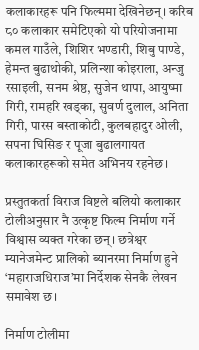कलाकारहरू पनि फिल्ममा देखिनेछन्। करिब ८० कलाकार समेटिएको यो परियोजनामा कमल गाउँले, शिशिर भण्डारी, शिबु पाण्डे, हेमन्त बुढाथोकी, प्रलिन्शा कोइराला, अन्जु रसाइली, सनम श्रेष्ठ, सुजेन थापा, आयुष्मा गिरी, रामहरि खड्का, सुवर्ण दुलाल, अनिता गिरी, पारस बस्ताकोटी, कुलबहादुर ओली, सपना घिसिङ र पूजा बुढालगायत कलाकारहरूको समेत अभिनय रहनेछ।

प्रस्तुतकर्ता विराज विष्टले बलियो कलाकार टोलीअनुसार नै उत्कृष्ट फिल्म निर्माण गर्ने विश्वास व्यक्त गरेका छन्। छत्रेश्वर म्यानेजमेन्ट प्रालिको ब्यानरमा निर्माण हुने ‘महाराजधिराज’मा निर्देशक सेनकै लेखन समावेश छ।

निर्माण टोलीमा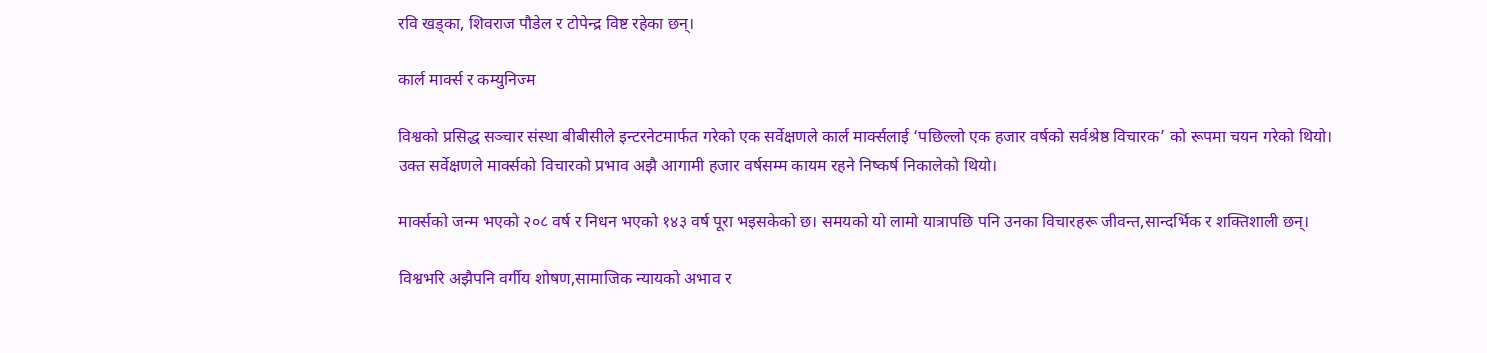रवि खड्का, शिवराज पौडेल र टोपेन्द्र विष्ट रहेका छन्।

कार्ल मार्क्स र कम्युनिज्म

विश्वको प्रसिद्ध सञ्चार संस्था बीबीसीले इन्टरनेटमार्फत गरेको एक सर्वेक्षणले कार्ल मार्क्सलाई ‘पछिल्लो एक हजार वर्षको सर्वश्रेष्ठ विचारक’ को रूपमा चयन गरेको थियो। उक्त सर्वेक्षणले मार्क्सको विचारको प्रभाव अझै आगामी हजार वर्षसम्म कायम रहने निष्कर्ष निकालेको थियो।

मार्क्सको जन्म भएको २०८ वर्ष र निधन भएको १४३ वर्ष पूरा भइसकेको छ। समयको यो लामो यात्रापछि पनि उनका विचारहरू जीवन्त,सान्दर्भिक र शक्तिशाली छन्।

विश्वभरि अझैपनि वर्गीय शोषण,सामाजिक न्यायको अभाव र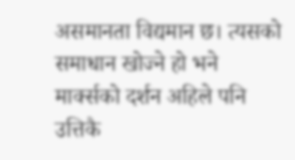असमानता विद्यमान छ। त्यसको समाधान खोज्ने हो भने मार्क्सको दर्शन अहिले पनि उत्तिकै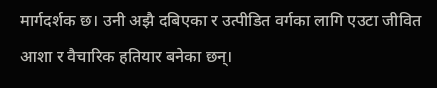मार्गदर्शक छ। उनी अझै दबिएका र उत्पीडित वर्गका लागि एउटा जीवित आशा र वैचारिक हतियार बनेका छन्।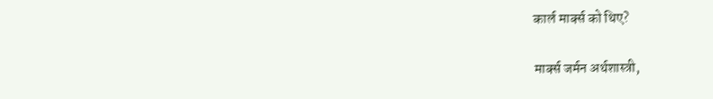कार्ल मार्क्स को थिए?

मार्क्स जर्मन अर्थशास्त्री,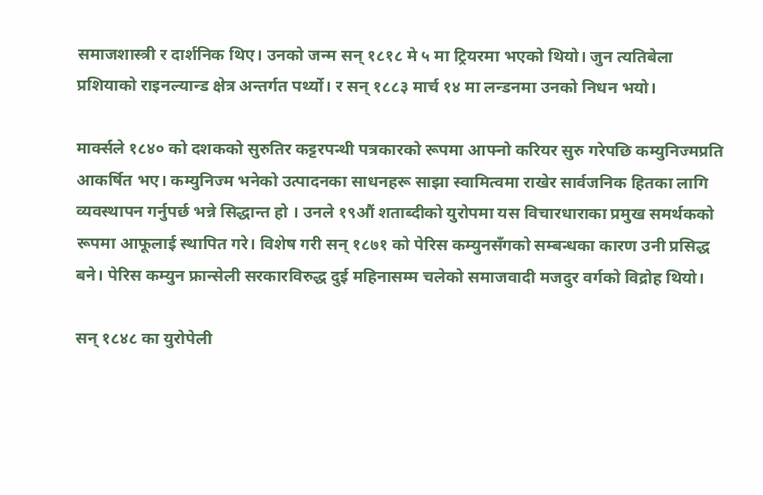समाजशास्त्री र दार्शनिक थिए। उनको जन्म सन् १८१८ मे ५ मा ट्रियरमा भएको थियो। जुन त्यतिबेला प्रशियाको राइनल्यान्ड क्षेत्र अन्तर्गत पर्थ्यो। र सन् १८८३ मार्च १४ मा लन्डनमा उनको निधन भयो।

मार्क्सले १८४० को दशकको सुरुतिर कट्टरपन्थी पत्रकारको रूपमा आफ्नो करियर सुरु गरेपछि कम्युनिज्मप्रति आकर्षित भए। कम्युनिज्म भनेको उत्पादनका साधनहरू साझा स्वामित्वमा राखेर सार्वजनिक हितका लागि व्यवस्थापन गर्नुपर्छ भन्ने सिद्धान्त हो । उनले १९औं शताब्दीको युरोपमा यस विचारधाराका प्रमुख समर्थकको रूपमा आफूलाई स्थापित गरे। विशेष गरी सन् १८७१ को पेरिस कम्युनसँगको सम्बन्धका कारण उनी प्रसिद्ध बने। पेरिस कम्युन फ्रान्सेली सरकारविरुद्ध दुई महिनासम्म चलेको समाजवादी मजदुर वर्गको विद्रोह थियो।

सन् १८४८ का युरोपेली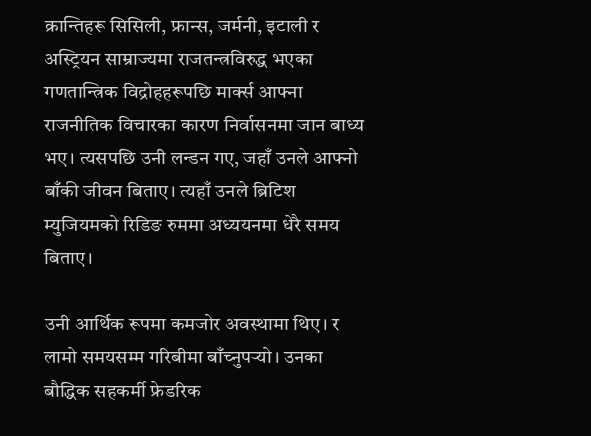क्रान्तिहरू सिसिली, फ्रान्स, जर्मनी, इटाली र अस्ट्रियन साम्राज्यमा राजतन्त्रविरुद्ध भएका गणतान्त्रिक विद्रोहहरूपछि मार्क्स आफ्ना राजनीतिक विचारका कारण निर्वासनमा जान बाध्य भए। त्यसपछि उनी लन्डन गए, जहाँ उनले आफ्नो बाँकी जीवन बिताए। त्यहाँ उनले ब्रिटिश म्युजियमको रिडिङ रुममा अध्ययनमा धेरै समय बिताए।

उनी आर्थिक रूपमा कमजोर अवस्थामा थिए। र लामो समयसम्म गरिबीमा बाँच्नुपर्‍यो। उनका बौद्धिक सहकर्मी फ्रेडरिक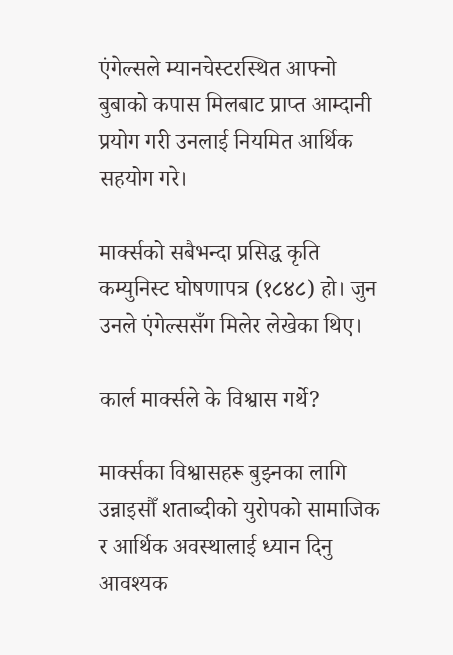एंगेल्सले म्यानचेस्टरस्थित आफ्नो बुबाको कपास मिलबाट प्राप्त आम्दानी प्रयोग गरी उनलाई नियमित आर्थिक सहयोग गरे।

मार्क्सको सबैभन्दा प्रसिद्ध कृति कम्युनिस्ट घोषणापत्र (१८४८) हो। जुन उनले एंगेल्ससँग मिलेर लेखेका थिए।

कार्ल मार्क्सले के विश्वास गर्थे?

मार्क्सका विश्वासहरू बुझ्नका लागि उन्नाइसौँ शताब्दीको युरोपको सामाजिक र आर्थिक अवस्थालाई ध्यान दिनु आवश्यक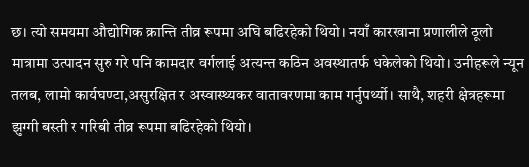छ। त्यो समयमा औद्योगिक क्रान्ति तीव्र रूपमा अघि बढिरहेको थियो। नयाँ कारखाना प्रणालीले ठूलो मात्रामा उत्पादन सुरु गरे पनि कामदार वर्गलाई अत्यन्त कठिन अवस्थातर्फ धकेलेको थियो। उनीहरूले न्यून तलब, लामो कार्यघण्टा,असुरक्षित र अस्वास्थ्यकर वातावरणमा काम गर्नुपर्थ्यो। साथै, शहरी क्षेत्रहरूमा झुग्गी बस्ती र गरिबी तीव्र रूपमा बढिरहेको थियो।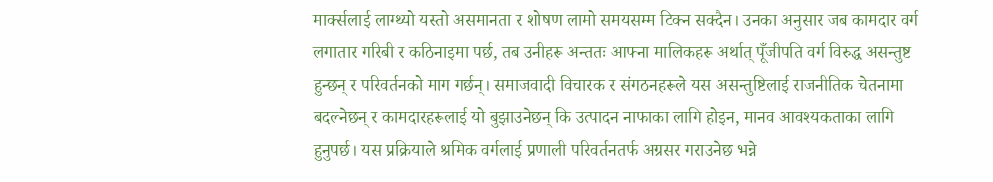मार्क्सलाई लाग्थ्यो यस्तो असमानता र शोषण लामो समयसम्म टिक्न सक्दैन। उनका अनुसार जब कामदार वर्ग लगातार गरिबी र कठिनाइमा पर्छ, तब उनीहरू अन्ततः आफ्ना मालिकहरू अर्थात् पूँजीपति वर्ग विरुद्ध असन्तुष्ट हुन्छन् र परिवर्तनको माग गर्छन्। समाजवादी विचारक र संगठनहरूले यस असन्तुष्टिलाई राजनीतिक चेतनामा बदल्नेछन् र कामदारहरूलाई यो बुझाउनेछन् कि उत्पादन नाफाका लागि होइन, मानव आवश्यकताका लागि हुनुपर्छ। यस प्रक्रियाले श्रमिक वर्गलाई प्रणाली परिवर्तनतर्फ अग्रसर गराउनेछ भन्ने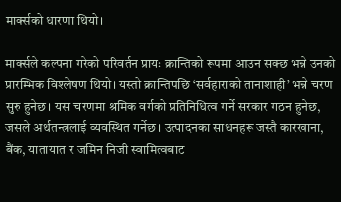मार्क्सको धारणा थियो।

मार्क्सले कल्पना गरेको परिवर्तन प्रायः क्रान्तिको रूपमा आउन सक्छ भन्ने उनको प्रारम्भिक विश्लेषण थियो। यस्तो क्रान्तिपछि ‘सर्वहाराको तानाशाही’ भन्ने चरण सुरु हुनेछ। यस चरणमा श्रमिक वर्गको प्रतिनिधित्व गर्ने सरकार गठन हुनेछ, जसले अर्थतन्त्रलाई व्यवस्थित गर्नेछ। उत्पादनका साधनहरू जस्तै कारखाना, बैंक, यातायात र जमिन निजी स्वामित्वबाट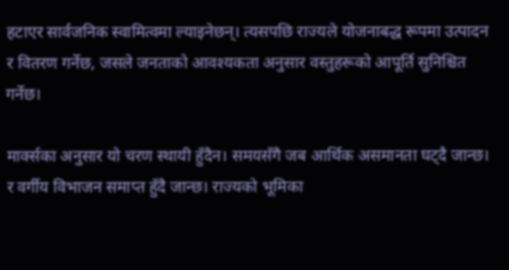हटाएर सार्वजनिक स्वामित्वमा ल्याइनेछन्। त्यसपछि राज्यले योजनाबद्ध रूपमा उत्पादन र वितरण गर्नेछ, जसले जनताको आवश्यकता अनुसार वस्तुहरूको आपूर्ति सुनिश्चित गर्नेछ।

मार्क्सका अनुसार यो चरण स्थायी हुँदैन। समयसँगै जब आर्थिक असमानता घट्दै जान्छ। र वर्गीय विभाजन समाप्त हुँदै जान्छ। राज्यको भूमिका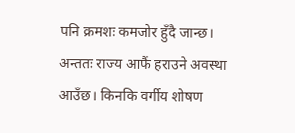पनि क्रमशः कमजोर हुँदै जान्छ। अन्ततः राज्य आफैं हराउने अवस्था आउँछ। किनकि वर्गीय शोषण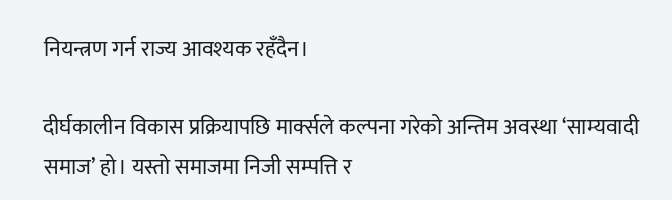नियन्त्रण गर्न राज्य आवश्यक रहँदैन।

दीर्घकालीन विकास प्रक्रियापछि मार्क्सले कल्पना गरेको अन्तिम अवस्था ‘साम्यवादी समाज’ हो। यस्तो समाजमा निजी सम्पत्ति र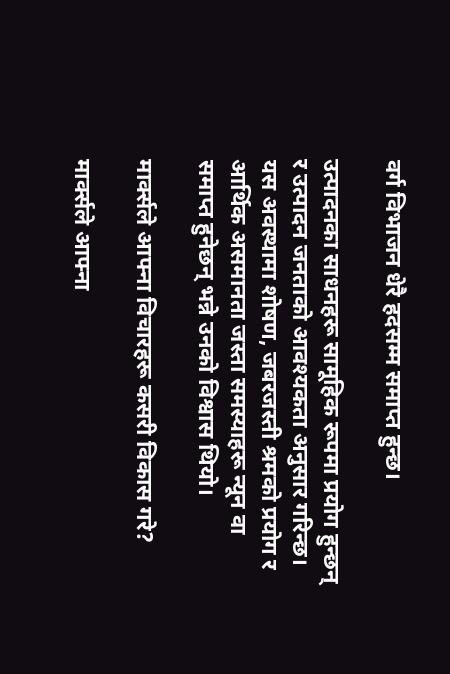वर्ग विभाजन धेरै हदसम्म समाप्त हुन्छ।

उत्पादनका साधनहरू सामूहिक रूपमा प्रयोग हुन्छन् र उत्पादन जनताको आवश्यकता अनुसार गरिन्छ। यस अवस्थामा शोषण, जबरजस्ती श्रमको प्रयोग र आर्थिक असमानता जस्ता समस्याहरू न्यून वा समाप्त हुनेछन् भन्ने उनको विश्वास थियो।

मार्क्सले आफ्ना विचारहरू कसरी विकास गरे?

मार्क्सले आफ्ना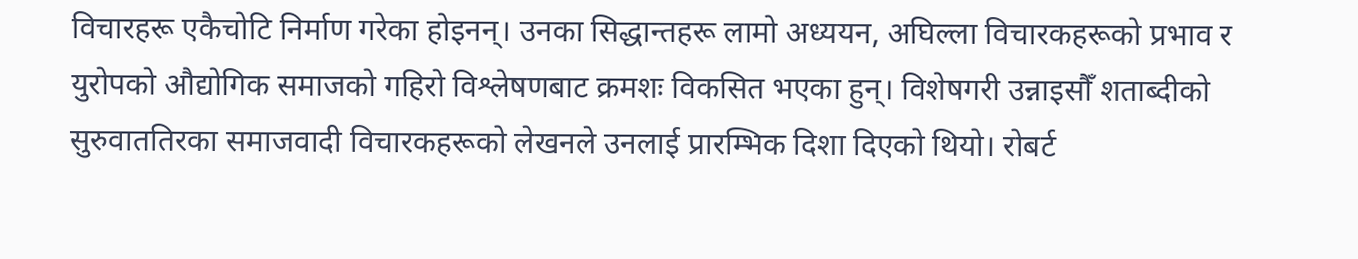विचारहरू एकैचोटि निर्माण गरेका होइनन्। उनका सिद्धान्तहरू लामो अध्ययन, अघिल्ला विचारकहरूको प्रभाव र युरोपको औद्योगिक समाजको गहिरो विश्लेषणबाट क्रमशः विकसित भएका हुन्। विशेषगरी उन्नाइसौँ शताब्दीको सुरुवाततिरका समाजवादी विचारकहरूको लेखनले उनलाई प्रारम्भिक दिशा दिएको थियो। रोबर्ट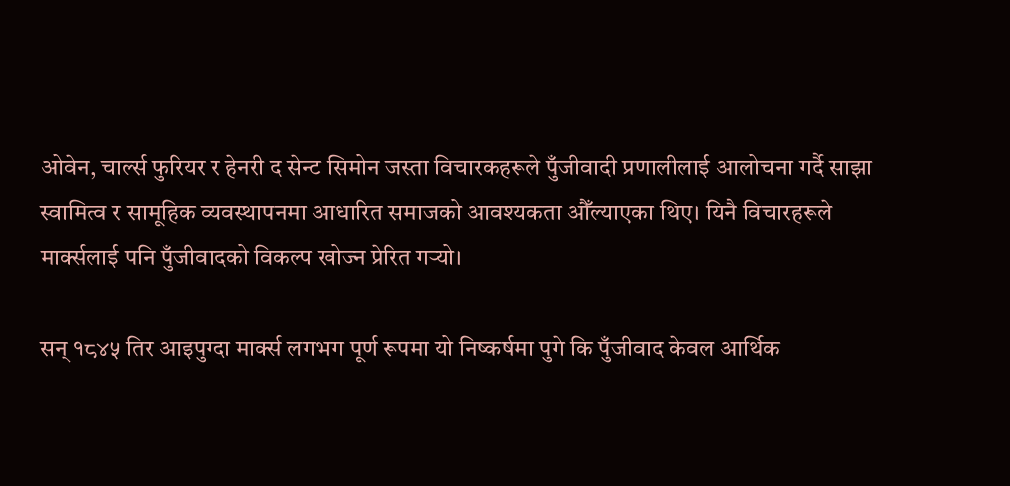ओवेन, चार्ल्स फुरियर र हेनरी द सेन्ट सिमोन जस्ता विचारकहरूले पुँजीवादी प्रणालीलाई आलोचना गर्दै साझा स्वामित्व र सामूहिक व्यवस्थापनमा आधारित समाजको आवश्यकता औँल्याएका थिए। यिनै विचारहरूले मार्क्सलाई पनि पुँजीवादको विकल्प खोज्न प्रेरित गर्‍यो।

सन् १८४५ तिर आइपुग्दा मार्क्स लगभग पूर्ण रूपमा यो निष्कर्षमा पुगे कि पुँजीवाद केवल आर्थिक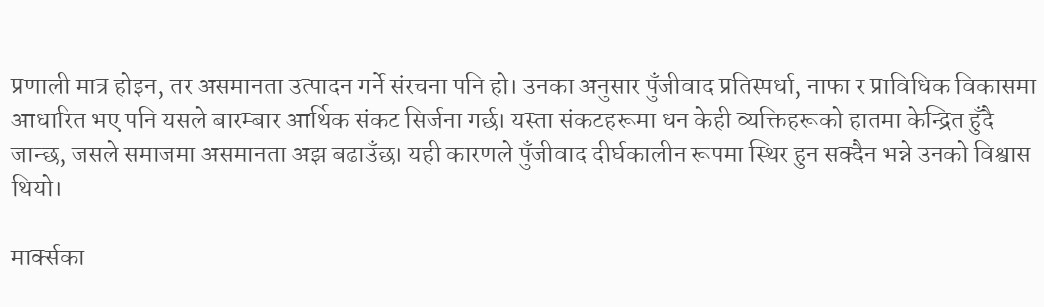प्रणाली मात्र होइन, तर असमानता उत्पादन गर्ने संरचना पनि हो। उनका अनुसार पुँजीवाद प्रतिस्पर्धा, नाफा र प्राविधिक विकासमा आधारित भए पनि यसले बारम्बार आर्थिक संकट सिर्जना गर्छ। यस्ता संकटहरूमा धन केही व्यक्तिहरूको हातमा केन्द्रित हुँदै जान्छ, जसले समाजमा असमानता अझ बढाउँछ। यही कारणले पुँजीवाद दीर्घकालीन रूपमा स्थिर हुन सक्दैन भन्ने उनको विश्वास थियो।

मार्क्सका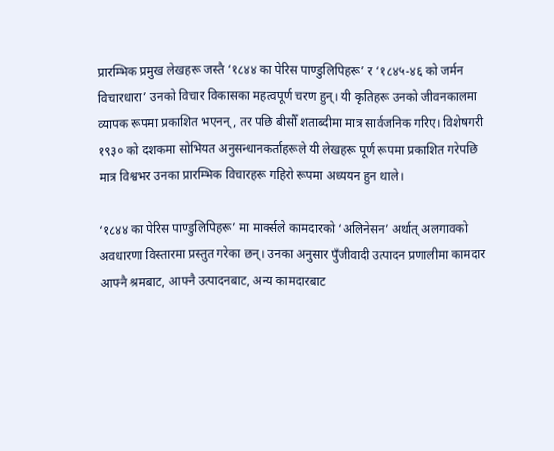प्रारम्भिक प्रमुख लेखहरू जस्तै ‘१८४४ का पेरिस पाण्डुलिपिहरू’ र ‘१८४५-४६ को जर्मन विचारधारा’ उनको विचार विकासका महत्वपूर्ण चरण हुन्। यी कृतिहरू उनको जीवनकालमा व्यापक रूपमा प्रकाशित भएनन्, तर पछि बीसौँ शताब्दीमा मात्र सार्वजनिक गरिए। विशेषगरी १९३० को दशकमा सोभियत अनुसन्धानकर्ताहरूले यी लेखहरू पूर्ण रूपमा प्रकाशित गरेपछि मात्र विश्वभर उनका प्रारम्भिक विचारहरू गहिरो रूपमा अध्ययन हुन थाले।

‘१८४४ का पेरिस पाण्डुलिपिहरू’ मा मार्क्सले कामदारको ‘अलिनेसन’ अर्थात् अलगावको अवधारणा विस्तारमा प्रस्तुत गरेका छन्। उनका अनुसार पुँजीवादी उत्पादन प्रणालीमा कामदार आफ्नै श्रमबाट, आफ्नै उत्पादनबाट, अन्य कामदारबाट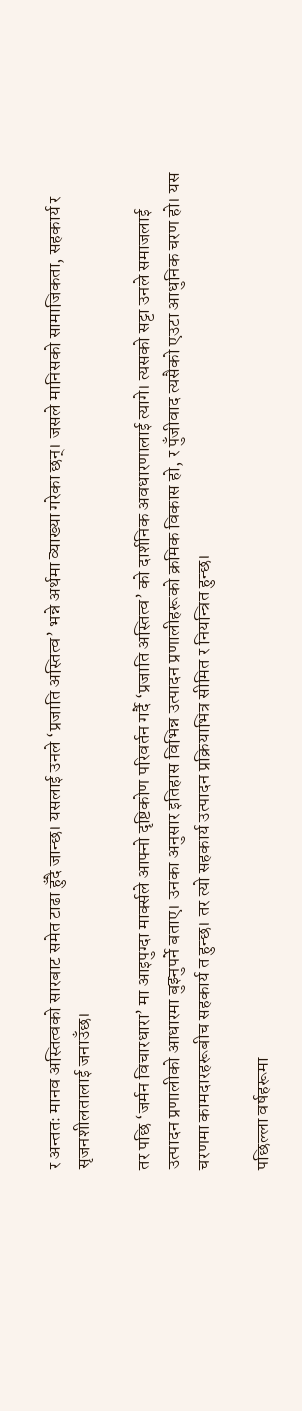र अन्ततः मानव अस्तित्वको सारबाट समेत टाढा हुँदै जान्छ। यसलाई उनले ‘प्रजाति अस्तित्व’ भन्ने अर्थमा व्याख्या गरेका छन्। जसले मानिसको सामाजिकता, सहकार्य र सृजनशीलतालाई जनाउँछ।

तर पछि ‘जर्मन विचारधारा’ मा आइपुग्दा मार्क्सले आफ्नो दृष्टिकोण परिवर्तन गर्दै ‘प्रजाति अस्तित्व’ को दार्शनिक अवधारणालाई त्यागे। त्यसको सट्टा उनले समाजलाई उत्पादन प्रणालीको आधारमा बुझ्नुपर्ने बताए। उनका अनुसार इतिहास विभिन्न उत्पादन प्रणालीहरूको क्रमिक विकास हो, र पुँजीवाद त्यसैको एउटा आधुनिक चरण हो। यस चरणमा कामदारहरूबीच सहकार्य त हुन्छ। तर त्यो सहकार्य उत्पादन प्रक्रियाभित्र सीमित र नियन्त्रित हुन्छ।

पछिल्ला वर्षहरूमा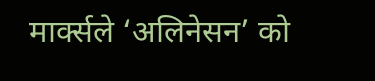मार्क्सले ‘अलिनेसन’ को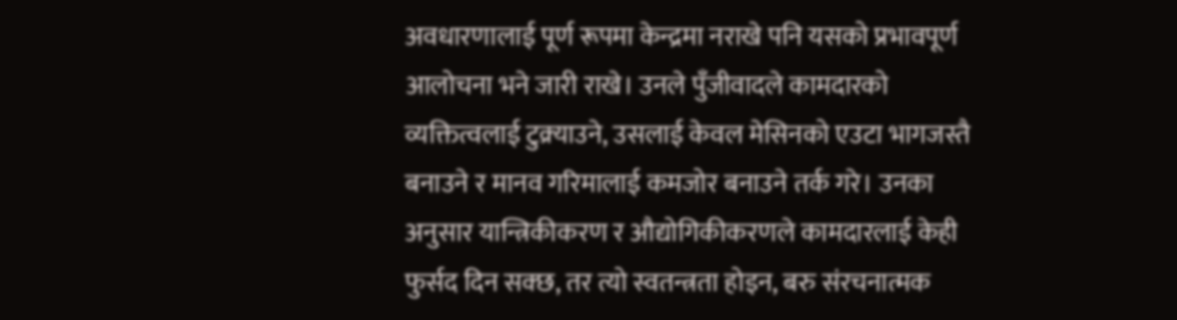अवधारणालाई पूर्ण रूपमा केन्द्रमा नराखे पनि यसको प्रभावपूर्ण आलोचना भने जारी राखे। उनले पुँजीवादले कामदारको व्यक्तित्वलाई टुक्र्याउने, उसलाई केवल मेसिनको एउटा भागजस्तै बनाउने र मानव गरिमालाई कमजोर बनाउने तर्क गरे। उनका अनुसार यान्त्रिकीकरण र औद्योगिकीकरणले कामदारलाई केही फुर्सद दिन सक्छ, तर त्यो स्वतन्त्रता होइन, बरु संरचनात्मक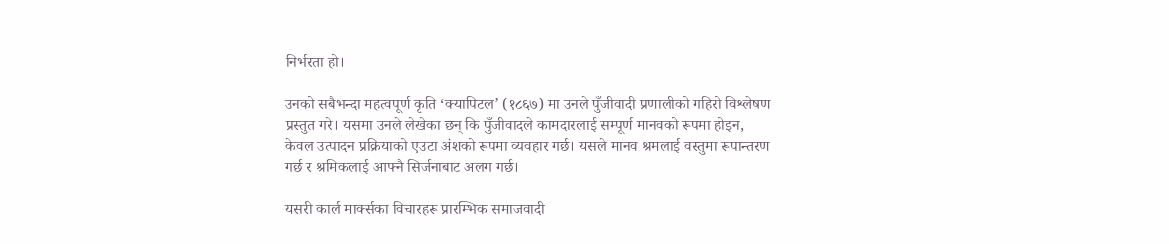निर्भरता हो।

उनको सबैभन्दा महत्वपूर्ण कृति ‘क्यापिटल’ (१८६७) मा उनले पुँजीवादी प्रणालीको गहिरो विश्लेषण प्रस्तुत गरे। यसमा उनले लेखेका छन् कि पुँजीवादले कामदारलाई सम्पूर्ण मानवको रूपमा होइन, केवल उत्पादन प्रक्रियाको एउटा अंशको रूपमा व्यवहार गर्छ। यसले मानव श्रमलाई वस्तुमा रूपान्तरण गर्छ र श्रमिकलाई आफ्नै सिर्जनाबाट अलग गर्छ।

यसरी कार्ल मार्क्सका विचारहरू प्रारम्भिक समाजवादी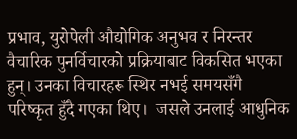प्रभाव, युरोपेली औद्योगिक अनुभव र निरन्तर वैचारिक पुनर्विचारको प्रक्रियाबाट विकसित भएका हुन्। उनका विचारहरू स्थिर नभई समयसँगै परिष्कृत हुँदै गएका थिए।  जसले उनलाई आधुनिक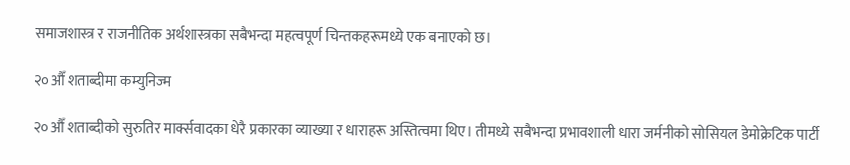समाजशास्त्र र राजनीतिक अर्थशास्त्रका सबैभन्दा महत्वपूर्ण चिन्तकहरूमध्ये एक बनाएको छ।

२०औँ शताब्दीमा कम्युनिज्म

२०औँ शताब्दीको सुरुतिर मार्क्सवादका धेरै प्रकारका व्याख्या र धाराहरू अस्तित्वमा थिए। तीमध्ये सबैभन्दा प्रभावशाली धारा जर्मनीको सोसियल डेमोक्रेटिक पार्टी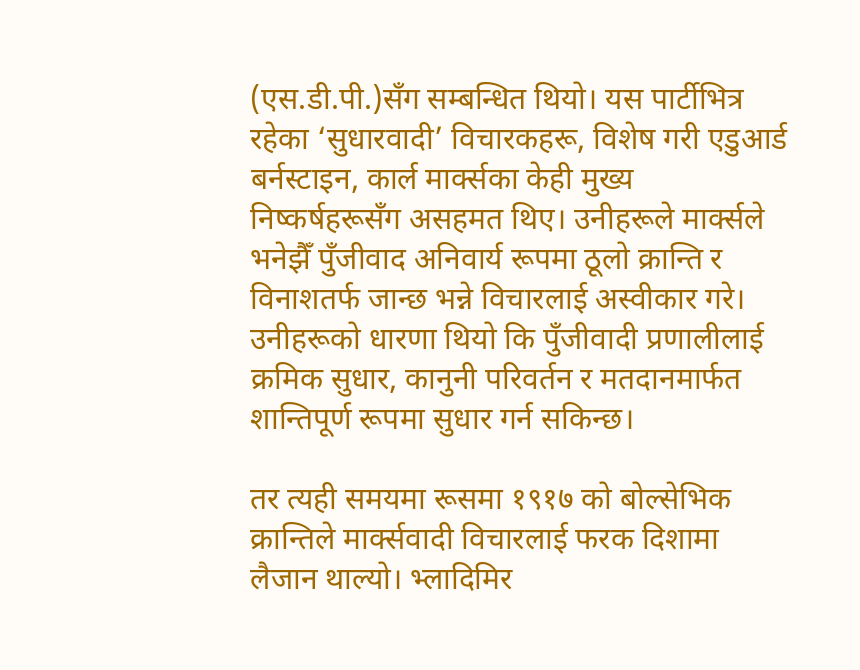(एस.डी.पी.)सँग सम्बन्धित थियो। यस पार्टीभित्र रहेका ‘सुधारवादी’ विचारकहरू, विशेष गरी एडुआर्ड बर्नस्टाइन, कार्ल मार्क्सका केही मुख्य निष्कर्षहरूसँग असहमत थिए। उनीहरूले मार्क्सले भनेझैँ पुँजीवाद अनिवार्य रूपमा ठूलो क्रान्ति र विनाशतर्फ जान्छ भन्ने विचारलाई अस्वीकार गरे। उनीहरूको धारणा थियो कि पुँजीवादी प्रणालीलाई क्रमिक सुधार, कानुनी परिवर्तन र मतदानमार्फत शान्तिपूर्ण रूपमा सुधार गर्न सकिन्छ।

तर त्यही समयमा रूसमा १९१७ को बोल्सेभिक क्रान्तिले मार्क्सवादी विचारलाई फरक दिशामा लैजान थाल्यो। भ्लादिमिर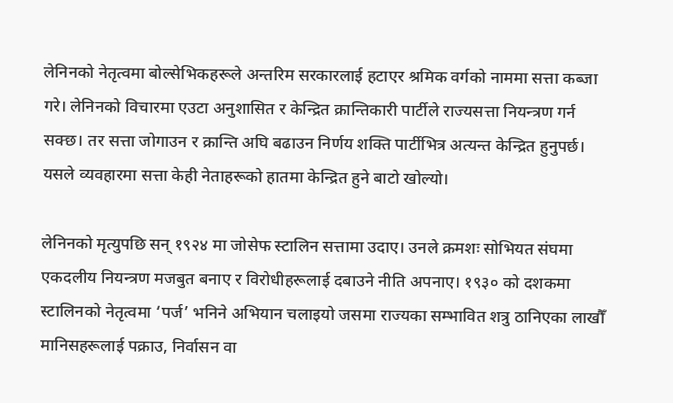लेनिनको नेतृत्वमा बोल्सेभिकहरूले अन्तरिम सरकारलाई हटाएर श्रमिक वर्गको नाममा सत्ता कब्जा गरे। लेनिनको विचारमा एउटा अनुशासित र केन्द्रित क्रान्तिकारी पार्टीले राज्यसत्ता नियन्त्रण गर्न सक्छ। तर सत्ता जोगाउन र क्रान्ति अघि बढाउन निर्णय शक्ति पार्टीभित्र अत्यन्त केन्द्रित हुनुपर्छ। यसले व्यवहारमा सत्ता केही नेताहरूको हातमा केन्द्रित हुने बाटो खोल्यो।

लेनिनको मृत्युपछि सन् १९२४ मा जोसेफ स्टालिन सत्तामा उदाए। उनले क्रमशः सोभियत संघमा एकदलीय नियन्त्रण मजबुत बनाए र विरोधीहरूलाई दबाउने नीति अपनाए। १९३० को दशकमा स्टालिनको नेतृत्वमा ‘पर्ज’ भनिने अभियान चलाइयो जसमा राज्यका सम्भावित शत्रु ठानिएका लाखौँ मानिसहरूलाई पक्राउ, निर्वासन वा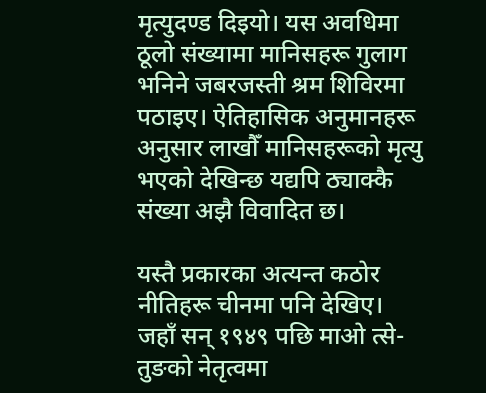मृत्युदण्ड दिइयो। यस अवधिमा ठूलो संख्यामा मानिसहरू गुलाग भनिने जबरजस्ती श्रम शिविरमा पठाइए। ऐतिहासिक अनुमानहरू अनुसार लाखौँ मानिसहरूको मृत्यु भएको देखिन्छ यद्यपि ठ्याक्कै संख्या अझै विवादित छ।

यस्तै प्रकारका अत्यन्त कठोर नीतिहरू चीनमा पनि देखिए। जहाँ सन् १९४९ पछि माओ त्से-तुङको नेतृत्वमा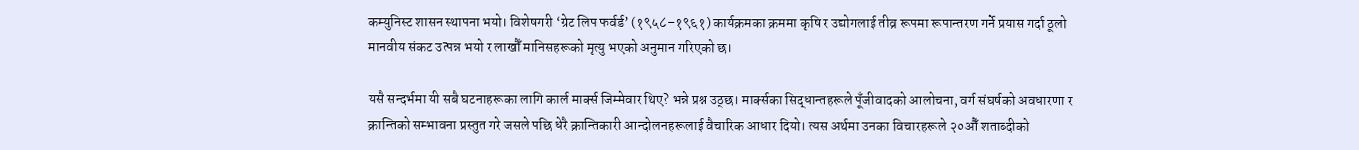कम्युनिस्ट शासन स्थापना भयो। विशेषगरी ‘ग्रेट लिप फर्वर्ड’ (१९५८–१९६१) कार्यक्रमका क्रममा कृषि र उद्योगलाई तीव्र रूपमा रूपान्तरण गर्ने प्रयास गर्दा ठूलो मानवीय संकट उत्पन्न भयो र लाखौँ मानिसहरूको मृत्यु भएको अनुमान गरिएको छ।

यसै सन्दर्भमा यी सबै घटनाहरूका लागि कार्ल मार्क्स जिम्मेवार थिए? भन्ने प्रश्न उठ्छ। मार्क्सका सिद्धान्तहरूले पूँजीवादको आलोचना, वर्ग संघर्षको अवधारणा र क्रान्तिको सम्भावना प्रस्तुत गरे जसले पछि धेरै क्रान्तिकारी आन्दोलनहरूलाई वैचारिक आधार दियो। त्यस अर्थमा उनका विचारहरूले २०औँ शताब्दीको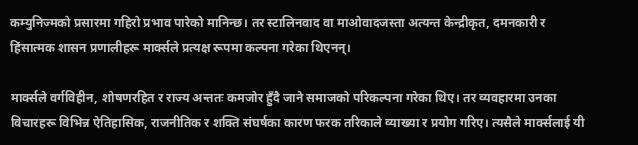कम्युनिज्मको प्रसारमा गहिरो प्रभाव पारेको मानिन्छ। तर स्टालिनवाद वा माओवादजस्ता अत्यन्त केन्द्रीकृत, दमनकारी र हिंसात्मक शासन प्रणालीहरू मार्क्सले प्रत्यक्ष रूपमा कल्पना गरेका थिएनन्।

मार्क्सले वर्गविहीन, शोषणरहित र राज्य अन्ततः कमजोर हुँदै जाने समाजको परिकल्पना गरेका थिए। तर व्यवहारमा उनका विचारहरू विभिन्न ऐतिहासिक, राजनीतिक र शक्ति संघर्षका कारण फरक तरिकाले व्याख्या र प्रयोग गरिए। त्यसैले मार्क्सलाई यी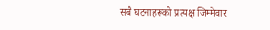सबै घटनाहरूको प्रत्यक्ष जिम्मेवार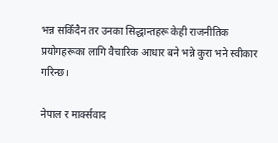भन्न सकिँदैन तर उनका सिद्धान्तहरू केही राजनीतिक प्रयोगहरूका लागि वैचारिक आधार बने भन्ने कुरा भने स्वीकार गरिन्छ।

नेपाल र मार्क्सवाद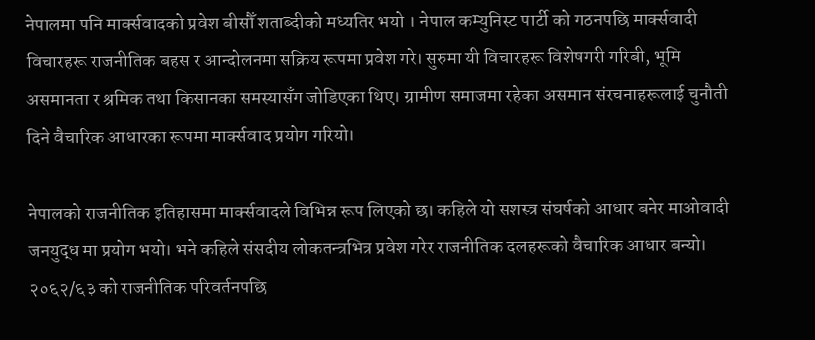नेपालमा पनि मार्क्सवादको प्रवेश बीसौँ शताब्दीको मध्यतिर भयो । नेपाल कम्युनिस्ट पार्टी को गठनपछि मार्क्सवादी विचारहरू राजनीतिक बहस र आन्दोलनमा सक्रिय रूपमा प्रवेश गरे। सुरुमा यी विचारहरू विशेषगरी गरिबी, भूमि असमानता र श्रमिक तथा किसानका समस्यासँग जोडिएका थिए। ग्रामीण समाजमा रहेका असमान संरचनाहरूलाई चुनौती दिने वैचारिक आधारका रूपमा मार्क्सवाद प्रयोग गरियो।

नेपालको राजनीतिक इतिहासमा मार्क्सवादले विभिन्न रूप लिएको छ। कहिले यो सशस्त्र संघर्षको आधार बनेर माओवादी जनयुद्ध मा प्रयोग भयो। भने कहिले संसदीय लोकतन्त्रभित्र प्रवेश गरेर राजनीतिक दलहरूको वैचारिक आधार बन्यो। २०६२/६३ को राजनीतिक परिवर्तनपछि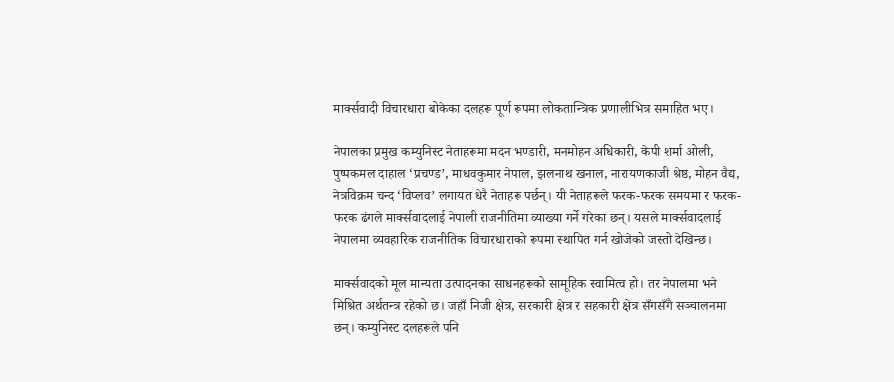मार्क्सवादी विचारधारा बोकेका दलहरू पूर्ण रूपमा लोकतान्त्रिक प्रणालीभित्र समाहित भए।

नेपालका प्रमुख कम्युनिस्ट नेताहरूमा मदन भण्डारी, मनमोहन अधिकारी, केपी शर्मा ओली, पुष्पकमल दाहाल ‘प्रचण्ड’, माधवकुमार नेपाल, झलनाथ खनाल, नारायणकाजी श्रेष्ठ, मोहन वैद्य, नेत्रविक्रम चन्द ‘विप्लव’ लगायत धेरै नेताहरू पर्छन्। यी नेताहरूले फरक-फरक समयमा र फरक-फरक ढंगले मार्क्सवादलाई नेपाली राजनीतिमा व्याख्या गर्ने गरेका छन्। यसले मार्क्सवादलाई नेपालमा व्यवहारिक राजनीतिक विचारधाराको रूपमा स्थापित गर्न खोजेको जस्तो देखिन्छ।

मार्क्सवादको मूल मान्यता उत्पादनका साधनहरूको सामूहिक स्वामित्व हो। तर नेपालमा भने मिश्रित अर्थतन्त्र रहेको छ। जहाँ निजी क्षेत्र, सरकारी क्षेत्र र सहकारी क्षेत्र सँगसँगै सञ्चालनमा छन्। कम्युनिस्ट दलहरूले पनि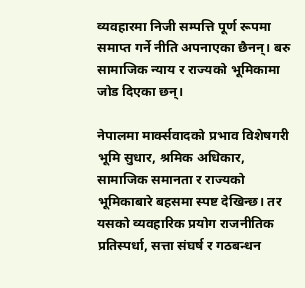व्यवहारमा निजी सम्पत्ति पूर्ण रूपमा समाप्त गर्ने नीति अपनाएका छैनन्। बरु सामाजिक न्याय र राज्यको भूमिकामा जोड दिएका छन्।

नेपालमा मार्क्सवादको प्रभाव विशेषगरी भूमि सुधार, श्रमिक अधिकार, सामाजिक समानता र राज्यको भूमिकाबारे बहसमा स्पष्ट देखिन्छ। तर यसको व्यवहारिक प्रयोग राजनीतिक प्रतिस्पर्धा, सत्ता संघर्ष र गठबन्धन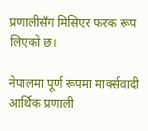प्रणालीसँग मिसिएर फरक रूप लिएको छ।

नेपालमा पूर्ण रूपमा मार्क्सवादी आर्थिक प्रणाली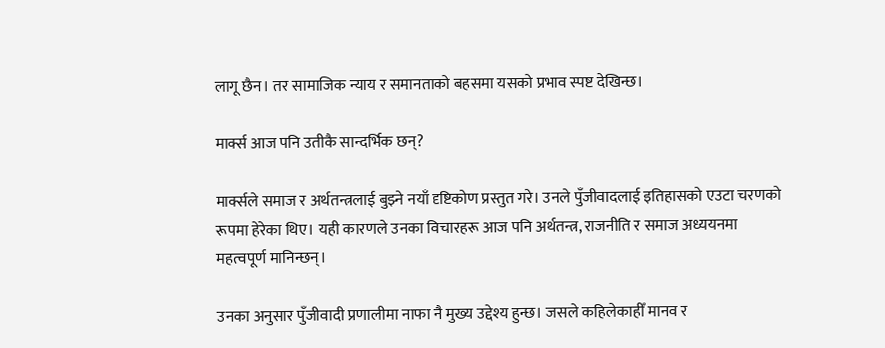लागू छैन। तर सामाजिक न्याय र समानताको बहसमा यसको प्रभाव स्पष्ट देखिन्छ।

मार्क्स आज पनि उतीकै सान्दर्भिक छन्?

मार्क्सले समाज र अर्थतन्त्रलाई बुझ्ने नयाँ दृष्टिकोण प्रस्तुत गरे। उनले पुँजीवादलाई इतिहासको एउटा चरणको रूपमा हेरेका थिए। यही कारणले उनका विचारहरू आज पनि अर्थतन्त्र, राजनीति र समाज अध्ययनमा महत्वपूर्ण मानिन्छन्।

उनका अनुसार पुँजीवादी प्रणालीमा नाफा नै मुख्य उद्देश्य हुन्छ। जसले कहिलेकाहीँ मानव र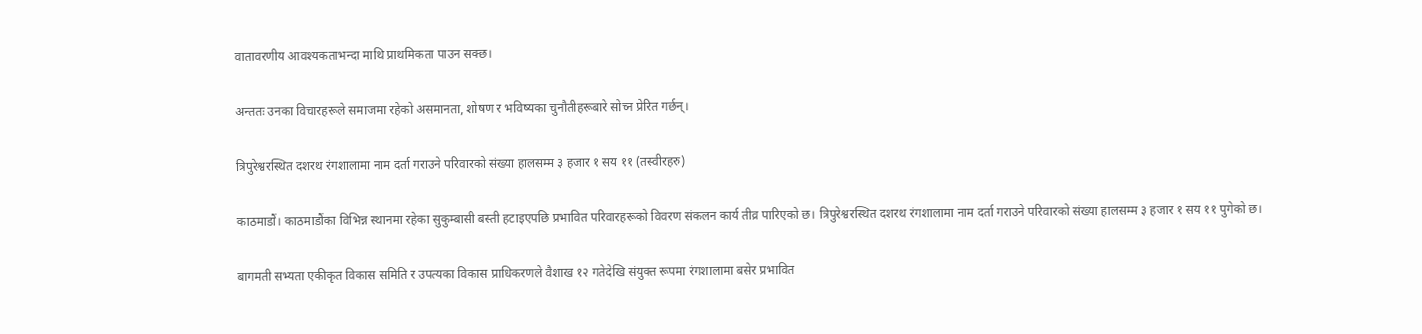वातावरणीय आवश्यकताभन्दा माथि प्राथमिकता पाउन सक्छ।

अन्ततः उनका विचारहरूले समाजमा रहेको असमानता, शोषण र भविष्यका चुनौतीहरूबारे सोच्न प्रेरित गर्छन्।

त्रिपुरेश्वरस्थित दशरथ रंगशालामा नाम दर्ता गराउने परिवारको संख्या हालसम्म ३ हजार १ सय ११ (तस्वीरहरु)

काठमाडौं। काठमाडौंका विभिन्न स्थानमा रहेका सुकुम्बासी बस्ती हटाइएपछि प्रभावित परिवारहरूको विवरण संकलन कार्य तीव्र पारिएको छ। त्रिपुरेश्वरस्थित दशरथ रंगशालामा नाम दर्ता गराउने परिवारको संख्या हालसम्म ३ हजार १ सय ११ पुगेको छ।

बागमती सभ्यता एकीकृत विकास समिति र उपत्यका विकास प्राधिकरणले वैशाख १२ गतेदेखि संयुक्त रूपमा रंगशालामा बसेर प्रभावित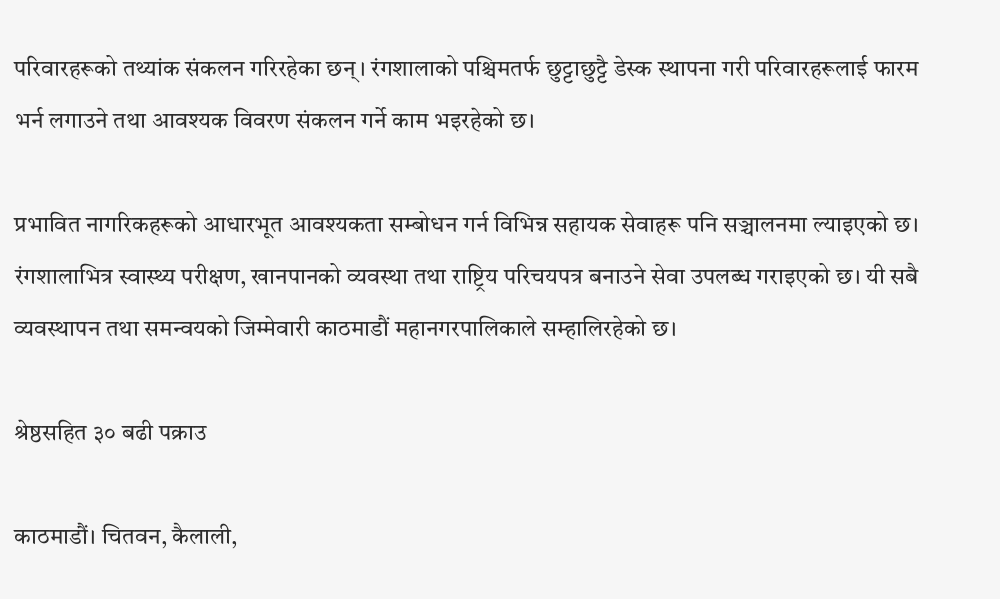परिवारहरूको तथ्यांक संकलन गरिरहेका छन्। रंगशालाको पश्चिमतर्फ छुट्टाछुट्टै डेस्क स्थापना गरी परिवारहरूलाई फारम भर्न लगाउने तथा आवश्यक विवरण संकलन गर्ने काम भइरहेको छ।

प्रभावित नागरिकहरूको आधारभूत आवश्यकता सम्बोधन गर्न विभिन्न सहायक सेवाहरू पनि सञ्चालनमा ल्याइएको छ। रंगशालाभित्र स्वास्थ्य परीक्षण, खानपानको व्यवस्था तथा राष्ट्रिय परिचयपत्र बनाउने सेवा उपलब्ध गराइएको छ। यी सबै व्यवस्थापन तथा समन्वयको जिम्मेवारी काठमाडौं महानगरपालिकाले सम्हालिरहेको छ।

श्रेष्ठसहित ३० बढी पक्राउ

काठमाडौं। चितवन, कैलाली,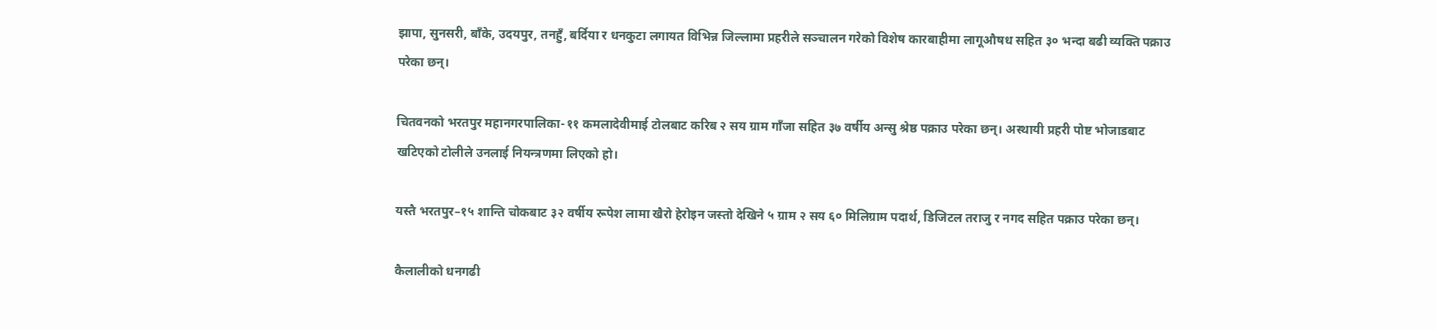झापा, सुनसरी, बाँके, उदयपुर, तनहुँ, बर्दिया र धनकुटा लगायत विभिन्न जिल्लामा प्रहरीले सञ्चालन गरेको विशेष कारबाहीमा लागूऔषध सहित ३० भन्दा बढी व्यक्ति पक्राउ परेका छन्।

चितवनको भरतपुर महानगरपालिका-११ कमलादेवीमाई टोलबाट करिब २ सय ग्राम गाँजा सहित ३७ वर्षीय अन्सु श्रेष्ठ पक्राउ परेका छन्। अस्थायी प्रहरी पोष्ट भोजाडबाट खटिएको टोलीले उनलाई नियन्त्रणमा लिएको हो।

यस्तै भरतपुर–१५ शान्ति चोकबाट ३२ वर्षीय रूपेश लामा खैरो हेरोइन जस्तो देखिने ५ ग्राम २ सय ६० मिलिग्राम पदार्थ, डिजिटल तराजु र नगद सहित पक्राउ परेका छन्।

कैलालीको धनगढी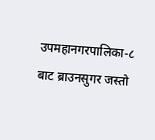उपमहानगरपालिका-८ बाट ब्राउनसुगर जस्तो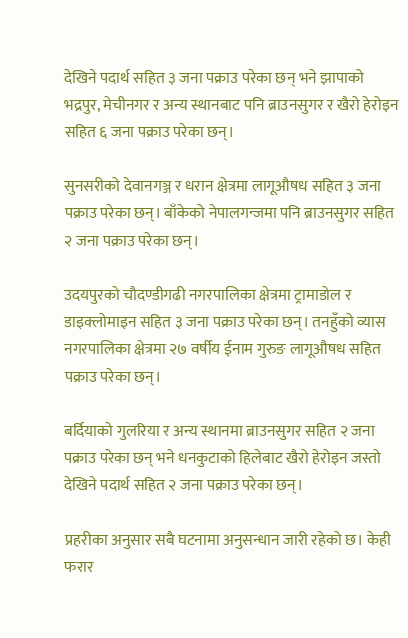देखिने पदार्थ सहित ३ जना पक्राउ परेका छन् भने झापाको भद्रपुर, मेचीनगर र अन्य स्थानबाट पनि ब्राउनसुगर र खैरो हेरोइन सहित ६ जना पक्राउ परेका छन्।

सुनसरीको देवानगञ्ज र धरान क्षेत्रमा लागूऔषध सहित ३ जना पक्राउ परेका छन्। बाँकेको नेपालगन्जमा पनि ब्राउनसुगर सहित २ जना पक्राउ परेका छन्।

उदयपुरको चौदण्डीगढी नगरपालिका क्षेत्रमा ट्रामाडोल र डाइक्लोमाइन सहित ३ जना पक्राउ परेका छन्। तनहुँको व्यास नगरपालिका क्षेत्रमा २७ वर्षीय ईनाम गुरुङ लागूऔषध सहित पक्राउ परेका छन्।

बर्दियाको गुलरिया र अन्य स्थानमा ब्राउनसुगर सहित २ जना पक्राउ परेका छन् भने धनकुटाको हिलेबाट खैरो हेरोइन जस्तो देखिने पदार्थ सहित २ जना पक्राउ परेका छन्।

प्रहरीका अनुसार सबै घटनामा अनुसन्धान जारी रहेको छ। केही फरार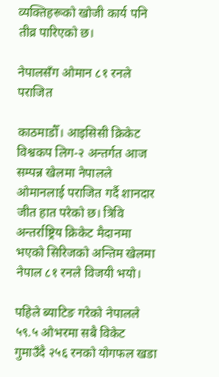व्यक्तिहरूको खोजी कार्य पनि तीव्र पारिएको छ।

नेपालसँग ओमान ८१ रनले पराजित

काठमाडौँ। आइसिसी क्रिकेट विश्वकप लिग-२ अन्तर्गत आज सम्पन्न खेलमा नेपालले ओमानलाई पराजित गर्दै शानदार जीत हात परेको छ। त्रिवि अन्तर्राष्ट्रिय क्रिकेट मैदानमा भएको सिरिजको अन्तिम खेलमा नेपाल ८१ रनले विजयी भयो।

पहिले ब्याटिङ गरेको नेपालले ५९.५ ओभरमा सबै विकेट गुमाउँदै २५६ रनको योगफल खडा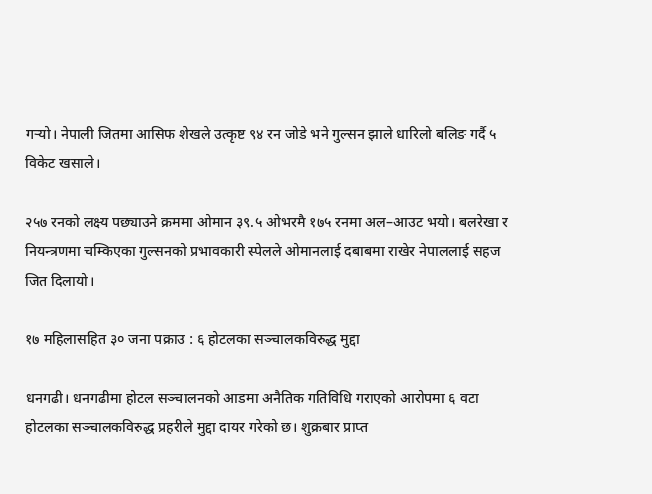गर्‍यो। नेपाली जितमा आसिफ शेखले उत्कृष्ट ९४ रन जोडे भने गुल्सन झाले धारिलो बलिङ गर्दै ५ विकेट खसाले।

२५७ रनको लक्ष्य पछ्याउने क्रममा ओमान ३९.५ ओभरमै १७५ रनमा अल–आउट भयो। बलरेखा र नियन्त्रणमा चम्किएका गुल्सनको प्रभावकारी स्पेलले ओमानलाई दबाबमा राखेर नेपाललाई सहज जित दिलायो।

१७ महिलासहित ३० जना पक्राउ : ६ होटलका सञ्चालकविरुद्ध मुद्दा

धनगढी। धनगढीमा होटल सञ्चालनको आडमा अनैतिक गतिविधि गराएको आरोपमा ६ वटा होटलका सञ्चालकविरुद्ध प्रहरीले मुद्दा दायर गरेको छ। शुक्रबार प्राप्त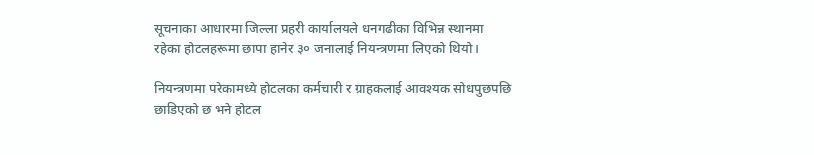सूचनाका आधारमा जिल्ला प्रहरी कार्यालयले धनगढीका विभिन्न स्थानमा रहेका होटलहरूमा छापा हानेर ३० जनालाई नियन्त्रणमा लिएको थियो।

नियन्त्रणमा परेकामध्ये होटलका कर्मचारी र ग्राहकलाई आवश्यक सोधपुछपछि छाडिएको छ भने होटल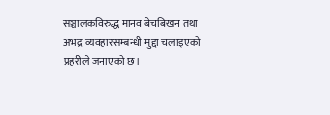सञ्चालकविरुद्ध मानव बेचबिखन तथा अभद्र व्यवहारसम्बन्धी मुद्दा चलाइएको प्रहरीले जनाएको छ।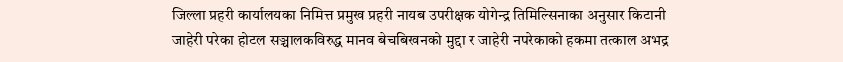जिल्ला प्रहरी कार्यालयका निमित्त प्रमुख प्रहरी नायब उपरीक्षक योगेन्द्र तिमिल्सिनाका अनुसार किटानी जाहेरी परेका होटल सञ्चालकविरुद्ध मानव बेचबिखनको मुद्दा र जाहेरी नपरेकाको हकमा तत्काल अभद्र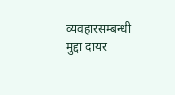व्यवहारसम्बन्धी मुद्दा दायर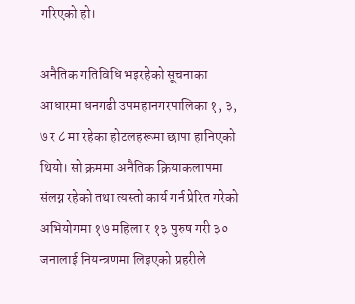गरिएको हो।

अनैतिक गतिविधि भइरहेको सूचनाका आधारमा धनगढी उपमहानगरपालिका १, ३, ७ र ८ मा रहेका होटलहरूमा छापा हानिएको थियो। सो क्रममा अनैतिक क्रियाकलापमा संलग्न रहेको तथा त्यस्तो कार्य गर्न प्रेरित गरेको अभियोगमा १७ महिला र १३ पुरुष गरी ३० जनालाई नियन्त्रणमा लिइएको प्रहरीले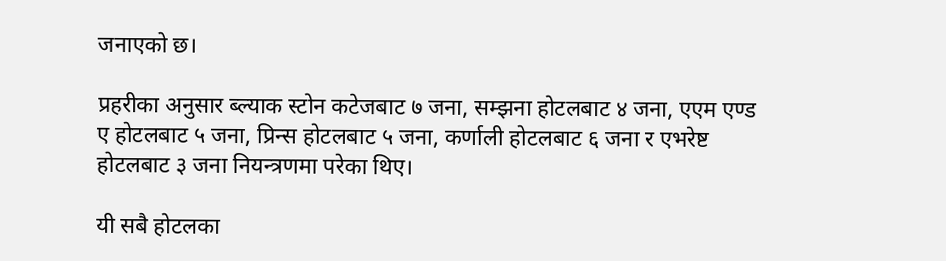जनाएको छ।

प्रहरीका अनुसार ब्ल्याक स्टोन कटेजबाट ७ जना, सम्झना होटलबाट ४ जना, एएम एण्ड ए होटलबाट ५ जना, प्रिन्स होटलबाट ५ जना, कर्णाली होटलबाट ६ जना र एभरेष्ट होटलबाट ३ जना नियन्त्रणमा परेका थिए।

यी सबै होटलका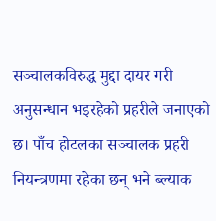सञ्चालकविरुद्ध मुद्दा दायर गरी अनुसन्धान भइरहेको प्रहरीले जनाएको छ। पाँच होटलका सञ्चालक प्रहरी नियन्त्रणमा रहेका छन् भने ब्ल्याक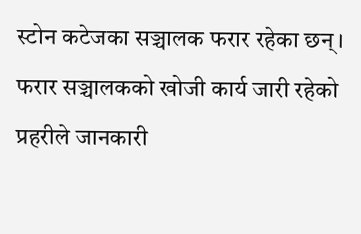स्टोन कटेजका सञ्चालक फरार रहेका छन्। फरार सञ्चालकको खोजी कार्य जारी रहेको प्रहरीले जानकारी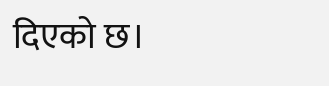दिएको छ।